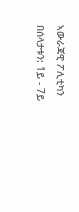ኣውራጃዊ ፖሊቲካን በሰላታቱን: 1ይ - 7ይ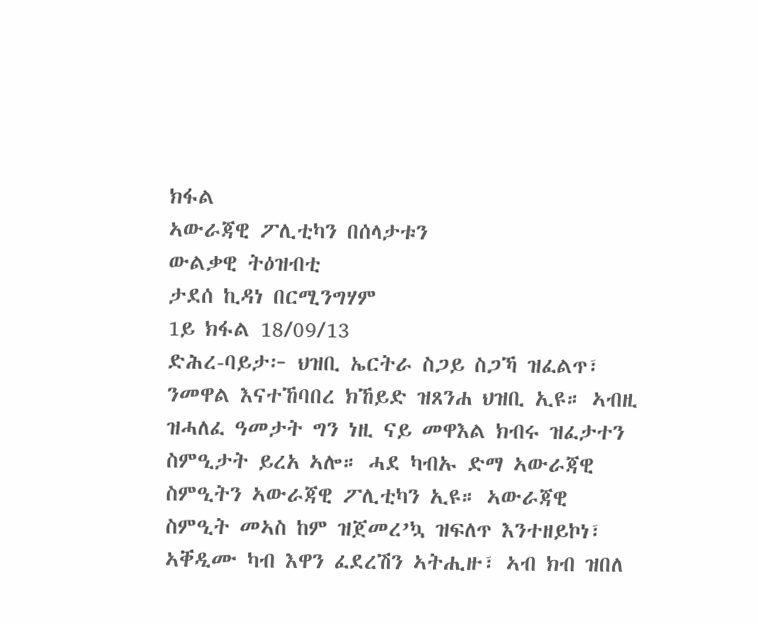ክፋል
ኣውራጃዊ ፖሊቲካን በሰላታቱን
ውልቃዊ ትዕዝብቲ
ታደሰ ኪዳነ በርሚንግሃም
1ይ ክፋል 18/09/13
ድሕረ-ባይታ፦ ህዝቢ ኤርትራ ስጋይ ስጋኻ ዝፈልጥ፣ ንመዋል እናተኸባበረ ክኸይድ ዝጸንሐ ህዝቢ ኢዩ። ኣብዚ ዝሓለፈ ዓመታት ግን ነዚ ናይ መዋእል ክብሩ ዝፈታተን ስምዒታት ይረአ ኣሎ። ሓደ ካብኡ ድማ ኣውራጃዊ ስምዒትን ኣውራጃዊ ፖሊቲካን ኢዩ። ኣውራጃዊ ስምዒት መኣስ ከም ዝጀመረ’ኳ ዝፍለጥ እንተዘይኮነ፣ ኣቐዲሙ ካብ እዋን ፈደረሽን ኣትሒዙ፣ ኣብ ክብ ዝበለ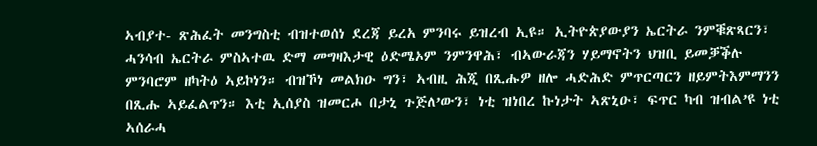ኣብያተ- ጽሕፈት መንግስቲ ብዝተወሰነ ደረጃ ይረአ ምንባሩ ይዝረብ ኢዩ። ኢትዮጵያውያን ኤርትራ ንምቑጽጻርን፣ ሓንሳብ ኤርትራ ምስኣተዉ ድማ መግዛእታዊ ዕድሜኦም ንምንዋሕ፣ ብኣውራጃን ሃይማኖትን ህዝቢ ይመቓቕሉ ምንባሮም ዘካትዕ ኣይኮነን። ብዝኾነ መልክዑ ግን፣ ኣብዚ ሕጂ በጺሑዎ ዘሎ ሓድሕድ ምጥርጣርን ዘይምትእምማንን በጺሑ ኣይፈልጥን። እቲ ኢሰያስ ዝመርሖ በታኒ ጉጅለ’ውን፣ ነቲ ዝነበረ ኩነታት ኣጽኒዑ፣ ፍጥር ካብ ዝብል’ዩ ነቲ ኣሰራሓ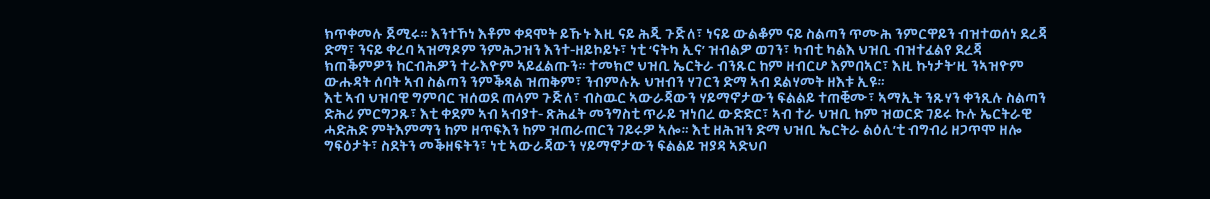ክጥቀመሉ ጀሚሩ። እንተኾነ እቶም ቀዳሞት ይኹኑ እዚ ናይ ሕጂ ጉጅለ፣ ነናይ ውልቆም ናይ ስልጣን ጥሙሕ ንምርዋይን ብዝተወሰነ ደረጃ ድማ፣ ንናይ ቀረባ ኣዝማዶም ንምሕጋዝን እንተ-ዘይኮይኑ፣ ነቲ ‘ናትካ ኢና’ ዝብልዎ ወገን፣ ካብቲ ካልእ ህዝቢ ብዝተፈልየ ደረጃ ክጠቕምዎን ከርብሕዎን ተራእዮም ኣይፈልጡን። ተመክሮ ህዝቢ ኤርትራ ብንጹር ከም ዘብርሆ እምበኣር፣ እዚ ኩነታት’ዚ ንኣዝዮም ውሑዳት ሰባት ኣብ ስልጣን ንምቕጻል ዝጠቅም፣ ንብምሉኡ ህዝብን ሃገርን ድማ ኣብ ደልሃመት ዘእቱ ኢዩ።
እቲ ኣብ ህዝባዊ ግምባር ዝሰወደ ጠላም ጉጅለ፣ ብስዉር ኣውራጃውን ሃይማኖታውን ፍልልይ ተጠቒሙ፣ ኣማኢት ንጹሃን ቀንጺሉ ስልጣን ድሕሪ ምርግጋጹ፣ እቲ ቀደም ኣብ ኣብያተ- ጽሕፈት መንግስቲ ጥራይ ዝነበረ ውድድር፣ ኣብ ተራ ህዝቢ ከም ዝወርድ ገይሩ ኩሉ ኤርትራዊ ሓድሕድ ምትእምማን ከም ዘጥፍእን ከም ዝጠራጠርን ገይሩዎ ኣሎ። እቲ ዘሕዝን ድማ ህዝቢ ኤርትራ ልዕሊ’ቲ ብግብሪ ዘጋጥሞ ዘሎ ግፍዕታት፣ ስደትን መቕዘፍትን፣ ነቲ ኣውራጃውን ሃይማኖታውን ፍልልይ ዝያዳ ኣድህቦ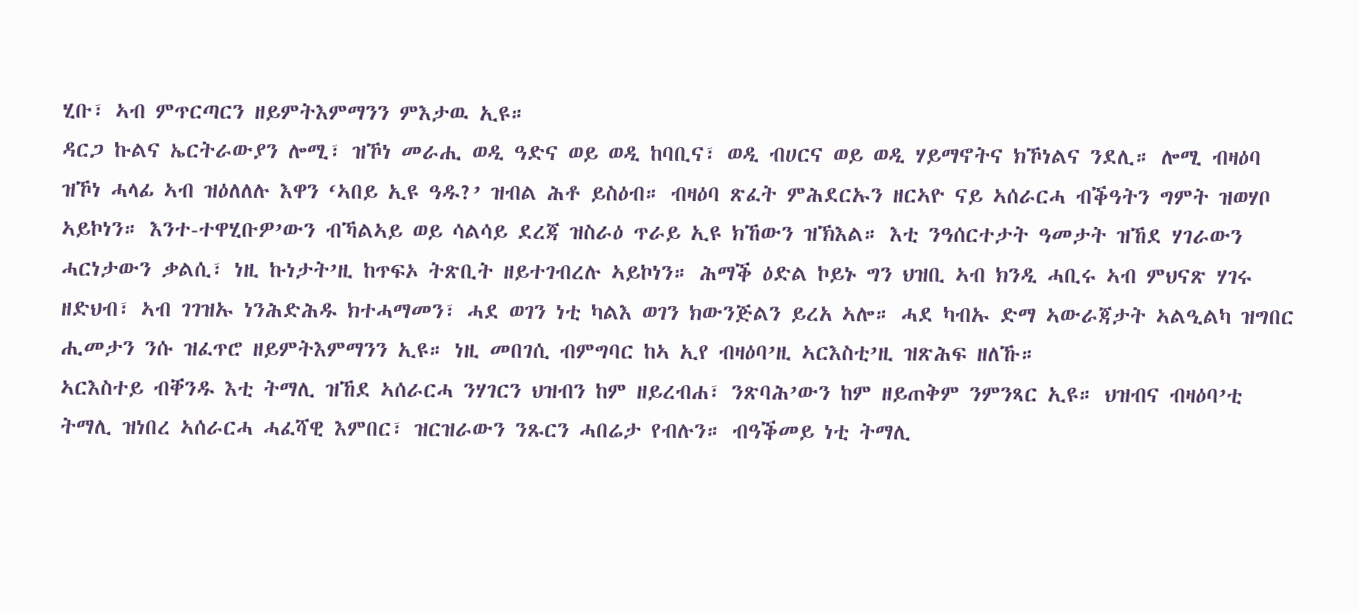ሂቡ፣ ኣብ ምጥርጣርን ዘይምትእምማንን ምእታዉ ኢዩ።
ዳርጋ ኩልና ኤርትራውያን ሎሚ፣ ዝኾነ መራሒ ወዲ ዓድና ወይ ወዲ ከባቢና፣ ወዲ ብሀርና ወይ ወዲ ሃይማኖትና ክኾነልና ንደሊ። ሎሚ ብዛዕባ ዝኾነ ሓላፊ ኣብ ዝዕለለሉ እዋን ‘ኣበይ ኢዩ ዓዱ?’ ዝብል ሕቶ ይስዕብ። ብዛዕባ ጽፈት ምሕደርኡን ዘርኣዮ ናይ ኣሰራርሓ ብቕዓትን ግምት ዝወሃቦ ኣይኮነን። እንተ-ተዋሂቡዎ’ውን ብኻልኣይ ወይ ሳልሳይ ደረጃ ዝስራዕ ጥራይ ኢዩ ክኸውን ዝኽእል። እቲ ንዓሰርተታት ዓመታት ዝኸደ ሃገራውን ሓርነታውን ቃልሲ፣ ነዚ ኩነታት’ዚ ከጥፍኦ ትጽቢት ዘይተገብረሉ ኣይኮነን። ሕማቕ ዕድል ኮይኑ ግን ህዝቢ ኣብ ክንዲ ሓቢሩ ኣብ ምህናጽ ሃገሩ ዘድህብ፣ ኣብ ገገዝኡ ነንሕድሕዱ ክተሓማመን፣ ሓደ ወገን ነቲ ካልእ ወገን ክውንጅልን ይረአ ኣሎ። ሓደ ካብኡ ድማ ኣውራጃታት ኣልዒልካ ዝግበር ሒመታን ንሱ ዝፈጥሮ ዘይምትእምማንን ኢዩ። ነዚ መበገሲ ብምግባር ከኣ ኢየ ብዛዕባ’ዚ ኣርእስቲ’ዚ ዝጽሕፍ ዘለኹ።
ኣርእስተይ ብቐንዱ እቲ ትማሊ ዝኸደ ኣሰራርሓ ንሃገርን ህዝብን ከም ዘይረብሐ፣ ንጽባሕ’ውን ከም ዘይጠቅም ንምንጻር ኢዩ። ህዝብና ብዛዕባ’ቲ ትማሊ ዝነበረ ኣሰራርሓ ሓፈሻዊ እምበር፣ ዝርዝራውን ንጹርን ሓበሬታ የብሉን። ብዓቕመይ ነቲ ትማሊ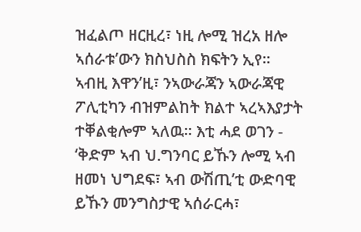ዝፈልጦ ዘርዚረ፣ ነዚ ሎሚ ዝረአ ዘሎ ኣሰራቱ’ውን ክስህስስ ክፍትን ኢየ።
ኣብዚ እዋን’ዚ፣ ንኣውራጃን ኣውራጃዊ ፖሊቲካን ብዝምልከት ክልተ ኣረኣእያታት ተቐልቂሎም ኣለዉ። እቲ ሓደ ወገን - ‘ቅድም ኣብ ህ.ግንባር ይኹን ሎሚ ኣብ ዘመነ ህግደፍ፣ ኣብ ውሽጢ’ቲ ውድባዊ ይኹን መንግስታዊ ኣሰራርሓ፣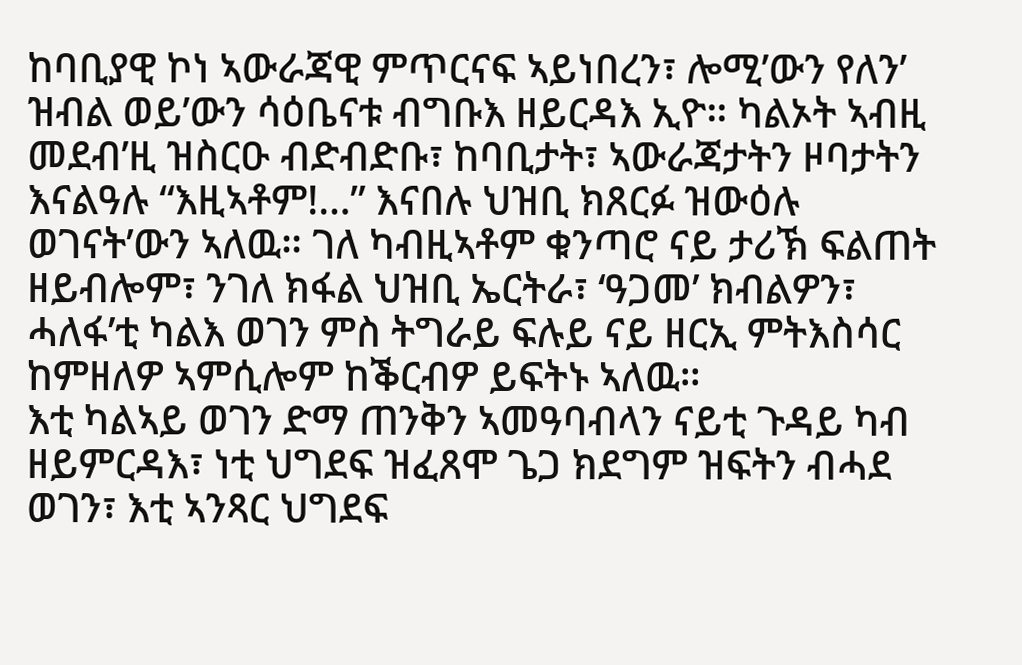ከባቢያዊ ኮነ ኣውራጃዊ ምጥርናፍ ኣይነበረን፣ ሎሚ’ውን የለን’ ዝብል ወይ’ውን ሳዕቤናቱ ብግቡእ ዘይርዳእ ኢዮ። ካልኦት ኣብዚ መደብ’ዚ ዝስርዑ ብድብድቡ፣ ከባቢታት፣ ኣውራጃታትን ዞባታትን እናልዓሉ “እዚኣቶም!…” እናበሉ ህዝቢ ክጸርፉ ዝውዕሉ ወገናት’ውን ኣለዉ። ገለ ካብዚኣቶም ቁንጣሮ ናይ ታሪኽ ፍልጠት ዘይብሎም፣ ንገለ ክፋል ህዝቢ ኤርትራ፣ ‘ዓጋመ’ ክብልዎን፣ ሓለፋ’ቲ ካልእ ወገን ምስ ትግራይ ፍሉይ ናይ ዘርኢ ምትእስሳር ከምዘለዎ ኣምሲሎም ከቕርብዎ ይፍትኑ ኣለዉ።
እቲ ካልኣይ ወገን ድማ ጠንቅን ኣመዓባብላን ናይቲ ጉዳይ ካብ ዘይምርዳእ፣ ነቲ ህግደፍ ዝፈጸሞ ጌጋ ክደግም ዝፍትን ብሓደ ወገን፣ እቲ ኣንጻር ህግደፍ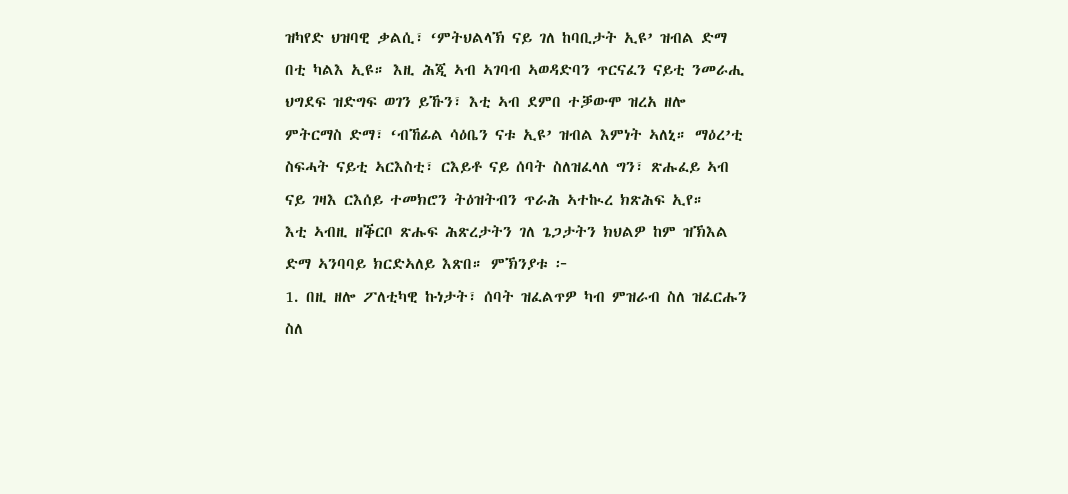ዝካየድ ህዝባዊ ቃልሲ፣ ‘ምትህልላኽ ናይ ገለ ከባቢታት ኢዩ’ ዝብል ድማ በቲ ካልእ ኢዩ። እዚ ሕጂ ኣብ ኣገባብ ኣወዳድባን ጥርናፈን ናይቲ ንመራሒ ህግደፍ ዝድግፍ ወገን ይኹን፣ እቲ ኣብ ደምበ ተቓውሞ ዝረአ ዘሎ ምትርማስ ድማ፣ ‘ብኸፊል ሳዕቤን ናቱ ኢዩ’ ዝብል እምነት ኣለኒ። ማዕረ’ቲ ስፍሓት ናይቲ ኣርእስቲ፣ ርእይቶ ናይ ሰባት ስለዝፈላለ ግን፣ ጽሑፈይ ኣብ ናይ ገዛእ ርእሰይ ተመክሮን ትዕዝትብን ጥራሕ ኣተኲረ ክጽሕፍ ኢየ።
እቲ ኣብዚ ዘቕርቦ ጽሑፍ ሕጽረታትን ገለ ጌጋታትን ክህልዎ ከም ዝኽእል ድማ ኣንባባይ ክርድኣለይ እጽበ። ምኽንያቱ ፦
1. በዚ ዘሎ ፖለቲካዊ ኩነታት፣ ሰባት ዝፈልጥዎ ካብ ምዝራብ ስለ ዝፈርሑን ስለ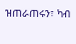ዝጠራጠሩን፣ ካብ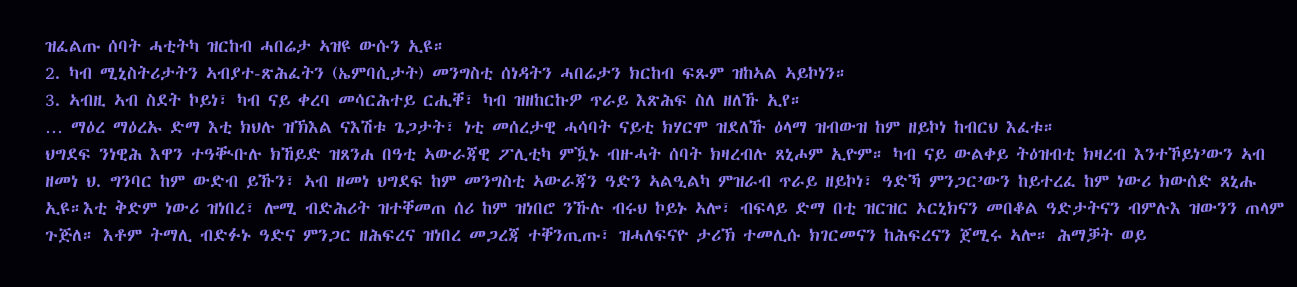ዝፈልጡ ሰባት ሓቲትካ ዝርከብ ሓበሬታ ኣዝዩ ውሱን ኢዩ።
2. ካብ ሚኒስትሪታትን ኣብያተ-ጽሕፈትን (ኤምባሲታት) መንግስቲ ሰነዳትን ሓበሬታን ክርከብ ፍጹም ዝከኣል ኣይኮነን።
3. ኣብዚ ኣብ ስደት ኮይነ፣ ካብ ናይ ቀረባ መሳርሕተይ ርሒቐ፣ ካብ ዝዘከርኩዎ ጥራይ እጽሕፍ ስለ ዘለኹ ኢየ።
… ማዕረ ማዕረኡ ድማ እቲ ክህሉ ዝኽእል ናእሽቱ ጌጋታት፣ ነቲ መሰረታዊ ሓሳባት ናይቲ ክሃርሞ ዝደለኹ ዕላማ ዝብውዝ ከም ዘይኮነ ከብርህ እፈቱ።
ህግደፍ ንነዊሕ እዋን ተዓቚቡሉ ክኸይድ ዝጸንሐ በዓቲ ኣውራጃዊ ፖሊቲካ ምዃኑ ብዙሓት ሰባት ክዛረብሉ ጸኒሖም ኢዮም። ካብ ናይ ውልቀይ ትዕዝብቲ ክዛረብ እንተኾይነ’ውን ኣብ ዘመነ ህ. ግንባር ከም ውድብ ይኹን፣ ኣብ ዘመነ ህግደፍ ከም መንግስቲ ኣውራጃን ዓድን ኣልዒልካ ምዝራብ ጥራይ ዘይኮነ፣ ዓድኻ ምንጋር’ውን ከይተረፈ ከም ነውሪ ክውሰድ ጸኒሑ ኢዩ።እቲ ቅድም ነውሪ ዝነበረ፣ ሎሚ ብድሕሪት ዝተቐመጠ ሰሪ ከም ዝነበሮ ንኹሉ ብሩህ ኮይኑ ኣሎ፣ ብፍላይ ድማ በቲ ዝርዝር ኦርኒክናን መበቆል ዓድታትናን ብምሉእ ዝውንን ጠላም ጉጅለ። እቶም ትማሊ ብድፉኑ ዓድና ምንጋር ዘሕፍረና ዝነበረ መጋረጃ ተቐንጢጡ፣ ዝሓለፍናዮ ታሪኽ ተመሊሱ ክገርመናን ከሕፍረናን ጀሚሩ ኣሎ። ሕማቓት ወይ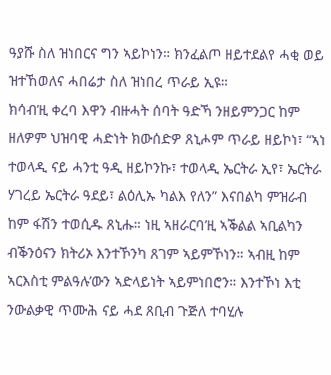ዓያሹ ስለ ዝነበርና ግን ኣይኮነን። ክንፈልጦ ዘይተደልየ ሓቂ ወይ ዝተኸወለና ሓበሬታ ስለ ዝነበረ ጥራይ ኢዩ።
ክሳብ’ዚ ቀረባ እዋን ብዙሓት ሰባት ዓድኻ ንዘይምንጋር ከም ዘለዎም ህዝባዊ ሓድነት ክውሰድዎ ጸኒሖም ጥራይ ዘይኮነ፣ “ኣነ ተወላዲ ናይ ሓንቲ ዓዲ ዘይኮንኩ፣ ተወላዲ ኤርትራ ኢየ፣ ኤርትራ ሃገረይ ኤርትራ ዓደይ፣ ልዕሊኡ ካልእ የለን” እናበልካ ምዝራብ ከም ፋሽን ተወሲዱ ጸኒሑ። ነዚ ኣዘራርባ’ዚ ኣቕልል ኣቢልካን ብቕንዕናን ክትሪኦ እንተኾንካ ጸገም ኣይምኾነን። ኣብዚ ከም ኣርእስቲ ምልዓሉ’ውን ኣድላይነት ኣይምነበሮን። እንተኾነ እቲ ንውልቃዊ ጥሙሕ ናይ ሓደ ጸቢብ ጉጅለ ተባሂሉ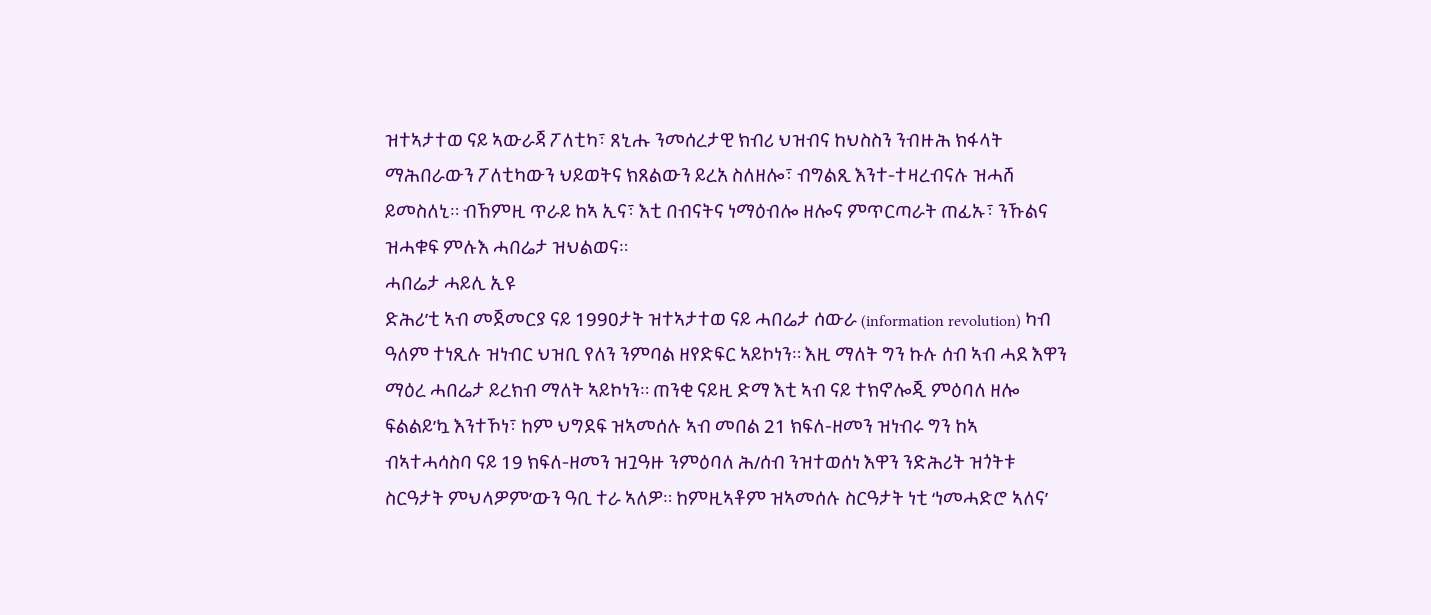ዝተኣታተወ ናይ ኣውራጃ ፖለቲካ፣ ጸኒሑ ንመሰረታዊ ክብሪ ህዝብና ከህስስን ንብዙሕ ክፋላት ማሕበራውን ፖለቲካውን ህይወትና ክጸልውን ይረአ ስለዘሎ፣ ብግልጺ እንተ-ተዛረብናሉ ዝሓሸ ይመስለኒ። ብኸምዚ ጥራይ ከኣ ኢና፣ እቲ በብናትና ነማዕብሎ ዘሎና ምጥርጣራት ጠፊኡ፣ ንኹልና ዝሓቁፍ ምሉእ ሓበሬታ ዝህልወና።
ሓበሬታ ሓይሊ ኢዩ
ድሕሪ’ቲ ኣብ መጀመርያ ናይ 1990ታት ዝተኣታተወ ናይ ሓበሬታ ሰውራ (information revolution) ካብ ዓለም ተነጺሉ ዝነብር ህዝቢ የለን ንምባል ዘየድፍር ኣይኮነን። እዚ ማለት ግን ኩሉ ሰብ ኣብ ሓደ እዋን ማዕረ ሓበሬታ ይረክብ ማለት ኣይኮነን። ጠንቂ ናይዚ ድማ እቲ ኣብ ናይ ተክኖሎጂ ምዕባለ ዘሎ ፍልልይ’ኳ እንተኾነ፣ ከም ህግደፍ ዝኣመሰሉ ኣብ መበል 21 ክፍለ-ዘመን ዝነብሩ ግን ከኣ ብኣተሓሳስባ ናይ 19 ክፍለ-ዘመን ዝጓዓዙ ንምዕባለ ሕ/ሰብ ንዝተወሰነ እዋን ንድሕሪት ዝጎትቱ ስርዓታት ምህላዎም’ውን ዓቢ ተራ ኣለዎ። ከምዚኣቶም ዝኣመሰሉ ስርዓታት ነቲ ‘ነመሓድሮ ኣለና’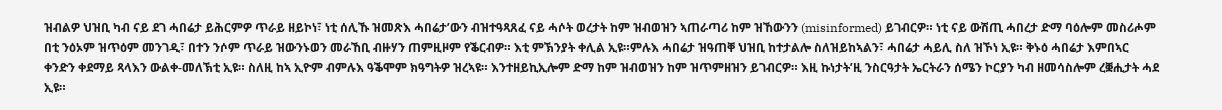ዝብልዎ ህዝቢ ካብ ናይ ደገ ሓበሬታ ይሕርምዎ ጥራይ ዘይኮነ፣ ነቲ ሰሊኹ ዝመጽእ ሓበሬታ’ውን ብዝተዓጻጸፈ ናይ ሓሶት ወረታት ከም ዝብወዝን ኣጠራጣሪ ከም ዝኸውንን (misinformed) ይገብርዎ። ነቲ ናይ ውሽጢ ሓበረታ ድማ ባዕሎም መስሪሖም በቲ ንዕኦም ዝጥዕም መንገዲ፣ በተን ንሶም ጥራይ ዝውንኑወን መራኸቢ ብዙሃን ጠምዚዞም የቕርብዎ። እቲ ምኽንያት ቀሊል ኢዩ።ምሉእ ሓበሬታ ዝዓጠቐ ህዝቢ ከተታልሎ ስለዝይከኣልን፣ ሓበሬታ ሓይሊ ስለ ዝኾነ ኢዩ። ቅኑዕ ሓበሬታ እምበኣር ቀንድን ቀደማይ ጻላእን ውልቀ-መለኽቲ ኢዩ። ስለዚ ከኣ ኢዮም ብምሉእ ዓቕሞም ክዓግትዎ ዝረኣዩ። እንተዘይኪኢሎም ድማ ከም ዝብወዝን ከም ዝጥምዘዝን ይገብርዎ። እዚ ኩነታት’ዚ ንስርዓታት ኤርትራን ሰሜን ኮርያን ካብ ዘመሳስሎም ረቛሒታት ሓደ ኢዩ።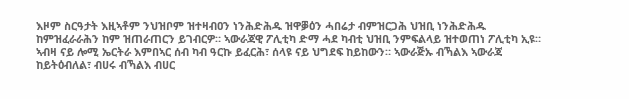እዞም ስርዓታት እዚኣቶም ንህዝቦም ዝተዛብዐን ነንሕድሕዱ ዝዋቓዕን ሓበሬታ ብምዝርጋሕ ህዝቢ ነንሕድሕዱ ከምዝፈራራሕን ከም ዝጠራጠርን ይገብርዎ። ኣውራጃዊ ፖሊቲካ ድማ ሓደ ካብቲ ህዝቢ ንምፍልላይ ዝተወጠነ ፖሊቲካ ኢዩ። ኣብዛ ናይ ሎሚ ኤርትራ እምበኣር ሰብ ካብ ዓርኩ ይፈርሕ፣ ሰላዩ ናይ ህግደፍ ከይከውን። ኣውራጅኡ ብኻልእ ኣውራጃ ከይትዕብለል፣ ብሀሩ ብኻልእ ብሀር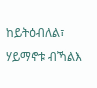ከይትዕብለል፣ ሃይማኖቱ ብኻልእ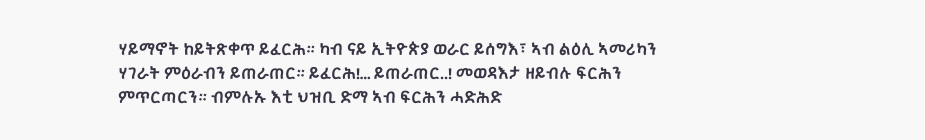ሃይማኖት ከይትጽቀጥ ይፈርሕ። ካብ ናይ ኢትዮጵያ ወራር ይሰግእ፣ ኣብ ልዕሊ ኣመሪካን ሃገራት ምዕራብን ይጠራጠር። ይፈርሕ!… ይጠራጠር..! መወዳእታ ዘይብሉ ፍርሕን ምጥርጣርን። ብምሉኡ እቲ ህዝቢ ድማ ኣብ ፍርሕን ሓድሕድ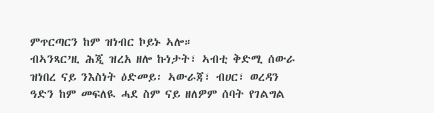ምጥርጣርን ከም ዝነብር ኮይኑ ኣሎ።
ብኣንጻር’ዚ ሕጂ ዝረአ ዘሎ ኩነታት፣ ኣብቲ ቅድሚ ሰውራ ዝነበረ ናይ ንእስነት ዕድመይ፡ ኣውራጃ፣ ብሀር፣ ወረዳን ዓድን ከም መፍለዪ ሓደ ስም ናይ ዘለዎም ሰባት የገልግል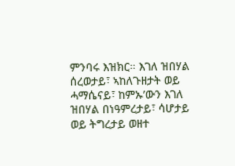ምንባሩ እዝክር። እገለ ዝበሃል ሰረወታይ፣ ኣከለጉዘታት ወይ ሓማሴናይ፣ ከምኡ’ውን እገለ ዝበሃል በነዓምረታይ፣ ሳሆታይ ወይ ትግረታይ ወዘተ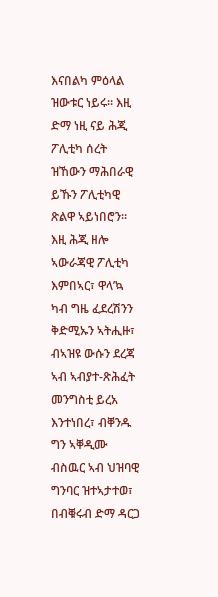እናበልካ ምዕላል ዝውቱር ነይሩ። እዚ ድማ ነዚ ናይ ሕጂ ፖሊቲካ ሰረት ዝኸውን ማሕበራዊ ይኹን ፖሊቲካዊ ጽልዋ ኣይነበሮን። እዚ ሕጂ ዘሎ ኣውራጃዊ ፖሊቲካ እምበኣር፣ ዋላ’ኳ ካብ ግዜ ፈደረሽንን ቅድሚኡን ኣትሒዙ፣ ብኣዝዩ ውሱን ደረጃ ኣብ ኣብያተ-ጽሕፈት መንግስቲ ይረአ እንተነበረ፣ ብቐንዱ ግን ኣቐዲሙ ብስዉር ኣብ ህዝባዊ ግንባር ዝተኣታተወ፣ በብቑሩብ ድማ ዳርጋ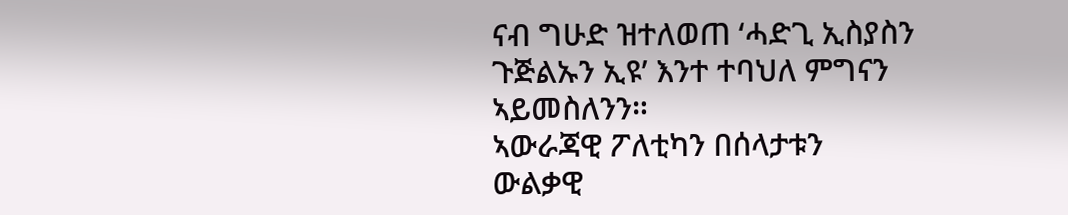ናብ ግሁድ ዝተለወጠ ‘ሓድጊ ኢስያስን ጉጅልኡን ኢዩ’ እንተ ተባህለ ምግናን ኣይመስለንን።
ኣውራጃዊ ፖለቲካን በሰላታቱን
ውልቃዊ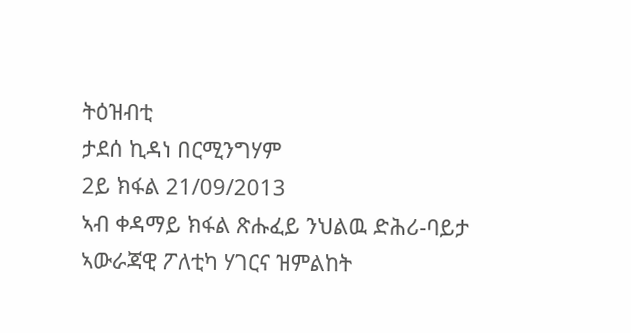ትዕዝብቲ
ታደሰ ኪዳነ በርሚንግሃም
2ይ ክፋል 21/09/2013
ኣብ ቀዳማይ ክፋል ጽሑፈይ ንህልዉ ድሕሪ-ባይታ ኣውራጃዊ ፖለቲካ ሃገርና ዝምልከት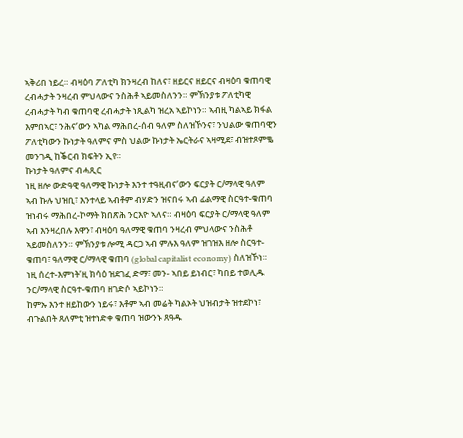ኣቅሪበ ነይረ። ብዛዕባ ፖለቲካ ክንዛረብ ከለና፣ ዘይርና ዘይርና ብዛዕባ ቁጠባዊ ረብሓታት ንዛረብ ምህላውና ንስሕቶ ኣይመስለንን። ምኽንያቱ ፖለቲካዊ ረብሓታት ካብ ቁጠባዊ ረብሓታት ነጺልካ ዝረአ ኣይኮነን። ኣብዚ ካልኣይ ክፋል እምበኣር፣ ንሕና’ውን ኣካል ማሕበረ-ሰብ ዓለም ስለዝኾንና፣ ንህልው ቁጠባዊን ፖለቲካውን ኩነታት ዓለምና ምስ ህልው ኩነታት ኤርትራና ኣዛሚደ፣ ብዝተጾምቈ መንገዲ ከቕርብ ክፍትን ኢየ።
ኩነታት ዓለምና ብሓጺር
ነዚ ዘሎ ውድዓዊ ዓለማዊ ኩነታት እንተ ተዓዚብና’ውን ፍርያት ር/ማላዊ ዓለም ኣብ ኩሉ ህዝቢ፣ እንተላይ ኣብቶም ብሃድን ዝናበሩ ኣብ ፊልማዊ ስርዓተ-ቁጠባ ዝነብሩ ማሕበረ-ኮማት ክበጽሕ ንርእዮ ኣለና። ብዛዕባ ፍርያት ር/ማላዊ ዓለም ኣብ እንዛረበሉ እዋን፣ ብዛዕባ ዓለማዊ ቁጠባ ንዛረብ ምህላውና ንስሕቶ ኣይመስለንን። ምኽንያቱ ሎሚ ዳርጋ ኣብ ምሉእ ዓለም ዝገዝእ ዘሎ ስርዓተ-ቁጠባ፣ ዓለማዊ ር/ማላዊ ቁጠባ (global capitalist economy) ስለዝኾነ። ነዚ ሰረተ-እምነት’ዚ ክሳዕ ዝደገፈ ድማ፣ መን- ኣበይ ይነብር፣ ካበይ ተወሊዱ ንር/ማላዊ ስርዓተ-ቁጠባ ዘገድሶ ኣይኮነን።
ከምኡ እንተ ዘይከውን ነይሩ፣ እቶም ኣብ መሬት ካልኦት ህዝብታት ዝተደኮነ፣ ብጉልበት ጸለምቲ ዝተነድቀ ቁጠባ ዝውንኑ ጸዓዱ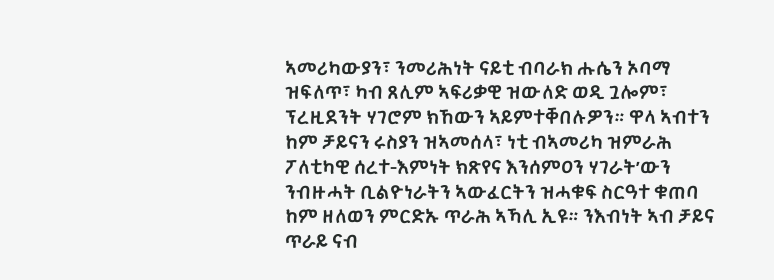ኣመሪካውያን፣ ንመሪሕነት ናይቲ ብባራክ ሑሴን ኦባማ ዝፍለጥ፣ ካብ ጸሊም ኣፍሪቃዊ ዝውለድ ወዲ ጓሎም፣ ፕረዚደንት ሃገሮም ክኸውን ኣይምተቐበሉዎን። ዋላ ኣብተን ከም ቻይናን ሩስያን ዝኣመሰላ፣ ነቲ ብኣመሪካ ዝምራሕ ፖለቲካዊ ሰረተ-እምነት ክጽየና እንሰምዐን ሃገራት’ውን ንብዙሓት ቢልዮነራትን ኣውፈርትን ዝሓቁፍ ስርዓተ ቁጠባ ከም ዘለወን ምርድኡ ጥራሕ ኣኻሊ ኢዩ። ንእብነት ኣብ ቻይና ጥራይ ናብ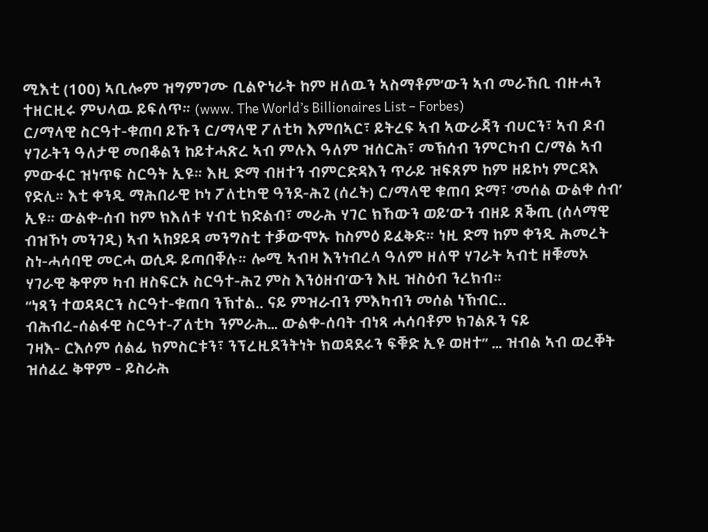ሚእቲ (100) ኣቢሎም ዝግምገሙ ቢልዮነራት ከም ዘለዉን ኣስማቶም’ውን ኣብ መራኸቢ ብዙሓን ተዘርዚሩ ምህላዉ ይፍለጥ። (www. The World’s Billionaires List – Forbes)
ር/ማላዊ ስርዓተ-ቁጠባ ይኹን ር/ማላዊ ፖለቲካ እምበኣር፣ ይትረፍ ኣብ ኣውራጃን ብሀርን፣ ኣብ ዶብ ሃገራትን ዓለታዊ መበቆልን ከይተሓጽረ ኣብ ምሉእ ዓለም ዝሰርሕ፣ መኽሰብ ንምርካብ ር/ማል ኣብ ምውፋር ዝነጥፍ ስርዓት ኢዩ። እዚ ድማ ብዘተን ብምርድዳእን ጥራይ ዝፍጸም ከም ዘይኮነ ምርዳእ የድሊ። እቲ ቀንዲ ማሕበራዊ ኮነ ፖለቲካዊ ዓንደ-ሕጊ (ሰረት) ር/ማላዊ ቁጠባ ድማ፣ ‘መሰል ውልቀ ሰብ’ ኢዩ። ውልቀ-ሰብ ከም ክእለቱ ሃብቲ ክድልብ፣ መራሕ ሃገር ክኸውን ወይ’ውን ብዘይ ጸቕጢ (ሰላማዊ ብዝኾነ መንገዲ) ኣብ ኣከያይዳ መንግስቲ ተቓውሞኡ ከስምዕ ይፈቅድ። ነዚ ድማ ከም ቀንዲ ሕመረት ስነ-ሓሳባዊ መርሓ ወሲዱ ይጣበቐሉ። ሎሚ ኣብዛ እንነብረላ ዓለም ዘለዋ ሃገራት ኣብቲ ዘቑመኦ ሃገራዊ ቅዋም ካብ ዘስፍርኦ ስርዓተ-ሕጊ ምስ እንዕዘብ’ውን እዚ ዝስዕብ ንረክብ።
“ነጻን ተወዳዳርን ስርዓተ-ቁጠባ ንኽተል.. ናይ ምዝራብን ምእካብን መሰል ነኽብር..
ብሕብረ-ሰልፋዊ ስርዓተ-ፖለቲካ ንምራሕ… ውልቀ-ሰባት ብነጻ ሓሳባቶም ክገልጹን ናይ
ገዛእ- ርእሶም ሰልፊ ክምስርቱን፣ ንፕረዚደንትነት ክወዳደሩን ፍቑድ ኢዩ ወዘተ” … ዝብል ኣብ ወረቐት ዝሰፈረ ቅዋም - ይስራሕ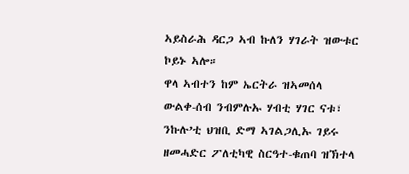ኣይስራሕ ዳርጋ ኣብ ኩለን ሃገራት ዝውቱር ኮይኑ ኣሎ።
ዋላ ኣብተን ከም ኤርትራ ዝኣመሰላ ውልቀ-ሰብ ንብምሉኡ ሃብቲ ሃገር ናቱ፣ ንኩሉ’ቲ ህዝቢ ድማ ኣገልጋሊኡ ገይሩ ዘመሓድር ፖለቲካዊ ስርዓተ-ቁጠባ ዝኽተላ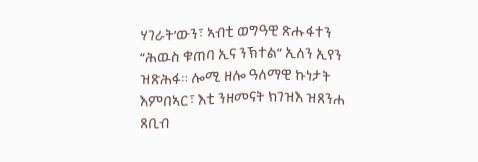ሃገራት’ውን፣ ኣብቲ ወግዓዊ ጽሑፋተን “ሕዉስ ቁጠባ ኢና ንኽተል” ኢለን ኢየን ዝጽሕፋ። ሎሚ ዘሎ ዓለማዊ ኩነታት እምበኣር፣ እቲ ንዘመናት ክገዝእ ዝጸንሐ ጸቢብ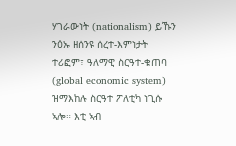ሃገራውነት (nationalism) ይኹን ንዕኡ ዘሰንዩ ሰረተ-እምነታት ተሪፎም፣ ዓለማዊ ስርዓተ-ቁጠባ (global economic system) ዝማእከሉ ስርዓተ ፖለቲካ ነጊሱ ኣሎ። እቲ ኣብ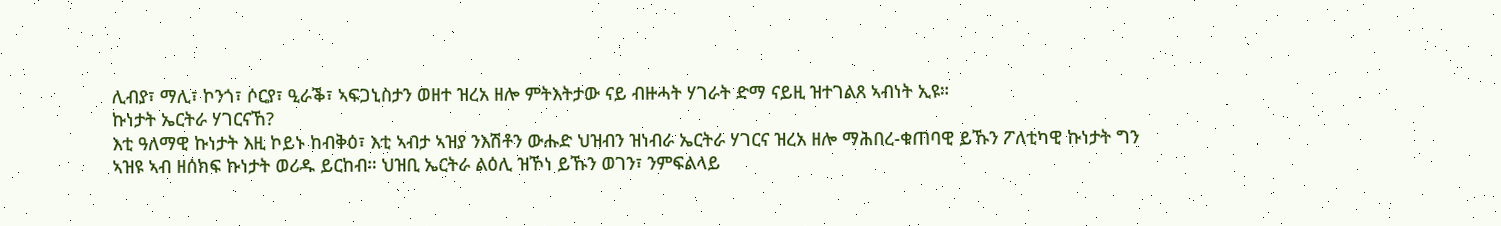ሊብያ፣ ማሊ፣ ኮንጎ፣ ሶርያ፣ ዒራቕ፣ ኣፍጋኒስታን ወዘተ ዝረአ ዘሎ ምትእትታው ናይ ብዙሓት ሃገራት ድማ ናይዚ ዝተገልጸ ኣብነት ኢዩ።
ኩነታት ኤርትራ ሃገርናኸ?
እቲ ዓለማዊ ኩነታት እዚ ኮይኑ ከብቅዕ፣ እቲ ኣብታ ኣዝያ ንእሽቶን ውሑድ ህዝብን ዝነብራ ኤርትራ ሃገርና ዝረአ ዘሎ ማሕበረ-ቁጠባዊ ይኹን ፖለቲካዊ ኩነታት ግን ኣዝዩ ኣብ ዘሰክፍ ኩነታት ወሪዱ ይርከብ። ህዝቢ ኤርትራ ልዕሊ ዝኾነ ይኹን ወገን፣ ንምፍልላይ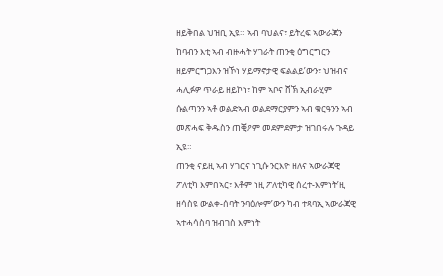ዘይቅበል ህዝቢ ኢዩ። ኣብ ባህልና፣ ይትረፍ ኣውራጃን ከባብን እቲ ኣብ ብዙሓት ሃገራት ጠንቂ ዕግርግርን ዘይምርግጋእን ዝኾነ ሃይማኖታዊ ፍልልይ’ውን፣ ህዝብና ሓሊፉዎ ጥራይ ዘይኮነ፣ ከም ኣቦና ሸኽ ኢብራሂም ሱልጣንን ኣቶ ወልድኣብ ወልደማርያምን ኣብ ቁርዓንን ኣብ መጽሓፍ ቅዱስን ጠቒዖም መደምደምታ ዝገበሩሉ ጉዳይ ኢዩ።
ጠንቂ ናይዚ ኣብ ሃገርና ነጊሱ ንርእዮ ዘለና ኣውራጃዊ ፖለቲካ እምበኣር፣ እቶም ነዚ ፖለቲካዊ ሰረተ-እምነት’ዚ ዘሳስዩ ውልቀ-ሰባት ንባዕሎም’ውን ካብ ተጻባኢ ኣውራጃዊ ኣተሓሳስባ ዝብገስ እምነት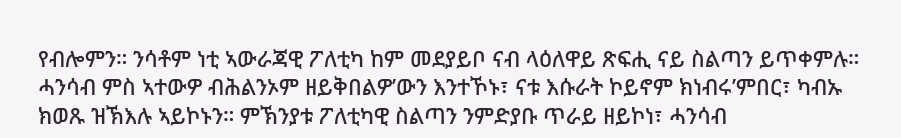የብሎምን። ንሳቶም ነቲ ኣውራጃዊ ፖለቲካ ከም መደያይቦ ናብ ላዕለዋይ ጽፍሒ ናይ ስልጣን ይጥቀምሉ። ሓንሳብ ምስ ኣተውዎ ብሕልንኦም ዘይቅበልዎ’ውን እንተኾኑ፣ ናቱ እሱራት ኮይኖም ክነብሩ’ምበር፣ ካብኡ ክወጹ ዝኽእሉ ኣይኮኑን። ምኽንያቱ ፖለቲካዊ ስልጣን ንምድያቡ ጥራይ ዘይኮነ፣ ሓንሳብ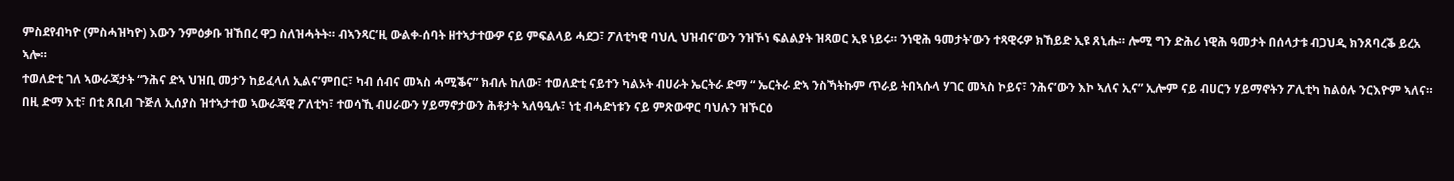ምስደየብካዮ (ምስሓዝካዮ) እውን ንምዕቃቡ ዝኸበረ ዋጋ ስለዝሓትት። ብኣንጻር’ዚ ውልቀ-ሰባት ዘተኣታተውዎ ናይ ምፍልላይ ሓደጋ፣ ፖለቲካዊ ባህሊ ህዝብና’ውን ንዝኾነ ፍልልያት ዝጻወር ኢዩ ነይሩ። ንነዊሕ ዓመታት’ውን ተጻዊሩዎ ክኸይድ ኢዩ ጸኒሑ። ሎሚ ግን ድሕሪ ነዊሕ ዓመታት በሰላታቱ ብጋህዲ ክንጸባረቕ ይረአ ኣሎ።
ተወለድቲ ገለ ኣውራጃታት “ንሕና ድኣ ህዝቢ መታን ከይፈላለ ኢልና’ምበር፣ ካብ ሰብና መኣስ ሓሚቕና” ክብሉ ከለው፣ ተወለድቲ ናይተን ካልኦት ብሀራት ኤርትራ ድማ “ ኤርትራ ድኣ ንስኻትኩም ጥራይ ትበኣሱላ ሃገር መኣስ ኮይና፣ ንሕና’ውን እኮ ኣለና ኢና” ኢሎም ናይ ብሀርን ሃይማኖትን ፖሊቲካ ከልዕሉ ንርእዮም ኣለና። በዚ ድማ እቲ፣ በቲ ጸቢብ ጉጅለ ኢሰያስ ዝተኣታተወ ኣውራጃዊ ፖለቲካ፣ ተወሳኺ ብሀራውን ሃይማኖታውን ሕቶታት ኣለዓዒሉ፣ ነቲ ብሓድነቱን ናይ ምጽውዋር ባህሉን ዝኾርዕ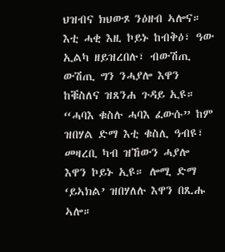ህዝብና ክህውጾ ንዕዘብ ኣሎና። እቲ ሓቂ እዚ ኮይኑ ከብቅዕ፣ ዓው ኢልካ ዘይዝረበሉ፣ ብውሽጢ ውሽጢ ግን ንሓያሎ እዋን ከቑስለና ዝጸንሐ ጉዳይ ኢዩ። “ሓባእ ቁስሉ ሓባእ ፈውሱ” ከም ዝበሃል ድማ እቲ ቁስሊ ዓብዩ፣ መዛረቢ ካብ ዝኸውን ሓያሎ እዋን ኮይኑ ኢዩ። ሎሚ ድማ ‘ይኣክል’ ዝበሃለሉ እዋን በጺሑ ኣሎ።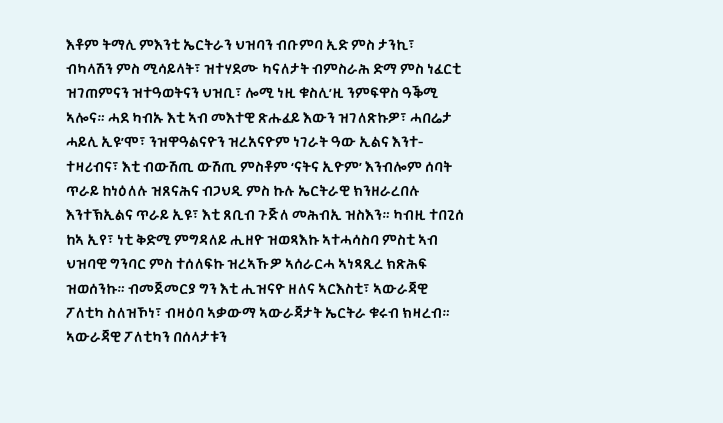እቶም ትማሊ ምእንቲ ኤርትራን ህዝባን ብቡምባ ኢድ ምስ ታንኪ፣ ብካላሽን ምስ ሚሳይላት፣ ዝተሃደሙ ካናለታት ብምስራሕ ድማ ምስ ነፈርቲ ዝገጠምናን ዝተዓወትናን ህዝቢ፣ ሎሚ ነዚ ቁስሊ’ዚ ንምፍዋስ ዓቕሚ ኣሎና። ሓደ ካብኡ እቲ ኣብ መእተዊ ጽሑፈይ እውን ዝገለጽኩዎ፣ ሓበሬታ ሓይሊ ኢዩ’ሞ፣ ንዝዋዓልናዮን ዝረአናዮም ነገራት ዓው ኢልና እንተ-ተዛሪብና፣ እቲ ብውሽጢ ውሽጢ ምስቶም ‘ናትና ኢዮም’ እንብሎም ሰባት ጥራይ ከነዕለሉ ዝጸናሕና ብጋህዲ ምስ ኩሉ ኤርትራዊ ክንዘራረበሉ እንተኽኢልና ጥራይ ኢዩ፣ እቲ ጸቢብ ጉጅለ መሕብኢ ዝስእን። ካብዚ ተበጊሰ ከኣ ኢየ፣ ነቲ ቅድሚ ምግዳለይ ሒዘዮ ዝወጻእኩ ኣተሓሳስባ ምስቲ ኣብ ህዝባዊ ግንባር ምስ ተሰለፍኩ ዝረኣኹዎ ኣሰራርሓ ኣነጻጺረ ክጽሕፍ ዝወሰንኩ። ብመጀመርያ ግን እቲ ሒዝናዮ ዘለና ኣርእስቲ፣ ኣውራጃዊ ፖለቲካ ስለዝኾነ፣ ብዛዕባ ኣቃውማ ኣውራጃታት ኤርትራ ቁሩብ ክዛረብ።
ኣውራጃዊ ፖለቲካን በሰላታቱን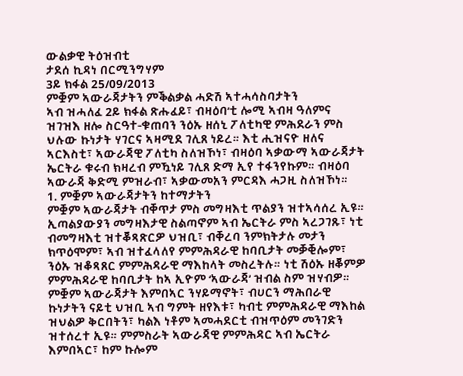ውልቃዊ ትዕዝብቲ
ታደሰ ኪዳነ በርሚንግሃም
3ይ ክፋል 25/09/2013
ምቛም ኣውራጃታትን ምቕልቃል ሓድሽ ኣተሓሳስባታትን
ኣብ ዝሓለፈ 2ይ ክፋል ጽሑፈይ፣ ብዛዕባ’ቲ ሎሚ ኣብዛ ዓለምና ዝገዝእ ዘሎ ስርዓተ-ቁጠባን ንዕኡ ዘሰኒ ፖለቲካዊ ምሕደራን ምስ ህሉው ኩነታት ሃገርና ኣዛሚደ ገሊጸ ነይረ። እቲ ሒዝናዮ ዘለና ኣርእስቲ፣ ኣውራጃዊ ፖለቲካ ስለዝኾነ፣ ብዛዕባ ኣቃውማ ኣውራጃታት ኤርትራ ቁሩብ ክዛረብ ምዃነይ ገሊጸ ድማ ኢየ ተፋንየኩም። ብዛዕባ ኣውራጃ ቅድሚ ምዝራብ፣ ኣቃውመአን ምርዳእ ሓጋዚ ስለዝኾነ።
1. ምቛም ኣውራጃታትን ከተማታትን
ምቛም ኣውራጃታት ብቐጥታ ምስ መግዛእቲ ጥልያን ዝተኣሳሰረ ኢዩ። ኢጣልያውያን መግዛእታዊ ስልጣኖም ኣብ ኤርትራ ምስ ኣረጋገጹ፣ ነቲ ብመግዛእቲ ዝተቖጻጽርዎ ህዝቢ፣ ብቐረባ ንምክትታሉ መታን ክጥዕሞም፣ ኣብ ዝተፈላለየ ምምሕዳራዊ ከባቢታት መቓቒሎም፣ ንዕኡ ዝቆጻጸር ምምሕዳራዊ ማእከላት መስረትሉ። ነቲ ሽዕኡ ዘቖምዎ ምምሕዳራዊ ከባቢታት ከኣ ኢዮም ‘ኣውራጃ’ ዝብል ስም ዝሃብዎ። ምቛም ኣውራጃታት እምበኣር ንሃይማኖት፣ ብሀርን ማሕበራዊ ኩነታትን ናይቲ ህዝቢ ኣብ ግምት ዘየእቱ፣ ካብቲ ምምሕዳራዊ ማእከል ዝህልዎ ቅርበትን፣ ካልእ ነቶም ኣመሓደርቲ ብዝጥዕም መንገድን ዝተሰረተ ኢዩ። ምምስራት ኣውራጃዊ ምምሕዳር ኣብ ኤርትራ እምበኣር፣ ከም ኩሎም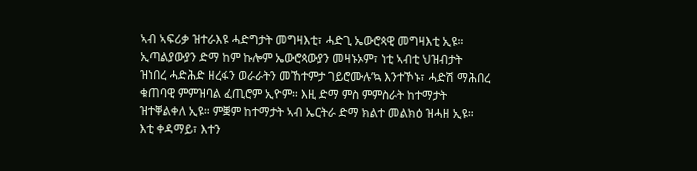ኣብ ኣፍሪቃ ዝተራእዩ ሓድግታት መግዛእቲ፣ ሓድጊ ኤውሮጳዊ መግዛእቲ ኢዩ።
ኢጣልያውያን ድማ ከም ኩሎም ኤውሮጳውያን መዛኑኦም፣ ነቲ ኣብቲ ህዝብታት ዝነበረ ሓድሕድ ዘረፋን ወራራትን መኸተምታ ገይሮሙሉ’ኳ እንተኾኑ፣ ሓድሽ ማሕበረ ቁጠባዊ ምምዝባል ፈጢሮም ኢዮም። እዚ ድማ ምስ ምምስራት ከተማታት ዝተቐልቀለ ኢዩ። ምቛም ከተማታት ኣብ ኤርትራ ድማ ክልተ መልክዕ ዝሓዘ ኢዩ። እቲ ቀዳማይ፣ እተን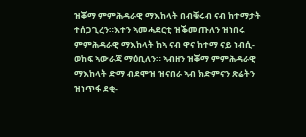ዝቖማ ምምሕዳራዊ ማእከላት በብቑሩብ ናብ ከተማታት ተሰጋጊረን።እተን ኣመሓደርቲ ዝቕመጡለን ዝነበሩ ምምሕዳራዊ ማእከላት ከኣ ናብ ዋና ከተማ ናይ ነብሲ-ወከፍ ኣውራጃ ማዕቢለን። ኣብዘን ዝቖማ ምምሕዳራዊ ማእከላት ድማ ብደሞዝ ዝናበራ ኣብ ክድምናን ጽሬትን ዝነጥፋ ደቂ-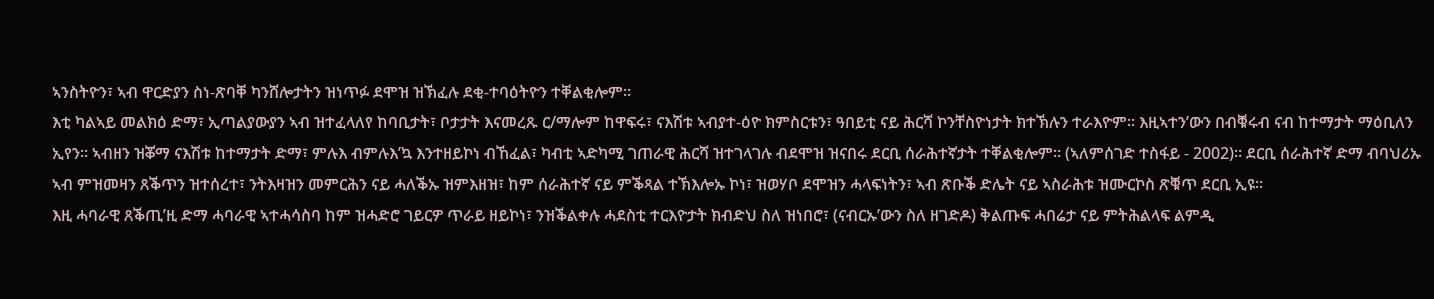ኣንስትዮን፣ ኣብ ዋርድያን ስነ-ጽባቐ ካንሸሎታትን ዝነጥፉ ደሞዝ ዝኽፈሉ ደቂ-ተባዕትዮን ተቐልቂሎም።
እቲ ካልኣይ መልክዕ ድማ፣ ኢጣልያውያን ኣብ ዝተፈላለየ ከባቢታት፣ ቦታታት እናመረጹ ር/ማሎም ከዋፍሩ፣ ናእሽቱ ኣብያተ-ዕዮ ክምስርቱን፣ ዓበይቲ ናይ ሕርሻ ኮንቸስዮነታት ክተኽሉን ተራእዮም። እዚኣተን’ውን በብቑሩብ ናብ ከተማታት ማዕቢለን ኢየን። ኣብዘን ዝቖማ ናእሽቱ ከተማታት ድማ፣ ምሉእ ብምሉእ’ኳ እንተዘይኮነ ብኸፈል፣ ካብቲ ኣድካሚ ገጠራዊ ሕርሻ ዝተገላገሉ ብደሞዝ ዝናበሩ ደርቢ ሰራሕተኛታት ተቐልቂሎም። (ኣለምሰገድ ተስፋይ - 2002)። ደርቢ ሰራሕተኛ ድማ ብባህሪኡ ኣብ ምዝመዛን ጸቕጥን ዝተሰረተ፣ ንትእዛዝን መምርሕን ናይ ሓለቕኡ ዝምእዘዝ፣ ከም ሰራሕተኛ ናይ ምቕጻል ተኽእሎኡ ኮነ፣ ዝወሃቦ ደሞዝን ሓላፍነትን፣ ኣብ ጽቡቕ ድሌት ናይ ኣስራሕቱ ዝሙርኮስ ጽቑጥ ደርቢ ኢዩ።
እዚ ሓባራዊ ጸቕጢ’ዚ ድማ ሓባራዊ ኣተሓሳስባ ከም ዝሓድሮ ገይርዎ ጥራይ ዘይኮነ፣ ንዝቕልቀሉ ሓደስቲ ተርእዮታት ክብድህ ስለ ዝነበሮ፣ (ናብርኡ’ውን ስለ ዘገድዶ) ቅልጡፍ ሓበሬታ ናይ ምትሕልላፍ ልምዲ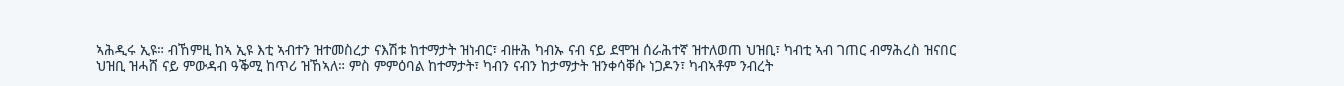ኣሕዲሩ ኢዩ። ብኸምዚ ከኣ ኢዩ እቲ ኣብተን ዝተመስረታ ናእሽቱ ከተማታት ዝነብር፣ ብዙሕ ካብኡ ናብ ናይ ደሞዝ ሰራሕተኛ ዝተለወጠ ህዝቢ፣ ካብቲ ኣብ ገጠር ብማሕረስ ዝናበር ህዝቢ ዝሓሸ ናይ ምውዳብ ዓቕሚ ከጥሪ ዝኸኣለ። ምስ ምምዕባል ከተማታት፣ ካብን ናብን ከታማታት ዝንቀሳቐሱ ነጋዶን፣ ካብኣቶም ንብረት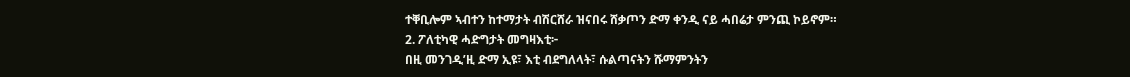ተቐቢሎም ኣብተን ከተማታት ብሽርሸራ ዝናበሩ ሸቃጦን ድማ ቀንዲ ናይ ሓበሬታ ምንጪ ኮይኖም።
2. ፖለቲካዊ ሓድግታት መግዛእቲ፦
በዚ መንገዲ’ዚ ድማ ኢዩ፣ እቲ ብደግለላት፣ ሱልጣናትን ሹማምንትን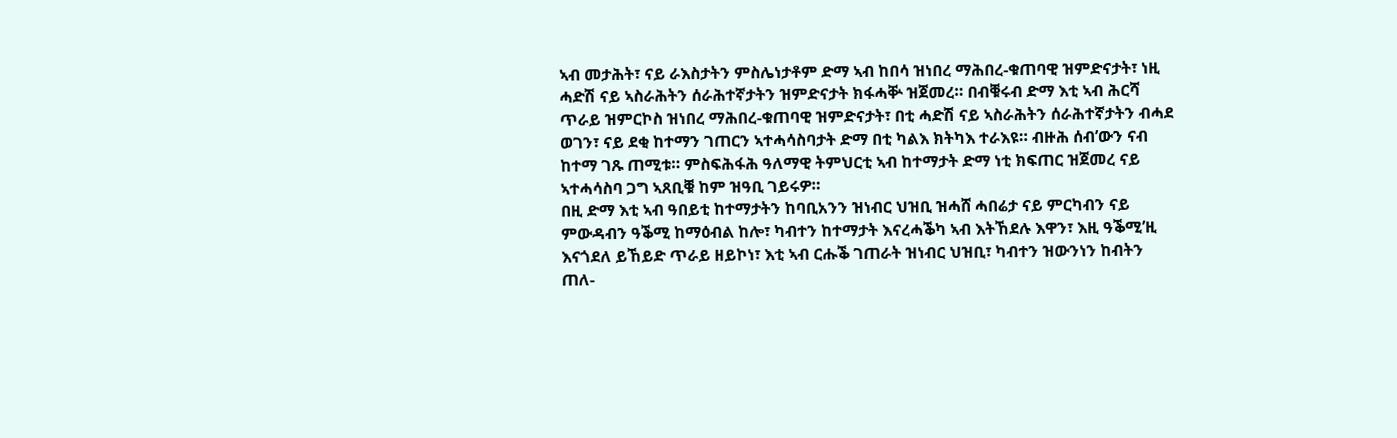ኣብ መታሕት፣ ናይ ራእስታትን ምስሌነታቶም ድማ ኣብ ከበሳ ዝነበረ ማሕበረ-ቁጠባዊ ዝምድናታት፣ ነዚ ሓድሽ ናይ ኣስራሕትን ሰራሕተኛታትን ዝምድናታት ክፋሓቝ ዝጀመረ። በብቑሩብ ድማ እቲ ኣብ ሕርሻ ጥራይ ዝምርኮስ ዝነበረ ማሕበረ-ቁጠባዊ ዝምድናታት፣ በቲ ሓድሽ ናይ ኣስራሕትን ሰራሕተኛታትን ብሓደ ወገን፣ ናይ ደቂ ከተማን ገጠርን ኣተሓሳስባታት ድማ በቲ ካልእ ክትካእ ተራእዩ። ብዙሕ ሰብ’ውን ናብ ከተማ ገጹ ጠሚቱ። ምስፍሕፋሕ ዓለማዊ ትምህርቲ ኣብ ከተማታት ድማ ነቲ ክፍጠር ዝጀመረ ናይ ኣተሓሳስባ ጋግ ኣጸቢቑ ከም ዝዓቢ ገይሩዎ።
በዚ ድማ እቲ ኣብ ዓበይቲ ከተማታትን ከባቢአንን ዝነብር ህዝቢ ዝሓሸ ሓበሬታ ናይ ምርካብን ናይ ምውዳብን ዓቕሚ ከማዕብል ከሎ፣ ካብተን ከተማታት እናረሓቕካ ኣብ እትኸደሉ እዋን፣ እዚ ዓቕሚ’ዚ እናጎደለ ይኸይድ ጥራይ ዘይኮነ፣ እቲ ኣብ ርሑቕ ገጠራት ዝነብር ህዝቢ፣ ካብተን ዝውንነን ከብትን ጠለ-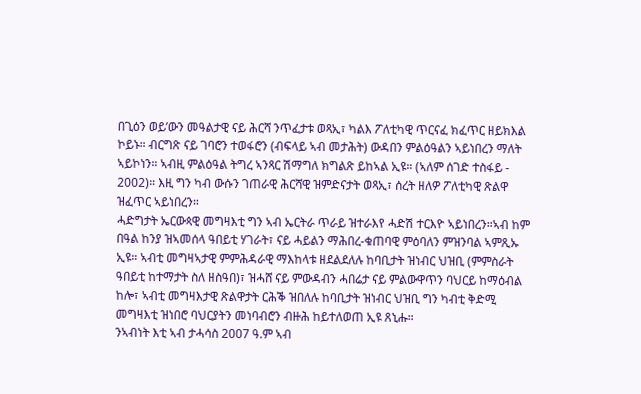በጊዕን ወይ’ውን መዓልታዊ ናይ ሕርሻ ንጥፈታቱ ወጻኢ፣ ካልእ ፖለቲካዊ ጥርናፈ ክፈጥር ዘይክእል ኮይኑ። ብርግጽ ናይ ገባሮን ተወፋሮን (ብፍላይ ኣብ መታሕት) ውዳበን ምልዕዓልን ኣይነበረን ማለት ኣይኮነን። ኣብዚ ምልዕዓል ትግረ ኣንጻር ሽማግለ ክግልጽ ይከኣል ኢዩ። (ኣለም ሰገድ ተስፋይ - 2002)። እዚ ግን ካብ ውሱን ገጠራዊ ሕርሻዊ ዝምድናታት ወጻኢ፣ ሰረት ዘለዎ ፖለቲካዊ ጽልዋ ዝፈጥር ኣይነበረን።
ሓድግታት ኤርውጳዊ መግዛእቲ ግን ኣብ ኤርትራ ጥራይ ዝተራእየ ሓድሽ ተርእዮ ኣይነበረን።ኣብ ከም በዓል ከንያ ዝኣመሰላ ዓበይቲ ሃገራት፣ ናይ ሓይልን ማሕበረ-ቁጠባዊ ምዕባለን ምዝንባል ኣምጺኡ ኢዩ። ኣብቲ መግዛኣታዊ ምምሕዳራዊ ማእከላቱ ዘደልደለሉ ከባቢታት ዝነብር ህዝቢ (ምምስራት ዓበይቲ ከተማታት ስለ ዘስዓበ)፣ ዝሓሸ ናይ ምውዳብን ሓበሬታ ናይ ምልውዋጥን ባህርይ ከማዕብል ከሎ፣ ኣብቲ መግዛእታዊ ጽልዋታት ርሕቕ ዝበለሉ ከባቢታት ዝነብር ህዝቢ ግን ካብቲ ቅድሚ መግዛእቲ ዝነበሮ ባህርያትን መነባብሮን ብዙሕ ከይተለወጠ ኢዩ ጸኒሑ።
ንኣብነት እቲ ኣብ ታሓሳስ 2007 ዓ.ም ኣብ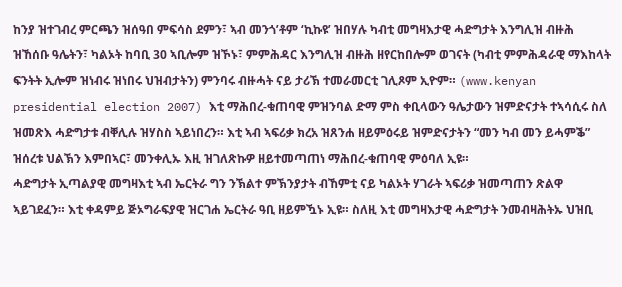ከንያ ዝተገብረ ምርጫን ዝሰዓበ ምፍሳስ ደምን፣ ኣብ መንጎ’ቶም ‘ኪኩዩ’ ዝበሃሉ ካብቲ መግዛእታዊ ሓድግታት እንግሊዝ ብዙሕ ዝኸሰቡ ዓሌትን፣ ካልኦት ከባቢ 30 ኣቢሎም ዝኾኑ፣ ምምሕዳር እንግሊዝ ብዙሕ ዘየርከበሎም ወገናት (ካብቲ ምምሕዳራዊ ማእከላት ፍንትት ኢሎም ዝነብሩ ዝነበሩ ህዝብታትን) ምንባሩ ብዙሓት ናይ ታሪኽ ተመራመርቲ ገሊጾም ኢዮም። (www.kenyan presidential election 2007) እቲ ማሕበረ-ቁጠባዊ ምዝንባል ድማ ምስ ቀቢላውን ዓሌታውን ዝምድናታት ተኣሳሲሩ ስለ ዝመጽእ ሓድግታቱ ብቐሊሉ ዝሃስስ ኣይነበረን። እቲ ኣብ ኣፍሪቃ ክረአ ዝጸንሐ ዘይምዕሩይ ዝምድናታትን “መን ካብ መን ይሓምቕ” ዝሰረቱ ህልኽን እምበኣር፣ መንቀሊኡ እዚ ዝገለጽኩዎ ዘይተመጣጠነ ማሕበረ-ቁጠባዊ ምዕባለ ኢዩ።
ሓድግታት ኢጣልያዊ መግዛእቲ ኣብ ኤርትራ ግን ንኽልተ ምኽንያታት ብኸምቲ ናይ ካልኦት ሃገራት ኣፍሪቃ ዝመጣጠን ጽልዋ ኣይገደፈን። እቲ ቀዳምይ ጅኦግራፍያዊ ዝርገሐ ኤርትራ ዓቢ ዘይምዃኑ ኢዩ። ስለዚ እቲ መግዛእታዊ ሓድግታት ንመብዛሕትኡ ህዝቢ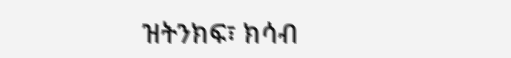ዝትንክፍ፣ ክሳብ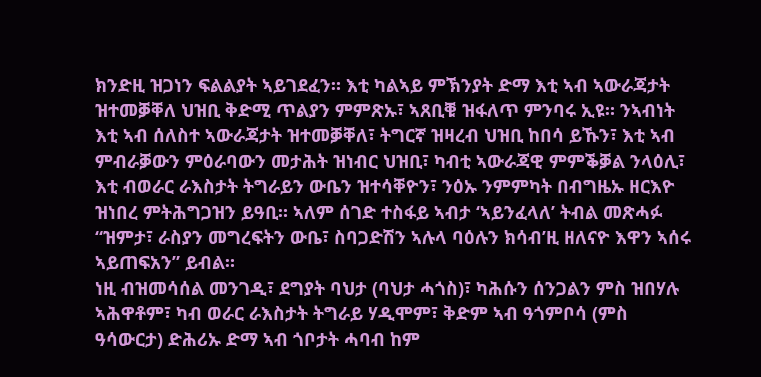ክንድዚ ዝጋነን ፍልልያት ኣይገደፈን። እቲ ካልኣይ ምኽንያት ድማ እቲ ኣብ ኣውራጃታት ዝተመቓቐለ ህዝቢ ቅድሚ ጥልያን ምምጽኡ፣ ኣጸቢቑ ዝፋለጥ ምንባሩ ኢዩ። ንኣብነት እቲ ኣብ ሰለስተ ኣውራጃታት ዝተመቓቐለ፣ ትግርኛ ዝዛረብ ህዝቢ ከበሳ ይኹን፣ እቲ ኣብ ምብራቓውን ምዕራባውን መታሕት ዝነብር ህዝቢ፣ ካብቲ ኣውራጃዊ ምምቕቓል ንላዕሊ፣ እቲ ብወራር ራእስታት ትግራይን ውቤን ዝተሳቐዮን፣ ንዕኡ ንምምካት በብግዜኡ ዘርእዮ ዝነበረ ምትሕግጋዝን ይዓቢ። ኣለም ሰገድ ተስፋይ ኣብታ ‘ኣይንፈላለ’ ትብል መጽሓፉ “ዝምታ፣ ራስያን መግረፍትን ውቤ፣ ስባጋድሽን ኣሉላ ባዕሉን ክሳብ’ዚ ዘለናዮ እዋን ኣሰሩ ኣይጠፍአን” ይብል።
ነዚ ብዝመሳሰል መንገዲ፣ ደግያት ባህታ (ባህታ ሓጎስ)፣ ካሕሱን ሰንጋልን ምስ ዝበሃሉ ኣሕዋቶም፣ ካብ ወራር ራእስታት ትግራይ ሃዲሞም፣ ቅድም ኣብ ዓጎምቦሳ (ምስ ዓሳውርታ) ድሕሪኡ ድማ ኣብ ጎቦታት ሓባብ ከም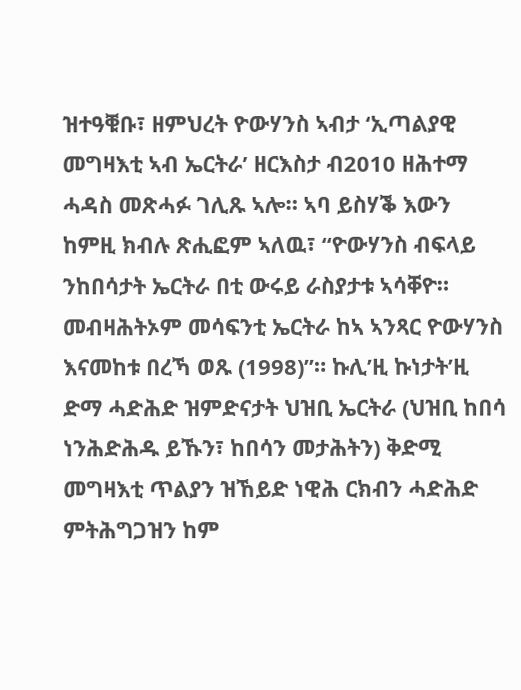ዝተዓቑቡ፣ ዘምህረት ዮውሃንስ ኣብታ ‘ኢጣልያዊ መግዛእቲ ኣብ ኤርትራ’ ዘርእስታ ብ2010 ዘሕተማ ሓዳስ መጽሓፉ ገሊጹ ኣሎ። ኣባ ይስሃቕ እውን ከምዚ ክብሉ ጽሒፎም ኣለዉ፣ “ዮውሃንስ ብፍላይ ንከበሳታት ኤርትራ በቲ ውሩይ ራስያታቱ ኣሳቐዮ። መብዛሕትኦም መሳፍንቲ ኤርትራ ከኣ ኣንጻር ዮውሃንስ እናመከቱ በረኻ ወጹ (1998)”። ኩሊ’ዚ ኩነታት’ዚ ድማ ሓድሕድ ዝምድናታት ህዝቢ ኤርትራ (ህዝቢ ከበሳ ነንሕድሕዱ ይኹን፣ ከበሳን መታሕትን) ቅድሚ መግዛእቲ ጥልያን ዝኸይድ ነዊሕ ርክብን ሓድሕድ ምትሕግጋዝን ከም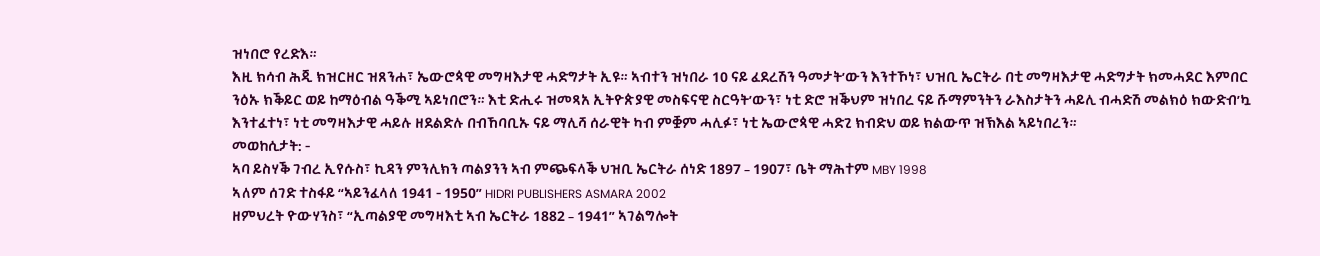ዝነበሮ የረድእ።
እዚ ክሳብ ሕጂ ክዝርዘር ዝጸንሐ፣ ኤውሮጳዊ መግዛእታዊ ሓድግታት ኢዩ። ኣብተን ዝነበራ 10 ናይ ፈደረሽን ዓመታት’ውን እንተኾነ፣ ህዝቢ ኤርትራ በቲ መግዛእታዊ ሓድግታት ክመሓደር እምበር ንዕኡ ክቕይር ወይ ከማዕብል ዓቕሚ ኣይነበሮን። እቲ ድሒሩ ዝመጻአ ኢትዮጵያዊ መስፍናዊ ስርዓት’ውን፣ ነቲ ድሮ ዝቕህም ዝነበረ ናይ ሹማምንትን ራእስታትን ሓይሊ ብሓድሽ መልክዕ ክውድብ’ኳ እንተፈተነ፣ ነቲ መግዛእታዊ ሓይሉ ዘደልድሉ በብኸባቢኡ ናይ ማሊሻ ሰራዊት ካብ ምቛም ሓሊፉ፣ ነቲ ኤውሮጳዊ ሓድጊ ክብድህ ወይ ክልውጥ ዝኽእል ኣይነበረን።
መወከሲታት: -
ኣባ ይስሃቕ ገብረ ኢየሱስ፣ ኪዳን ምንሊክን ጣልያንን ኣብ ምጭፍላቕ ህዝቢ ኤርትራ ሰነድ 1897 – 1907፣ ቤት ማሕተም MBY 1998
ኣለም ሰገድ ተስፋይ “ኣይንፈላለ 1941 - 1950” HIDRI PUBLISHERS ASMARA 2002
ዘምህረት ዮውሃንስ፣ “ኢጣልያዊ መግዛእቲ ኣብ ኤርትራ 1882 – 1941” ኣገልግሎት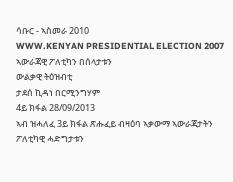ሳቡር - ኣስመራ 2010
WWW.KENYAN PRESIDENTIAL ELECTION 2007
ኣውራጃዊ ፖለቲካን በሰላታቱን
ውልቃዊ ትዕዝብቲ
ታደሰ ኪዳነ በርሚንግሃም
4ይ ክፋል 28/09/2013
ኣብ ዝሓለፈ 3ይ ክፋል ጽሑፈይ ብዛዕባ ኣቃውማ ኣውራጃታትን ፖለቲካዊ ሓድግታቱን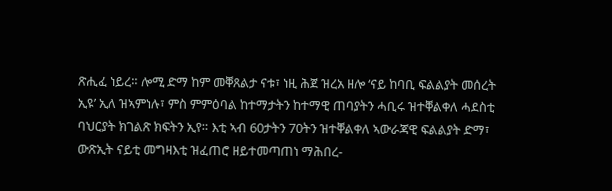ጽሒፈ ነይረ። ሎሚ ድማ ከም መቐጸልታ ናቱ፣ ነዚ ሕጀ ዝረአ ዘሎ ‘ናይ ከባቢ ፍልልያት መሰረት ኢዩ’ ኢለ ዝኣምነሉ፣ ምስ ምምዕባል ከተማታትን ከተማዊ ጠባያትን ሓቢሩ ዝተቐልቀለ ሓደስቲ ባህርያት ክገልጽ ክፍትን ኢየ። እቲ ኣብ 60ታትን 70ትን ዝተቐልቀለ ኣውራጃዊ ፍልልያት ድማ፣ ውጽኢት ናይቲ መግዛእቲ ዝፈጠሮ ዘይተመጣጠነ ማሕበረ-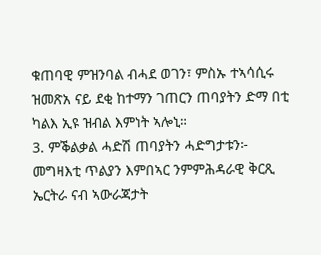ቁጠባዊ ምዝንባል ብሓደ ወገን፣ ምስኡ ተኣሳሲሩ ዝመጽአ ናይ ደቂ ከተማን ገጠርን ጠባያትን ድማ በቲ ካልእ ኢዩ ዝብል እምነት ኣሎኒ።
3. ምቕልቃል ሓድሽ ጠባያትን ሓድግታቱን፦
መግዛእቲ ጥልያን እምበኣር ንምምሕዳራዊ ቅርጺ ኤርትራ ናብ ኣውራጃታት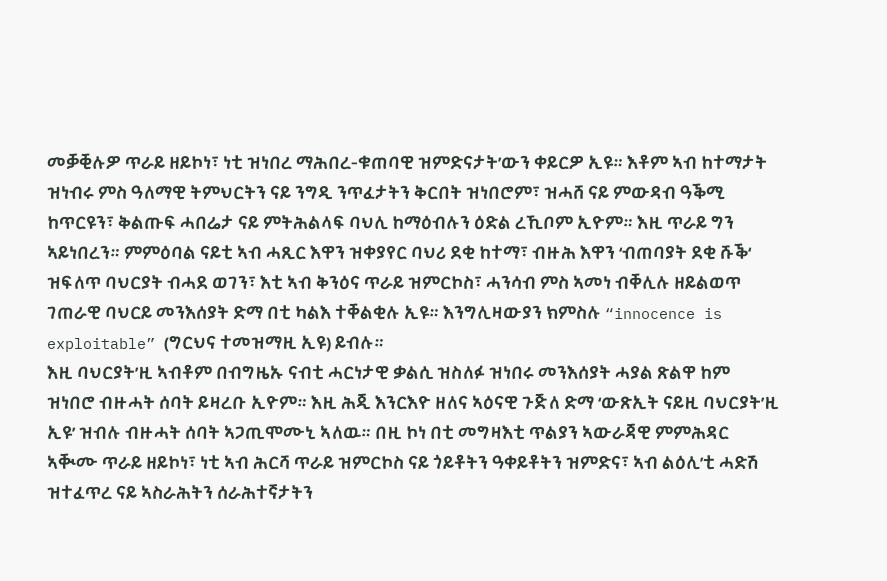መቓቒሉዎ ጥራይ ዘይኮነ፣ ነቲ ዝነበረ ማሕበረ-ቁጠባዊ ዝምድናታት’ውን ቀይርዎ ኢዩ። እቶም ኣብ ከተማታት ዝነብሩ ምስ ዓለማዊ ትምህርትን ናይ ንግዲ ንጥፈታትን ቅርበት ዝነበሮም፣ ዝሓሸ ናይ ምውዳብ ዓቕሚ ከጥርዩን፣ ቅልጡፍ ሓበሬታ ናይ ምትሕልላፍ ባህሊ ከማዕብሉን ዕድል ረኺቦም ኢዮም። እዚ ጥራይ ግን ኣይነበረን። ምምዕባል ናይቲ ኣብ ሓጺር እዋን ዝቀያየር ባህሪ ደቂ ከተማ፣ ብዙሕ እዋን ‘ብጠባያት ደቂ ሹቕ‘ ዝፍለጥ ባህርያት ብሓደ ወገን፣ እቲ ኣብ ቅንዕና ጥራይ ዝምርኮስ፣ ሓንሳብ ምስ ኣመነ ብቐሊሉ ዘይልወጥ ገጠራዊ ባህርይ መንእሰያት ድማ በቲ ካልእ ተቐልቂሉ ኢዩ። እንግሊዛውያን ክምስሉ “innocence is exploitable” (ግርህና ተመዝማዚ ኢዩ) ይብሉ።
እዚ ባህርያት’ዚ ኣብቶም በብግዜኡ ናብቲ ሓርነታዊ ቃልሲ ዝስለፉ ዝነበሩ መንእሰያት ሓያል ጽልዋ ከም ዝነበሮ ብዙሓት ሰባት ይዛረቡ ኢዮም። እዚ ሕጂ እንርእዮ ዘለና ኣዕናዊ ጉጅለ ድማ ‘ውጽኢት ናይዚ ባህርያት’ዚ ኢዩ’ ዝብሉ ብዙሓት ሰባት ኣጋጢሞሙኒ ኣለዉ። በዚ ኮነ በቲ መግዛእቲ ጥልያን ኣውራጃዊ ምምሕዳር ኣቚሙ ጥራይ ዘይኮነ፣ ነቲ ኣብ ሕርሻ ጥራይ ዝምርኮስ ናይ ጎይቶትን ዓቀይቶትን ዝምድና፣ ኣብ ልዕሊ’ቲ ሓድሽ ዝተፈጥረ ናይ ኣስራሕትን ሰራሕተኛታትን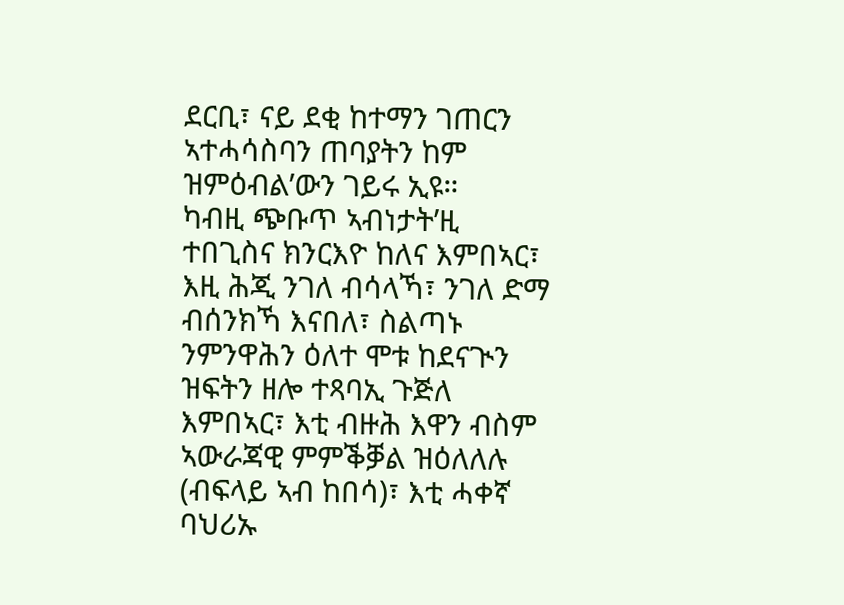ደርቢ፣ ናይ ደቂ ከተማን ገጠርን ኣተሓሳስባን ጠባያትን ከም ዝምዕብል’ውን ገይሩ ኢዩ።
ካብዚ ጭቡጥ ኣብነታት’ዚ ተበጊስና ክንርእዮ ከለና እምበኣር፣ እዚ ሕጂ ንገለ ብሳላኻ፣ ንገለ ድማ ብሰንክኻ እናበለ፣ ስልጣኑ ንምንዋሕን ዕለተ ሞቱ ከደናጒን ዝፍትን ዘሎ ተጻባኢ ጉጅለ እምበኣር፣ እቲ ብዙሕ እዋን ብስም ኣውራጃዊ ምምቕቓል ዝዕለለሉ (ብፍላይ ኣብ ከበሳ)፣ እቲ ሓቀኛ ባህሪኡ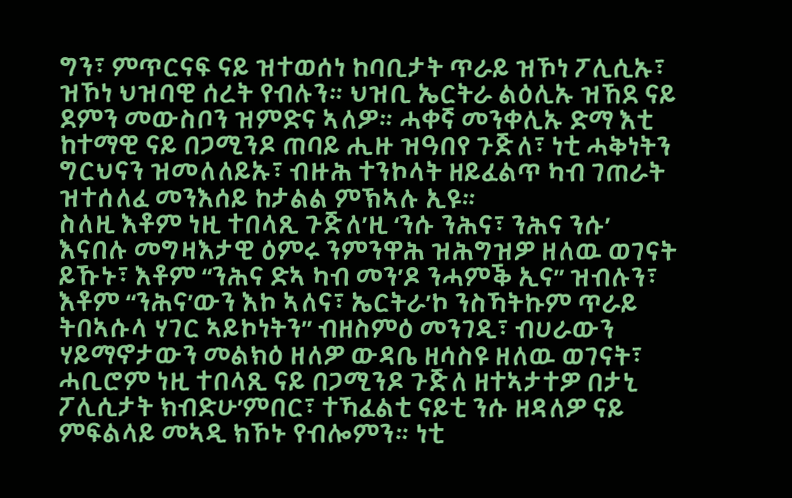ግን፣ ምጥርናፍ ናይ ዝተወሰነ ከባቢታት ጥራይ ዝኾነ ፖሊሲኡ፣ ዝኾነ ህዝባዊ ሰረት የብሉን። ህዝቢ ኤርትራ ልዕሊኡ ዝኸደ ናይ ደምን መውስቦን ዝምድና ኣለዎ። ሓቀኛ መንቀሊኡ ድማ እቲ ከተማዊ ናይ በጋሚንዶ ጠባይ ሒዙ ዝዓበየ ጉጅለ፣ ነቲ ሓቅነትን ግርህናን ዝመለለይኡ፣ ብዙሕ ተንኮላት ዘይፈልጥ ካብ ገጠራት ዝተሰለፈ መንእሰይ ከታልል ምኽኣሉ ኢዩ።
ስለዚ እቶም ነዚ ተበላጺ ጉጅለ’ዚ ‘ንሱ ንሕና፣ ንሕና ንሱ’ እናበሉ መግዛእታዊ ዕምሩ ንምንዋሕ ዝሕግዝዎ ዘለዉ ወገናት ይኹኑ፣ እቶም “ንሕና ድኣ ካብ መን’ዶ ንሓምቕ ኢና” ዝብሉን፣ እቶም “ንሕና’ውን እኮ ኣለና፣ ኤርትራ’ኮ ንስኻትኩም ጥራይ ትበኣሱላ ሃገር ኣይኮነትን” ብዘስምዕ መንገዲ፣ ብሀራውን ሃይማኖታውን መልክዕ ዘለዎ ውዳቤ ዘሳስዩ ዘለዉ ወገናት፣ ሓቢሮም ነዚ ተበላጺ ናይ በጋሚንዶ ጉጅለ ዘተኣታተዎ በታኒ ፖሊሲታት ክብድሁ’ምበር፣ ተኻፈልቲ ናይቲ ንሱ ዘዳለዎ ናይ ምፍልላይ መኣዲ ክኾኑ የብሎምን። ነቲ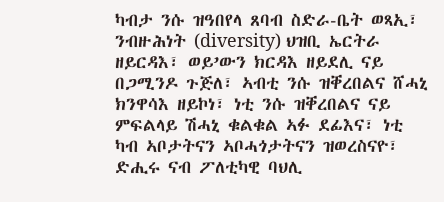ካብታ ንሱ ዝዓበየላ ጸባብ ስድራ-ቤት ወጻኢ፣ ንብዙሕነት (diversity) ህዝቢ ኤርትራ ዘይርዳእ፣ ወይ’ውን ክርዳእ ዘይደሊ ናይ በጋሚንዶ ጉጅለ፣ ኣብቲ ንሱ ዝቐረበልና ሸሓኒ ክንዋሳእ ዘይኮነ፣ ነቲ ንሱ ዝቐረበልና ናይ ምፍልላይ ሽሓኒ ቁልቁል ኣፉ ደፊእና፣ ነቲ ካብ ኣቦታትናን ኣቦሓጎታትናን ዝወረስናዮ፣ ድሒሩ ናብ ፖለቲካዊ ባህሊ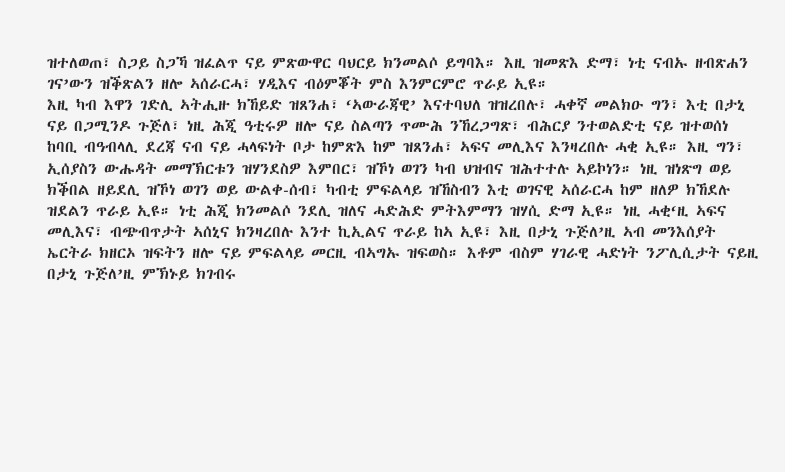ዝተለወጠ፣ ስጋይ ስጋኻ ዝፈልጥ ናይ ምጽውዋር ባህርይ ክንመልሶ ይግባእ። እዚ ዝመጽእ ድማ፣ ነቲ ናብኡ ዘብጽሐን ገና’ውን ዝቕጽልን ዘሎ ኣሰራርሓ፣ ሃዲእና ብዕምቖት ምስ እንምርምሮ ጥራይ ኢዩ።
እዚ ካብ እዋን ገድሊ ኣትሒዙ ክኸይድ ዝጸንሐ፣ ‘ኣውራጃዊ’ እናተባህለ ዝዝረበሉ፣ ሓቀኛ መልክዑ ግን፣ እቲ በታኒ ናይ በጋሚንዶ ጉጅለ፣ ነዚ ሕጂ ዓቲሩዎ ዘሎ ናይ ስልጣን ጥሙሕ ንኸረጋግጽ፣ ብሕርያ ንተወልድቲ ናይ ዝተወሰነ ከባቢ ብዓብላሊ ደረጃ ናብ ናይ ሓላፍነት ቦታ ከምጽእ ከም ዝጸንሐ፣ ኣፍና መሊእና እንዛረበሉ ሓቂ ኢዩ። እዚ ግን፣ ኢሰያስን ውሑዳት መማኽርቱን ዝሃንደስዎ እምበር፣ ዝኾነ ወገን ካብ ህዝብና ዝሕተተሉ ኣይኮነን። ነዚ ዝነጽግ ወይ ክቕበል ዘይደሊ ዝኾነ ወገን ወይ ውልቀ-ሰብ፣ ካብቲ ምፍልላይ ዝኸስብን እቲ ወገናዊ ኣሰራርሓ ከም ዘለዎ ክኸደሉ ዝደልን ጥራይ ኢዩ። ነቲ ሕጂ ክንመልሶ ንደሊ ዝለና ሓድሕድ ምትእምማን ዝሃሲ ድማ ኢዩ። ነዚ ሓቂ‘ዚ ኣፍና መሊእና፣ ብጭብጥታት ኣሰኒና ክንዛረበሉ እንተ ኪኢልና ጥራይ ከኣ ኢዩ፣ እዚ በታኒ ጉጅለ’ዚ ኣብ መንእሰያት ኤርትራ ክዘርኦ ዝፍትን ዘሎ ናይ ምፍልላይ መርዚ ብኣግኡ ዝፍወስ። እቶም ብስም ሃገራዊ ሓድነት ንፖሊሲታት ናይዚ በታኒ ጉጅለ’ዚ ምኽኑይ ክገብሩ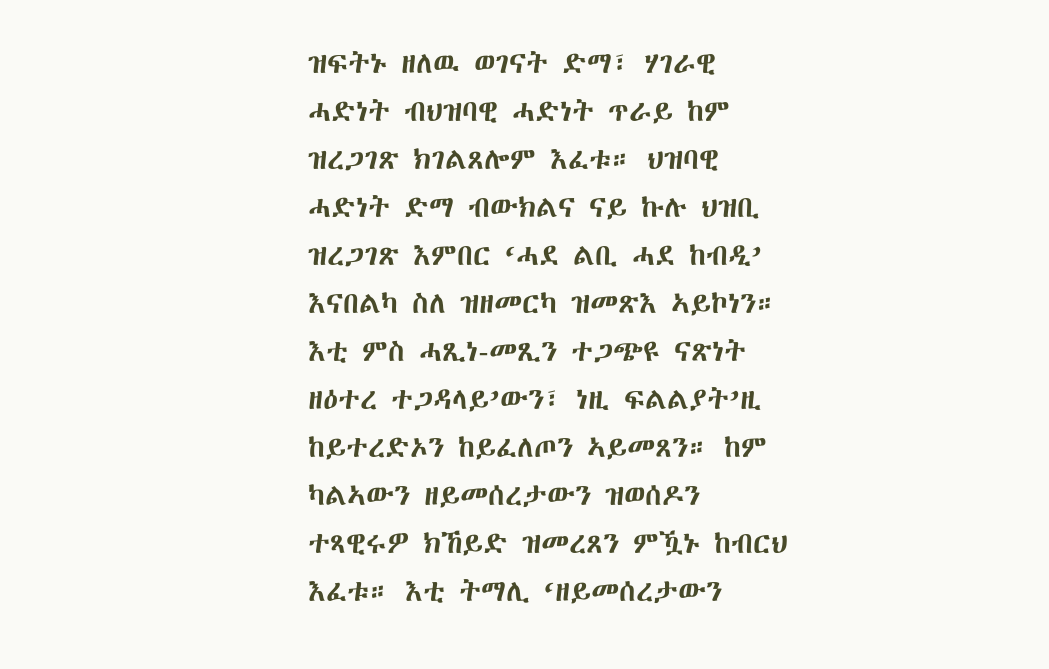ዝፍትኑ ዘለዉ ወገናት ድማ፣ ሃገራዊ ሓድነት ብህዝባዊ ሓድነት ጥራይ ከም ዝረጋገጽ ክገልጸሎም እፈቱ። ህዝባዊ ሓድነት ድማ ብውክልና ናይ ኩሉ ህዝቢ ዝረጋገጽ እምበር ‘ሓደ ልቢ ሓደ ከብዲ’ እናበልካ ስለ ዝዘመርካ ዝመጽእ ኣይኮነን።
እቲ ምስ ሓጺነ-መጺን ተጋጭዩ ናጽነት ዘዕተረ ተጋዳላይ’ውን፣ ነዚ ፍልልያት’ዚ ከይተረድኦን ከይፈለጦን ኣይመጸን። ከም ካልኣውን ዘይመሰረታውን ዝወሰዶን ተጻዊሩዎ ክኸይድ ዝመረጸን ምዃኑ ከብርህ እፈቱ። እቲ ትማሊ ‘ዘይመሰረታውን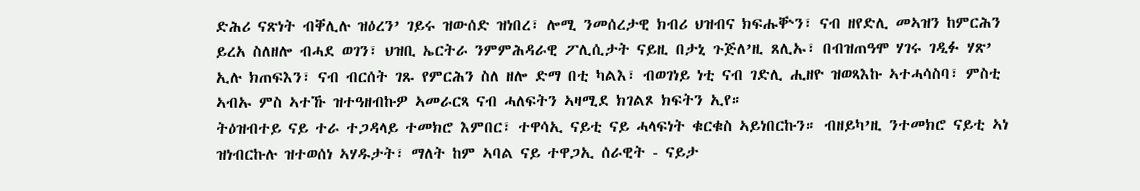ድሕሪ ናጽነት ብቐሊሉ ዝዕረን’ ገይሩ ዝውሰድ ዝነበረ፣ ሎሚ ንመሰረታዊ ክብሪ ህዝብና ክፍሑቝን፣ ናብ ዘየድሊ መኣዝን ከምርሕን ይረአ ስለዘሎ ብሓደ ወገን፣ ህዝቢ ኤርትራ ንምምሕዳራዊ ፖሊሲታት ናይዚ በታኒ ጉጅለ’ዚ ጸሊኡ፣ በብዝጠዓሞ ሃገሩ ገዲፉ ሃጽ’ ኢሉ ክጠፍእን፣ ናብ ብርሰት ገጹ የምርሕን ስለ ዘሎ ድማ በቲ ካልእ፣ ብወገነይ ነቲ ናብ ገድሊ ሒዘዮ ዝወጻእኩ ኣተሓሳስባ፣ ምስቲ ኣብኡ ምስ ኣተኹ ዝተዓዘብኩዎ ኣመራርጻ ናብ ሓለፍትን ኣዛሚደ ክገልጾ ክፍትን ኢየ።
ትዕዝብተይ ናይ ተራ ተጋዳላይ ተመክሮ እምበር፣ ተዋሳኢ ናይቲ ናይ ሓላፍነት ቁርቁስ ኣይነበርኩን። ብዘይካ’ዚ ንተመክሮ ናይቲ ኣነ ዝነብርኩሉ ዝተወሰነ ኣሃዱታት፣ ማለት ከም ኣባል ናይ ተዋጋኢ ሰራዊት - ናይታ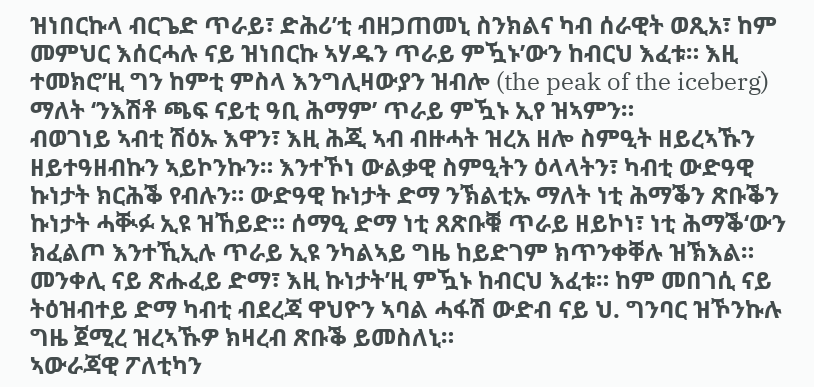ዝነበርኩላ ብርጌድ ጥራይ፣ ድሕሪ’ቲ ብዘጋጠመኒ ስንክልና ካብ ሰራዊት ወጺአ፣ ከም መምህር እሰርሓሉ ናይ ዝነበርኩ ኣሃዱን ጥራይ ምዃኑ’ውን ከብርህ እፈቱ። እዚ ተመክሮ’ዚ ግን ከምቲ ምስላ እንግሊዛውያን ዝብሎ (the peak of the iceberg) ማለት ‘ንእሽቶ ጫፍ ናይቲ ዓቢ ሕማም’ ጥራይ ምዃኑ ኢየ ዝኣምን።
ብወገነይ ኣብቲ ሽዕኡ እዋን፣ እዚ ሕጂ ኣብ ብዙሓት ዝረአ ዘሎ ስምዒት ዘይረኣኹን ዘይተዓዘብኩን ኣይኮንኩን። እንተኾነ ውልቃዊ ስምዒትን ዕላላትን፣ ካብቲ ውድዓዊ ኩነታት ክርሕቕ የብሉን። ውድዓዊ ኩነታት ድማ ንኽልቲኡ ማለት ነቲ ሕማቕን ጽቡቕን ኩነታት ሓቚፉ ኢዩ ዝኸይድ። ሰማዒ ድማ ነቲ ጸጽቡቑ ጥራይ ዘይኮነ፣ ነቲ ሕማቕ‘ውን ክፈልጦ እንተኺኢሉ ጥራይ ኢዩ ንካልኣይ ግዜ ከይድገም ክጥንቀቐሉ ዝኽእል። መንቀሊ ናይ ጽሑፈይ ድማ፣ እዚ ኩነታት’ዚ ምዃኑ ከብርህ እፈቱ። ከም መበገሲ ናይ ትዕዝብተይ ድማ ካብቲ ብደረጃ ዋህዮን ኣባል ሓፋሽ ውድብ ናይ ህ. ግንባር ዝኾንኩሉ ግዜ ጀሚረ ዝረኣኹዎ ክዛረብ ጽቡቕ ይመስለኒ።
ኣውራጃዊ ፖለቲካን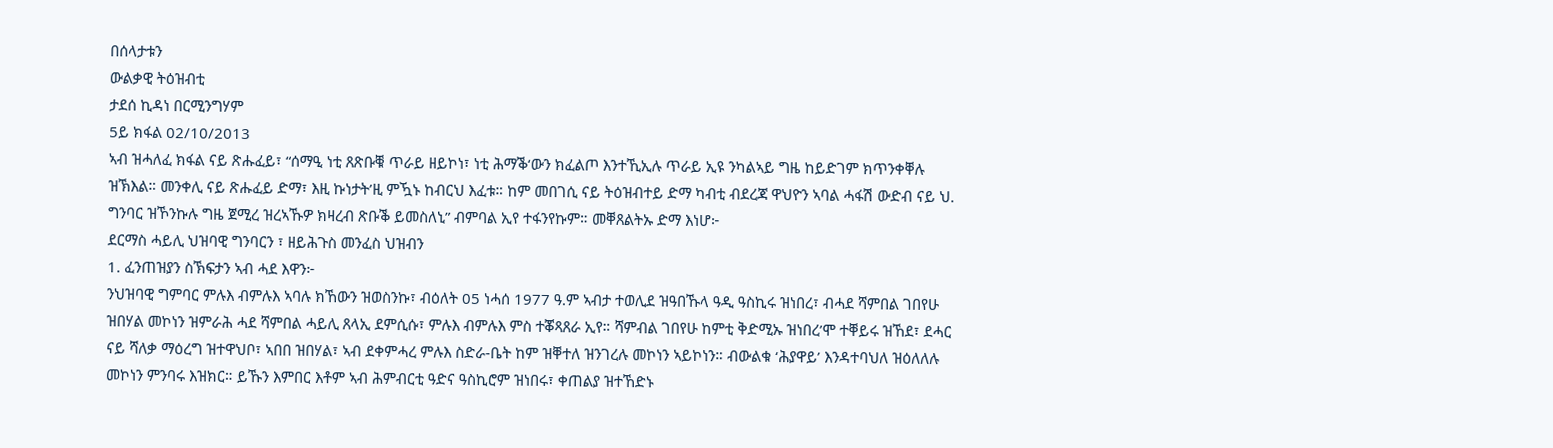በሰላታቱን
ውልቃዊ ትዕዝብቲ
ታደሰ ኪዳነ በርሚንግሃም
5ይ ክፋል 02/10/2013
ኣብ ዝሓለፈ ክፋል ናይ ጽሑፈይ፣ “ሰማዒ ነቲ ጸጽቡቑ ጥራይ ዘይኮነ፣ ነቲ ሕማቕ‘ውን ክፈልጦ እንተኺኢሉ ጥራይ ኢዩ ንካልኣይ ግዜ ከይድገም ክጥንቀቐሉ ዝኽእል። መንቀሊ ናይ ጽሑፈይ ድማ፣ እዚ ኩነታት’ዚ ምዃኑ ከብርህ እፈቱ። ከም መበገሲ ናይ ትዕዝብተይ ድማ ካብቲ ብደረጃ ዋህዮን ኣባል ሓፋሽ ውድብ ናይ ህ. ግንባር ዝኾንኩሉ ግዜ ጀሚረ ዝረኣኹዎ ክዛረብ ጽቡቕ ይመስለኒ” ብምባል ኢየ ተፋንየኩም። መቐጸልትኡ ድማ እነሆ፦
ደርማስ ሓይሊ ህዝባዊ ግንባርን ፣ ዘይሕጉስ መንፈስ ህዝብን
1. ፈንጠዝያን ስኽፍታን ኣብ ሓደ እዋን፦
ንህዝባዊ ግምባር ምሉእ ብምሉእ ኣባሉ ክኸውን ዝወስንኩ፣ ብዕለት 05 ነሓሰ 1977 ዓ.ም ኣብታ ተወሊደ ዝዓበኹላ ዓዲ ዓስኪሩ ዝነበረ፣ ብሓደ ሻምበል ገበየሁ ዝበሃል መኮነን ዝምራሕ ሓደ ሻምበል ሓይሊ ጸላኢ ደምሲሱ፣ ምሉእ ብምሉእ ምስ ተቖጻጸራ ኢየ። ሻምብል ገበየሁ ከምቲ ቅድሚኡ ዝነበረ’ሞ ተቐይሩ ዝኸደ፣ ደሓር ናይ ሻለቃ ማዕረግ ዝተዋህቦ፣ ኣበበ ዝበሃል፣ ኣብ ደቀምሓረ ምሉእ ስድራ-ቤት ከም ዝቐተለ ዝንገረሉ መኮነን ኣይኮነን። ብውልቁ ‘ሕያዋይ’ እንዳተባህለ ዝዕለለሉ መኮነን ምንባሩ እዝክር። ይኹን እምበር እቶም ኣብ ሕምብርቲ ዓድና ዓስኪሮም ዝነበሩ፣ ቀጠልያ ዝተኸድኑ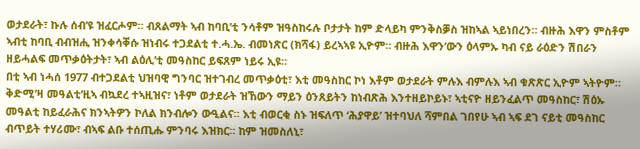ወታደራት፣ ኩሉ ሰብ’ዩ ዝፈርሖም። ብጸልማት ኣብ ከባቢ’ቲ ንሳቶም ዝዓስከሩሉ ቦታታት ከም ድላይካ ምንቅስቓስ ዝከኣል ኣይነበረን። ብዙሕ እዋን ምስቶም ኣብቲ ከባቢ ብብዝሒ ዝንቀሳቐሱ ዝነብሩ ተጋደልቲ ተ.ሓ.ኤ. ብመነጽር (ክሻፋ) ይረኣኣዩ ኢዮም። ብዙሕ እዋን’ውን ዕላምኡ ካብ ናይ ራዕድን ሽበራን ዘይሓልፍ መጥቃዕትታት፣ ኣብ ልዕሊ’ቲ መዓስከር ይፍጸም ነይሩ ኢዩ።
በቲ ኣብ ነሓሰ 1977 ብተጋደልቲ ህዝባዊ ግንባር ዝተገብረ መጥቃዕቲ፣ እቲ መዓስከር ኮነ እቶም ወታደራት ምሉእ ብምሉእ ኣብ ቁጽጽር ኢዮም ኣትዮም። ቅድሚ’ዛ መዓልቲ’ዚኣ ብኳደረ ተኣዚዝና፣ ነቶም ወታደራት ዝኸውን ማይን ዕንጸይትን ከነብጽሕ እንተዘይኮይኑ፣ ኣቲናዮ ዘይንፈልጥ መዓስከር፣ ሽዕኡ መዓልቲ ከይፈራሕና ክንኣትዎን ኮለል ክንብሎን ውዒልና። እቲ ብወርቂ ስኑ ዝፍለጥ ‘ሕያዋይ’ ዝተባህለ ሻምበል ገበየሁ ኣብ ኣፍ ደገ ናይቲ መዓስከር ብጥይት ተሃሪሙ፣ ብኣፍ ልቡ ተሰጢሑ ምንባሩ እዝክር። ከም ዝመስለኒ፣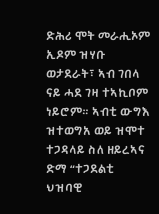ድሕሪ ሞት መራሒኦም ኢዶም ዝሃቡ ወታደራት፣ ኣብ ገበላ ናይ ሓደ ገዛ ተኣኪቦም ነይሮም። ኣብቲ ውግእ ዝተወግአ ወይ ዝሞተ ተጋዳላይ ስለ ዘይረኣና ድማ “ተጋደልቲ ህዝባዊ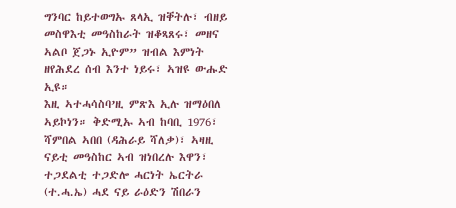ግንባር ከይተወግኡ ጸላኢ ዝቐትሉ፣ ብዘይ መስዋእቲ መዓስከራት ዝቆጻጸሩ፣ መዘና ኣልቦ ጀጋኑ ኢዮም” ዝብል እምነት ዘየሕደረ ሰብ እንተ ነይሩ፣ ኣዝዩ ውሑድ ኢዩ።
እዚ ኣተሓሳስባ’ዚ ምጽእ ኢሉ ዝማዕበለ ኣይኮነን። ቅድሚኡ ኣብ ከባቢ 1976፣ ሻምበል ኣበበ (ዳሕራይ ሻለቃ)፣ ኣዛዚ ናይቲ መዓስከር ኣብ ዝነበረሉ እዋን፣ ተጋደልቲ ተጋድሎ ሓርነት ኤርትራ (ተ.ሓ.ኤ) ሓደ ናይ ራዕድን ሽበራን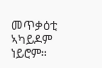መጥቃዕቲ ኣካይዶም ነይሮም።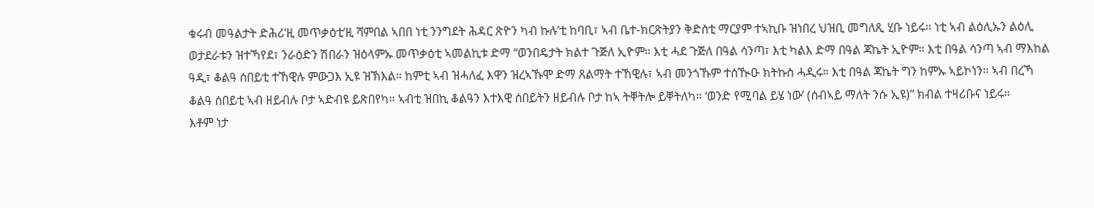ቁሩብ መዓልታት ድሕሪ’ዚ መጥቃዕቲ’ዚ ሻምበል ኣበበ ነቲ ንንግደት ሕዳር ጽዮን ካብ ኩሉ’ቲ ከባቢ፣ ኣብ ቤተ-ክርጽትያን ቅድስቲ ማርያም ተኣኪቡ ዝነበረ ህዝቢ መግለጺ ሂቡ ነይሩ። ነቲ ኣብ ልዕሊኡን ልዕሊ ወታደራቱን ዝተኻየደ፣ ንራዕድን ሽበራን ዝዕላምኡ መጥቃዕቲ ኣመልኪቱ ድማ “ወንበዴታት ክልተ ጉጅለ ኢዮም። እቲ ሓደ ጉጅለ በዓል ሳንጣ፣ እቲ ካልእ ድማ በዓል ጃኬት ኢዮም። እቲ በዓል ሳንጣ ኣብ ማእከል ዓዲ፣ ቆልዓ ሰበይቲ ተኸዊሉ ምውጋእ ኢዩ ዝኽእል። ከምቲ ኣብ ዝሓለፈ እዋን ዝረኣኹሞ ድማ ጸልማት ተኸዊሉ፣ ኣብ መንጎኹም ተሰዂዑ ክትኩስ ሓዲሩ። እቲ በዓል ጃኬት ግን ከምኡ ኣይኮነን። ኣብ በረኻ ቆልዓ ሰበይቲ ኣብ ዘይብሉ ቦታ ኣድብዩ ይጽበየካ። ኣብቲ ዝበኪ ቆልዓን እተእዊ ሰበይትን ዘይብሉ ቦታ ከኣ ትቐትሎ ይቐትለካ። ‘ወንድ የሚባል ይሄ ነው’ (ሰብኣይ ማለት ንሱ ኢዩ)” ክብል ተዛሪቡና ነይሩ።
እቶም ነታ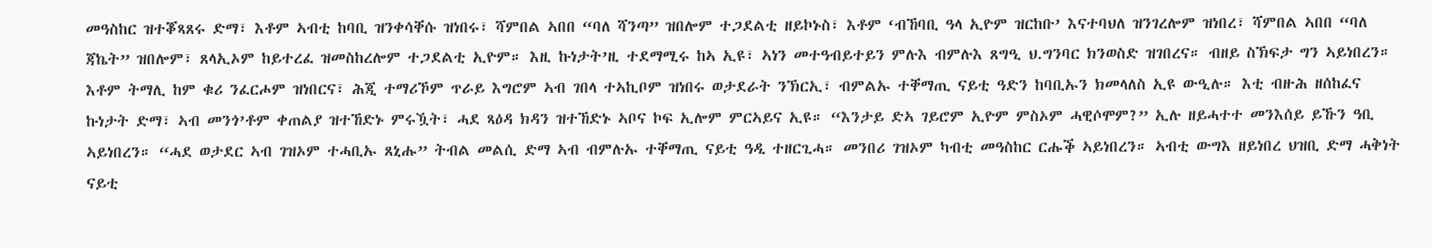መዓስከር ዝተቖጻጸሩ ድማ፣ እቶም ኣብቲ ከባቢ ዝንቀሳቐሱ ዝነበሩ፣ ሻምበል ኣበበ “ባለ ሻንጣ” ዝበሎም ተጋደልቲ ዘይኮኑስ፣ እቶም ‘ብኸባቢ ዓላ ኢዮም ዝርከቡ’ እናተባህለ ዝንገረሎም ዝነበረ፣ ሻምበል ኣበበ “ባለ ጃኬት” ዝበሎም፣ ጸላኢኦም ከይተረፈ ዝመስከረሎም ተጋደልቲ ኢዮም። እዚ ኩነታት’ዚ ተደማሚሩ ከኣ ኢዩ፣ ኣነን መተዓብይተይን ምሉእ ብምሉእ ጸግዒ ህ.ግንባር ክንወስድ ዝገበረና። ብዘይ ስኽፍታ ግን ኣይነበረን።
እቶም ትማሊ ከም ቁሪ ንፈርሖም ዝነበርና፣ ሕጂ ተማሪኾም ጥራይ እግሮም ኣብ ገበላ ተኣኪቦም ዝነበሩ ወታደራት ንኽርኢ፣ ብምልኡ ተቐማጢ ናይቲ ዓድን ከባቢኡን ክመላለስ ኢዩ ውዒሉ። እቲ ብዙሕ ዘሰከፈና ኩነታት ድማ፣ ኣብ መንጎ’ቶም ቀጠልያ ዝተኸድኑ ምሩዃት፣ ሓደ ጻዕዳ ክዳን ዝተኸድኑ ኣቦና ኮፍ ኢሎም ምርኣይና ኢዩ። “እንታይ ድኣ ገይሮም ኢዮም ምስኦም ሓዊሶሞም?” ኢሉ ዘይሓተተ መንእሰይ ይኹን ዓቢ ኣይነበረን። “ሓደ ወታደር ኣብ ገዝኦም ተሓቢኡ ጸኒሑ” ትብል መልሲ ድማ ኣብ ብምሉኡ ተቐማጢ ናይቲ ዓዲ ተዘርጊሓ። መንበሪ ገዝኦም ካብቲ መዓስከር ርሑቕ ኣይነበረን። ኣብቲ ውግእ ዘይነበረ ህዝቢ ድማ ሓቅነት ናይቲ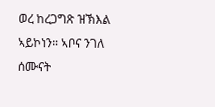ወረ ከረጋግጽ ዝኽእል ኣይኮነን። ኣቦና ንገለ ሰሙናት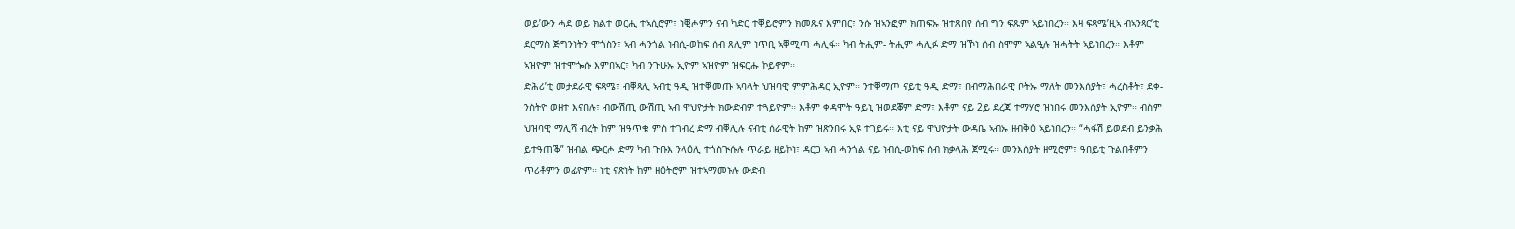ወይ’ውን ሓደ ወይ ክልተ ወርሒ ተኣሲሮም፣ ነቒሖምን ናብ ካድር ተቐይሮምን ክመጹና እምበር፣ ንሱ ዝኣንፎም ክጠፍኡ ዝተጸበየ ሰብ ግን ፍጹም ኣይነበረን። እዛ ፍጻሜ’ዚኣ ብኣንጻር’ቲ ደርማስ ጅግንነትን ሞጎስን፣ ኣብ ሓንጎል ነብሲ-ወከፍ ሰብ ጸሊም ነጥቢ ኣቐሚጣ ሓሊፋ። ካብ ትሒም- ትሒም ሓሊፉ ድማ ዝኾነ ሰብ ስሞም ኣልዒሉ ዝሓትት ኣይነበረን። እቶም ኣዝዮም ዝተሞጐሱ እምበኣር፣ ካብ ንጉሁኡ ኢዮም ኣዝዮም ዝፍርሑ ኮይኖም።
ድሕሪ’ቲ መታደራዊ ፍጻሜ፣ ብቐጻሊ ኣብቲ ዓዲ ዝተቐመጡ ኣባላት ህዝባዊ ምምሕዳር ኢዮም። ንተቐማጦ ናይቲ ዓዲ ድማ፣ በብማሕበራዊ ቦትኡ ማለት መንእሰያት፣ ሓረስቶት፣ ደቀ-ንስትዮ ወዘተ እናበሉ፣ ብውሽጢ ውሽጢ ኣብ ዋህዮታት ክውድብዎ ተጓይዮም። እቶም ቀዳሞት ዓይኒ ዝወደቖም ድማ፣ እቶም ናይ 2ይ ደረጃ ተማሃሮ ዝነበሩ መንእሰያት ኢዮም። ብስም ህዝባዊ ማሊሻ ብረት ከም ዝዓጥቁ ምስ ተገብረ ድማ ብቐሊሉ ናብቲ ሰራዊት ከም ዝጽንበሩ ኢዩ ተገይሩ። እቲ ናይ ዋህዮታት ውዳቤ ኣብኡ ዘብቅዕ ኣይነበረን። “ሓፋሽ ይወደብ ይንቃሕ ይተዓጠቕ” ዝብል ጭርሖ ድማ ካብ ጉቡእ ንላዕሊ ተጎስጒሱሉ ጥራይ ዘይኮነ፣ ዳርጋ ኣብ ሓንጎል ናይ ነብሲ-ወከፍ ሰብ ክቃላሕ ጀሚሩ። መንእሰያት ዘሚሮም፣ ዓበይቲ ጉልበቶምን ጥሪቶምን ወፊዮም። ነቲ ናጽነት ከም ዘዕትሮም ዝተኣማመኑሉ ውድብ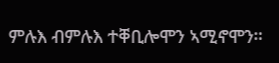ምሉእ ብምሉእ ተቐቢሎሞን ኣሚኖሞን።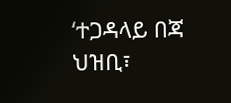‘ተጋዳላይ በጃ ህዝቢ፣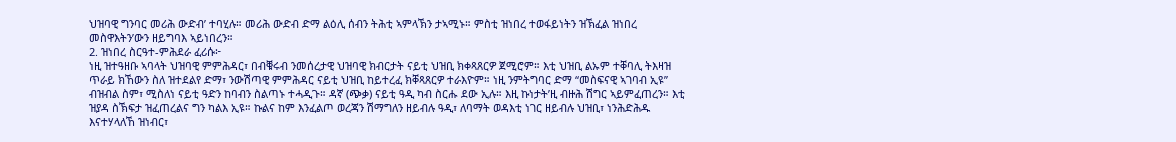ህዝባዊ ግንባር መሪሕ ውድብ’ ተባሂሉ። መሪሕ ውድብ ድማ ልዕሊ ሰብን ትሕቲ ኣምላኽን ታኣሚኑ። ምስቲ ዝነበረ ተወፋይነትን ዝኽፈል ዝነበረ መስዋእትን’ውን ዘይግባእ ኣይነበረን።
2. ዝነበረ ስርዓተ-ምሕደራ ፈሪሱ፦
ነዚ ዝተዓዘቡ ኣባላት ህዝባዊ ምምሕዳር፣ በብቑሩብ ንመሰረታዊ ህዝባዊ ክብርታት ናይቲ ህዝቢ ክቀጻጸርዎ ጀሚሮም። እቲ ህዝቢ ልኡም ተቐባሊ ትእዛዝ ጥራይ ክኸውን ስለ ዝተደልየ ድማ፣ ንውሽጣዊ ምምሕዳር ናይቲ ህዝቢ ከይተረፈ ክቐጻጸርዎ ተራእዮም። ነዚ ንምትግባር ድማ “መስፍናዊ ኣገባብ ኢዩ” ብዝብል ስም፣ ሚስለነ ናይቲ ዓድን ከባብን ስልጣኑ ተሓዲጉ። ዳኛ (ጭቃ) ናይቲ ዓዲ ካብ ስርሑ ደው ኢሉ። እዚ ኩነታት’ዚ ብዙሕ ሽግር ኣይምፈጠረን። እቲ ዝያዳ ስኽፍታ ዝፈጠረልና ግን ካልእ ኢዩ። ኩልና ከም እንፈልጦ ወረጃን ሽማግለን ዘይብሉ ዓዲ፣ ለባማት ወዳእቲ ነገር ዘይብሉ ህዝቢ፣ ነንሕድሕዱ እናተሃላለኸ ዝነብር፣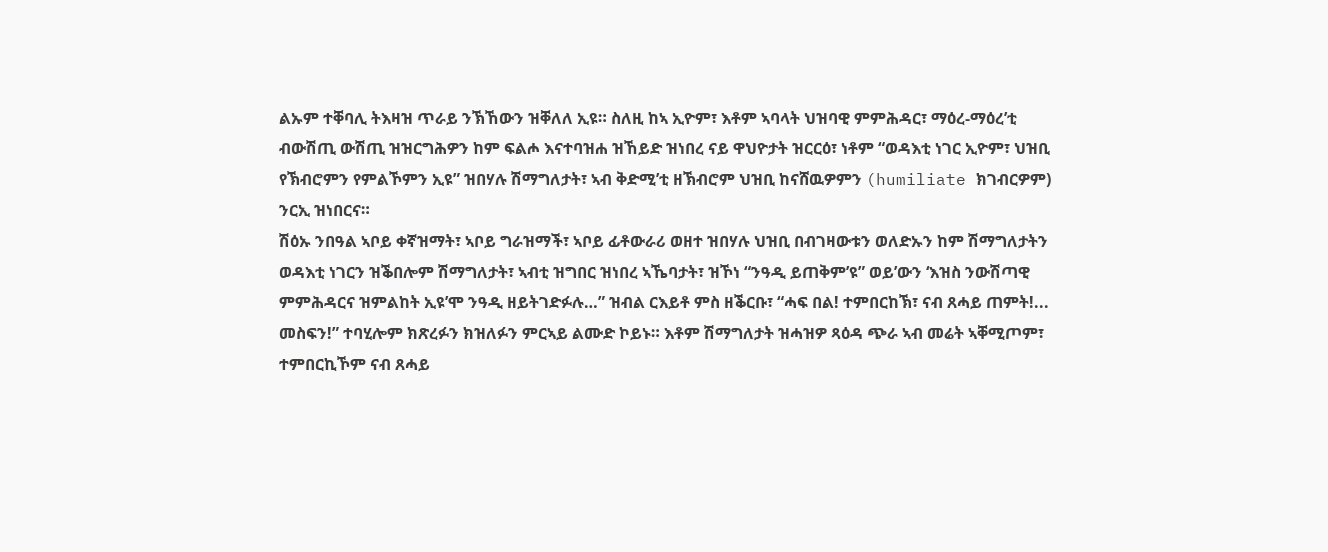ልኡም ተቐባሊ ትእዛዝ ጥራይ ንኽኸውን ዝቐለለ ኢዩ። ስለዚ ከኣ ኢዮም፣ እቶም ኣባላት ህዝባዊ ምምሕዳር፣ ማዕረ-ማዕረ’ቲ ብውሽጢ ውሽጢ ዝዝርግሕዎን ከም ፍልሖ እናተባዝሐ ዝኸይድ ዝነበረ ናይ ዋህዮታት ዝርርዕ፣ ነቶም “ወዳእቲ ነገር ኢዮም፣ ህዝቢ የኽብሮምን የምልኾምን ኢዩ” ዝበሃሉ ሽማግለታት፣ ኣብ ቅድሚ’ቲ ዘኽብሮም ህዝቢ ከናሸዉዎምን (humiliate ክገብርዎም) ንርኢ ዝነበርና።
ሽዕኡ ንበዓል ኣቦይ ቀኛዝማት፣ ኣቦይ ግራዝማች፣ ኣቦይ ፊቶውራሪ ወዘተ ዝበሃሉ ህዝቢ በብገዛውቱን ወለድኡን ከም ሽማግለታትን ወዳእቲ ነገርን ዝቕበሎም ሽማግለታት፣ ኣብቲ ዝግበር ዝነበረ ኣኼባታት፣ ዝኾነ “ንዓዲ ይጠቅም’ዩ” ወይ’ውን ‘እዝስ ንውሽጣዊ ምምሕዳርና ዝምልከት ኢዩ’ሞ ንዓዲ ዘይትገድፉሉ…” ዝብል ርእይቶ ምስ ዘቕርቡ፣ “ሓፍ በል! ተምበርከኽ፣ ናብ ጸሓይ ጠምት!... መስፍን!” ተባሂሎም ክጽረፉን ክዝለፉን ምርኣይ ልሙድ ኮይኑ። እቶም ሽማግለታት ዝሓዝዎ ጻዕዳ ጭራ ኣብ መሬት ኣቐሚጦም፣ ተምበርኪኾም ናብ ጸሓይ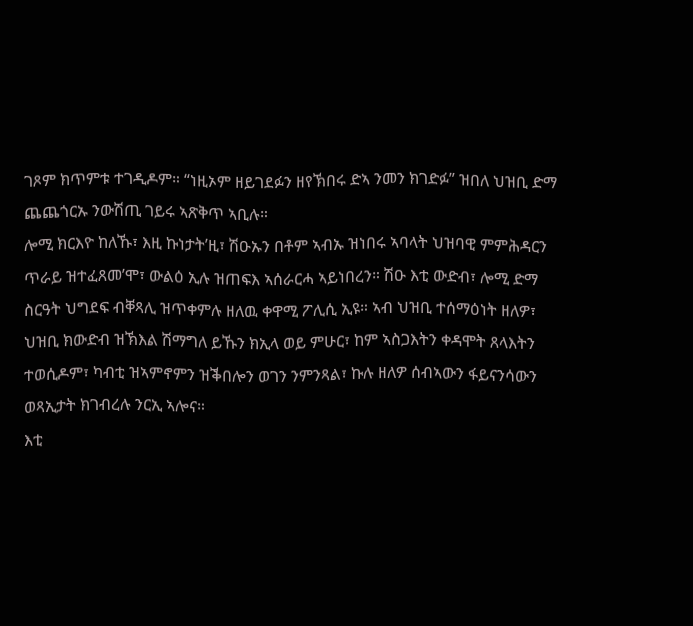ገጾም ክጥምቱ ተገዲዶም። “ነዚኦም ዘይገደፉን ዘየኽበሩ ድኣ ንመን ክገድፉ” ዝበለ ህዝቢ ድማ ጨጨጎርኡ ንውሽጢ ገይሩ ኣጽቅጥ ኣቢሉ።
ሎሚ ክርእዮ ከለኹ፣ እዚ ኩነታት’ዚ፣ ሽዑኡን በቶም ኣብኡ ዝነበሩ ኣባላት ህዝባዊ ምምሕዳርን ጥራይ ዝተፈጸመ’ሞ፣ ውልዕ ኢሉ ዝጠፍእ ኣሰራርሓ ኣይነበረን። ሽዑ እቲ ውድብ፣ ሎሚ ድማ ስርዓት ህግደፍ ብቐጻሊ ዝጥቀምሉ ዘለዉ ቀዋሚ ፖሊሲ ኢዩ። ኣብ ህዝቢ ተሰማዕነት ዘለዎ፣ ህዝቢ ክውድብ ዝኽእል ሽማግለ ይኹን ክኢላ ወይ ምሁር፣ ከም ኣስጋእትን ቀዳሞት ጸላእትን ተወሲዶም፣ ካብቲ ዝኣምኖምን ዝቕበሎን ወገን ንምንጻል፣ ኩሉ ዘለዎ ሰብኣውን ፋይናንሳውን ወጻኢታት ክገብረሉ ንርኢ ኣሎና።
እቲ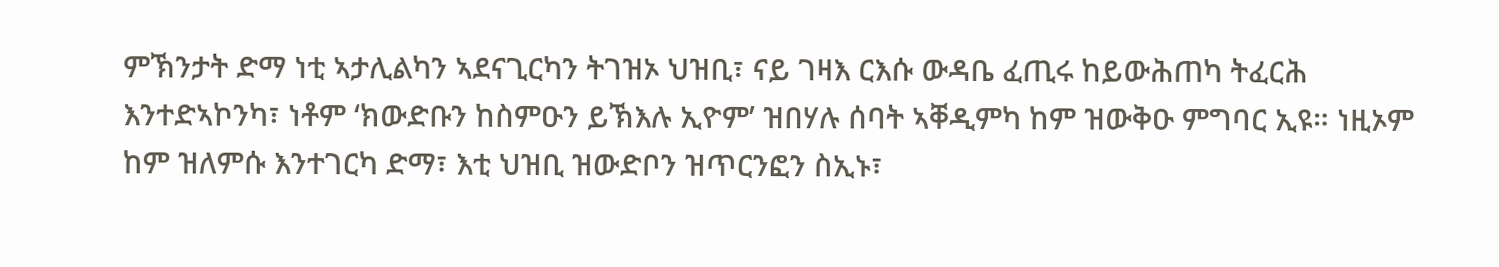ምኽንታት ድማ ነቲ ኣታሊልካን ኣደናጊርካን ትገዝኦ ህዝቢ፣ ናይ ገዛእ ርእሱ ውዳቤ ፈጢሩ ከይውሕጠካ ትፈርሕ እንተድኣኮንካ፣ ነቶም ‘ክውድቡን ከስምዑን ይኽእሉ ኢዮም’ ዝበሃሉ ሰባት ኣቐዲምካ ከም ዝውቅዑ ምግባር ኢዩ። ነዚኦም ከም ዝለምሱ እንተገርካ ድማ፣ እቲ ህዝቢ ዝውድቦን ዝጥርንፎን ስኢኑ፣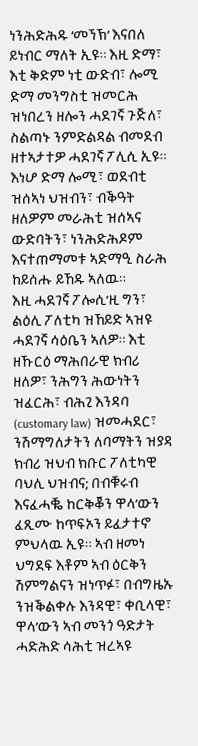ነንሕድሕዱ ‘መኘኽ’ እናበለ ይነብር ማለት ኢዩ። እዚ ድማ፣ እቲ ቅድም ነቲ ውድብ፣ ሎሚ ድማ መንግስቲ ዝመርሕ ዝነበረን ዘሎን ሓደገኛ ጉጅለ፣ ስልጣኑ ንምድልዳል ብመደብ ዘተኣታተዎ ሓደገኛ ፖሊሲ ኢዩ። እነሆ ድማ ሎሚ፣ ወደብቲ ዝሰኣነ ህዝብን፣ ብቕዓት ዘለዎም መራሕቲ ዝሰኣና ውድባትን፣ ነንሕድሕዶም እናተጠማመቱ ኣድማዒ ስራሕ ከይሰሑ ይኸዱ ኣለዉ።
እዚ ሓደገኛ ፖሎሲ’ዚ ግን፣ ልዕሊ ፖለቲካ ዝኸይድ ኣዝዩ ሓደገኛ ሳዕቤን ኣለዎ። እቲ ዘኹርዕ ማሕበራዊ ክብሪ ዘለዎ፣ ንሕግን ሕውነትን ዝፈርሕ፣ ብሕጊ እንዳባ (customary law) ዝመሓደር፣ ንሽማግለታትን ለባማትን ዝያዳ ክብሪ ዝህብ ክቡር ፖለቲካዊ ባህሊ ህዝብና; በብቑሩብ እናፈሓቘ ከርቅቖን ዋላ’ውን ፈጺሙ ከጥፍኦን ይፈታተኖ ምህላዉ ኢዩ። ኣብ ዘመነ ህግደፍ እቶም ኣብ ዕርቅን ሽምግልናን ዝነጥፉ፣ በብግዜኡ ንዝቕልቀሉ እንዳዊ፣ ቀቢላዊ፣ ዋላ’ውን ኣብ መንጎ ዓድታት ሓድሕድ ሳሕቲ ዝረኣዩ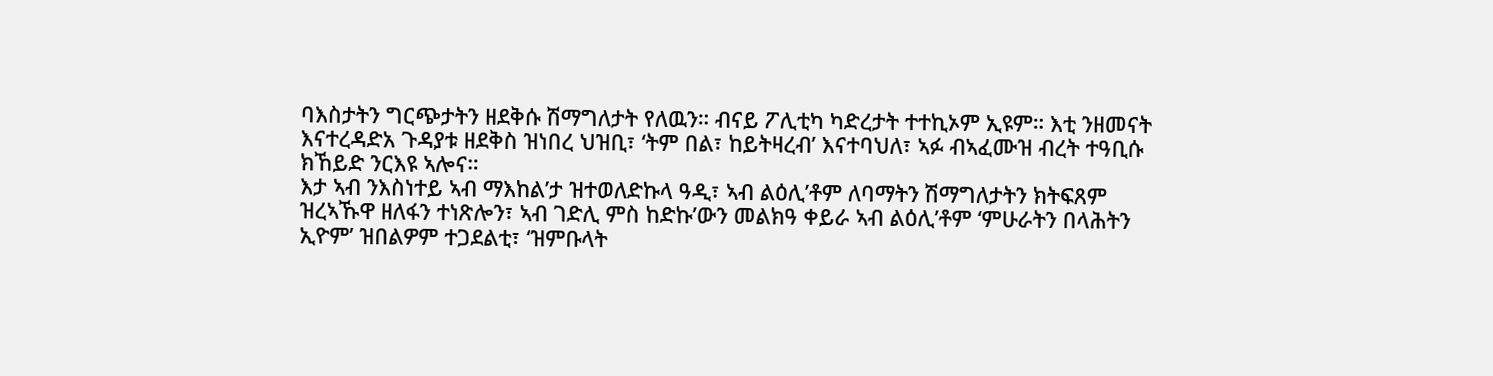ባእስታትን ግርጭታትን ዘደቅሱ ሽማግለታት የለዉን። ብናይ ፖሊቲካ ካድረታት ተተኪኦም ኢዩም። እቲ ንዘመናት እናተረዳድአ ጉዳያቱ ዘደቅስ ዝነበረ ህዝቢ፣ ‘ትም በል፣ ከይትዛረብ’ እናተባህለ፣ ኣፉ ብኣፈሙዝ ብረት ተዓቢሱ ክኸይድ ንርእዩ ኣሎና።
እታ ኣብ ንእስነተይ ኣብ ማእከል’ታ ዝተወለድኩላ ዓዲ፣ ኣብ ልዕሊ’ቶም ለባማትን ሽማግለታትን ክትፍጸም ዝረኣኹዋ ዘለፋን ተነጽሎን፣ ኣብ ገድሊ ምስ ከድኩ’ውን መልክዓ ቀይራ ኣብ ልዕሊ’ቶም ‘ምሁራትን በላሕትን ኢዮም’ ዝበልዎም ተጋደልቲ፣ ‘ዝምቡላት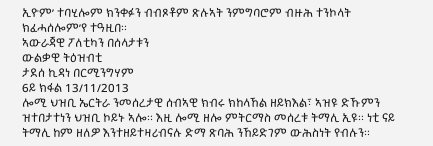ኢዮም’ ተባሂሎም ክንቀፉን ብብጾቶም ጽሉኣት ንምግባሮም ብዙሕ ተንኮላት ክፈሓሰሎም’የ ተዓዚበ።
ኣውራጃዊ ፖለቲካን በሰላታቱን
ውልቃዊ ትዕዝብቲ
ታደሰ ኪዳነ በርሚንግሃም
6ይ ክፋል 13/11/2013
ሎሚ ህዝቢ ኤርትራ ንመሰረታዊ ሰብኣዊ ክብሩ ክከላኸል ዘይክእል፣ ኣዝዩ ድኹምን ዝተበታተነን ህዝቢ ኮይኑ ኣሎ። እዚ ሎሚ ዘሎ ምትርማስ መሰረቱ ትማሊ ኢዩ። ነቲ ናይ ትማሊ ከም ዘለዎ እንተዘይተዛሪብናሉ ድማ ጽባሕ ንኸይድገም ውሕስነት የብሉን።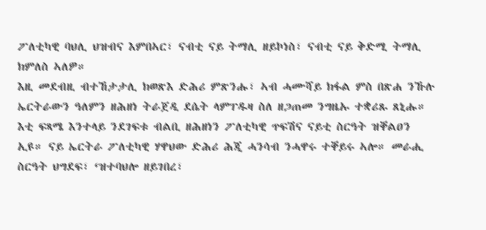ፖለቲካዊ ባህሊ ህዝብና እምበኣር፣ ናብቲ ናይ ትማሊ ዘይኮነስ፣ ናብቲ ናይ ቅድሚ ትማሊ ክምለስ ኣለዎ።
እዚ መደብዚ ብተኸታታሊ ክወጽእ ድሕሪ ምጽንሑ፣ ኣብ ሓሙሻይ ክፋል ምስ በጽሐ ንኹሉ ኤርትራውን ዓለምን ዘሕዘነ ትራጀዲ ደሴት ላምፐዱዛ ስለ ዘጋጠመ ንግዜኡ ተቋሪጹ ጸኒሑ። እቲ ፍጻሜ እንተላይ ንደገፍቱ ብልቢ ዘሕዘነን ፖለቲካዊ ጥፍሽና ናይቲ ስርዓት ዝቐልዐን ኢዩ። ናይ ኤርትራ ፖለቲካዊ ሃዋህው ድሕሪ ሕጂ ሓንሳብ ንሓዋሩ ተቐይሩ ኣሎ። መራሒ ስርዓት ህግደፍ፣ ‘ዝተባህሎ ዘይገበረ፣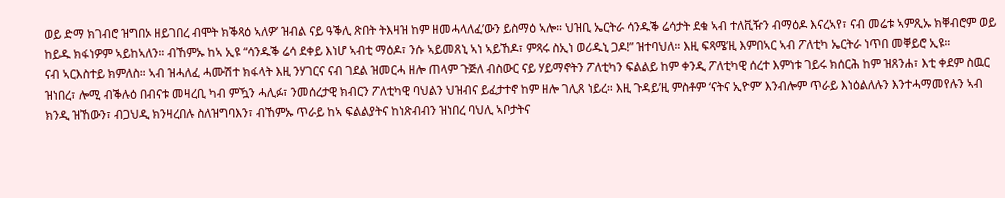ወይ ድማ ክገብሮ ዝግበኦ ዘይገበረ ብሞት ክቕጻዕ ኣለዎ’ ዝብል ናይ ዓቕሊ ጽበት ትእዛዝ ከም ዘመሓላለፈ’ውን ይስማዕ ኣሎ። ህዝቢ ኤርትራ ሳንዱቕ ሬሳታት ደቁ ኣብ ተለቪዥን ብማዕዶ እናረኣየ፣ ናብ መሬቱ ኣምጺኡ ክቐብሮም ወይ ከይዱ ክፋነዎም ኣይከኣለን። ብኸምኡ ከኣ ኢዩ “ሳንዱቕ ሬሳ ደቀይ እነሆ ኣብቲ ማዕዶ፣ ንሱ ኣይመጸኒ ኣነ ኣይኸዶ፣ ምጻሩ ስኢነ ወሪዱኒ ጋዶ!” ዝተባህለ። እዚ ፍጻሜ’ዚ እምበኣር ኣብ ፖለቲካ ኤርትራ ነጥበ መቐይሮ ኢዩ።
ናብ ኣርእስተይ ክምለስ። ኣብ ዝሓለፈ ሓሙሽተ ክፋላት እዚ ንሃገርና ናብ ገደል ዝመርሓ ዘሎ ጠላም ጉጅለ ብስውር ናይ ሃይማኖትን ፖለቲካን ፍልልይ ከም ቀንዲ ፖለቲካዊ ሰረተ እምነቱ ገይሩ ክሰርሕ ከም ዝጸንሐ፣ እቲ ቀደም ስዉር ዝነበረ፣ ሎሚ ብቕሉዕ በብናቱ መዛረቢ ካብ ምዃን ሓሊፉ፣ ንመሰረታዊ ክብርን ፖለቲካዊ ባህልን ህዝብና ይፈታተኖ ከም ዘሎ ገሊጸ ነይረ። እዚ ጉዳይ’ዚ ምስቶም ‘ናትና ኢዮም’ እንብሎም ጥራይ እነዕልለሉን እንተሓማመየሉን ኣብ ክንዲ ዝኸውን፣ ብጋህዲ ክንዛረበሉ ስለዝግባእን፣ ብኸምኡ ጥራይ ከኣ ፍልልያትና ከነጽብብን ዝነበረ ባህሊ ኣቦታትና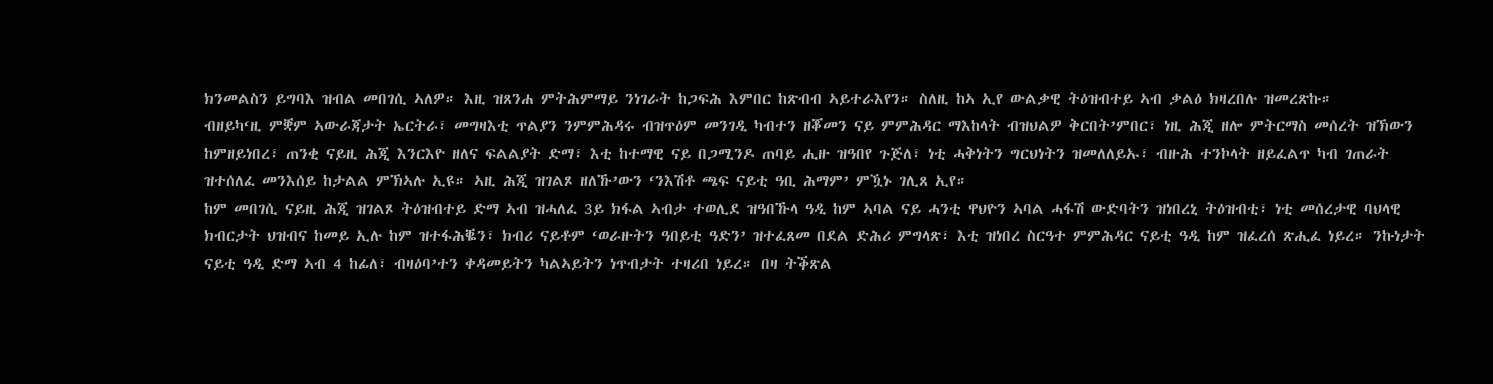ክንመልስን ይግባእ ዝብል መበገሲ ኣለዎ። እዚ ዝጸንሐ ምትሕምማይ ንነገራት ከጋፍሕ እምበር ከጽብብ ኣይተራእየን። ስለዚ ከኣ ኢየ ውልቃዊ ትዕዝብተይ ኣብ ቃልዕ ክዛረበሉ ዝመረጽኩ።
ብዘይካ‘ዚ ምቛም ኣውራጃታት ኤርትራ፣ መግዛእቲ ጥልያን ንምምሕዳሩ ብዝጥዕም መንገዲ ካብተን ዘቖመን ናይ ምምሕዳር ማእከላት ብዝህልዎ ቅርበት’ምበር፣ ነዚ ሕጂ ዘሎ ምትርማስ መሰረት ዝኽውን ከምዘይነበረ፣ ጠንቂ ናይዚ ሕጂ እንርእዮ ዘለና ፍልልያት ድማ፣ እቲ ከተማዊ ናይ በጋሚንዶ ጠባይ ሒዙ ዝዓበየ ጉጅለ፣ ነቲ ሓቅነትን ግርህነትን ዝመለለይኡ፣ ብዙሕ ተንኮላት ዘይፈልጥ ካብ ገጠራት ዝተሰለፈ መንእሰይ ከታልል ምኽኣሉ ኢዩ። ኣዚ ሕጂ ዝገልጾ ዘለኹ’ውን ‘ንእሽቶ ጫፍ ናይቲ ዓቢ ሕማም’ ምዃኑ ገሊጸ ኢየ።
ከም መበገሲ ናይዚ ሕጂ ዝገልጾ ትዕዝብተይ ድማ ኣብ ዝሓለፈ 3ይ ክፋል ኣብታ ተወሊደ ዝዓበኹላ ዓዲ ከም ኣባል ናይ ሓንቲ ዋህዮን ኣባል ሓፋሽ ውድባትን ዝነበረኒ ትዕዝብቲ፣ ነቲ መሰረታዊ ባህላዊ ክብርታት ህዝብና ከመይ ኢሉ ከም ዝተፋሕቘን፣ ክብሪ ናይቶም ‘ወራዙትን ዓበይቲ ዓድን’ ዝተፈጸመ በደል ድሕሪ ምግላጽ፣ እቲ ዝነበረ ስርዓተ ምምሕዳር ናይቲ ዓዲ ከም ዝፈረሰ ጽሒፈ ነይረ። ንኩነታት ናይቲ ዓዲ ድማ ኣብ 4 ከፊለ፣ ብዛዕባ’ተን ቀዳመይትን ካልኣይትን ነጥብታት ተዛሪበ ነይረ። በዛ ትቕጽል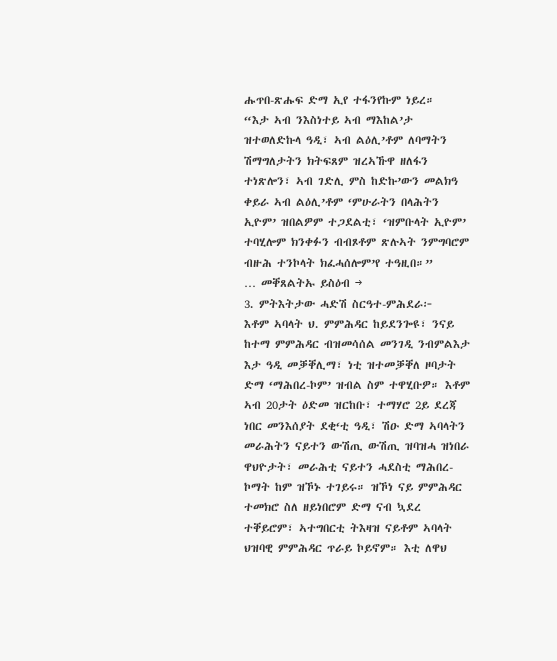ሑጥበ-ጽሑፍ ድማ ኢየ ተፋንየኩም ነይረ።
“እታ ኣብ ንእስነተይ ኣብ ማእከል’ታ ዝተወለድኩላ ዓዲ፣ ኣብ ልዕሊ’ቶም ለባማትን ሽማግለታትን ክትፍጸም ዝረኣኹዋ ዘለፋን ተነጽሎን፣ ኣብ ገድሊ ምስ ከድኩ’ውን መልክዓ ቀይራ ኣብ ልዕሊ’ቶም ‘ምሁራትን በላሕትን ኢዮም’ ዝበልዎም ተጋደልቲ፣ ‘ዝምቡላት ኢዮም’ ተባሂሎም ክንቀፉን ብብጾቶም ጽሉኣት ንምግባሮም ብዙሕ ተንኮላት ክፈሓሰሎም’የ ተዓዚበ።”
… መቐጸልትኡ ይስዕብ →
3. ምትእትታው ሓድሽ ስርዓተ-ምሕደራ፦
እቶም ኣባላት ህ. ምምሕዳር ከይደንጐዩ፣ ንናይ ከተማ ምምሕዳር ብዝመሳሰል መንገዲ ንብምልእታ እታ ዓዲ መቓቐሊማ፣ ነቲ ዝተመቓቐለ ዞባታት ድማ ‘ማሕበረ-ኮም’ ዝብል ስም ተዋሂቡዎ። እቶም ኣብ 20ታት ዕድመ ዝርከቡ፣ ተማሃሮ 2ይ ደረጃ ነበር መንእሰያት ደቂ‘ቲ ዓዲ፣ ሽዑ ድማ ኣባላትን መራሕትን ናይተን ውሽጢ ውሽጢ ዝባዝሓ ዝነበራ ዋህዮታት፣ መራሕቲ ናይተን ሓደስቲ ማሕበረ-ኮማት ከም ዝኾኑ ተገይሩ። ዝኾነ ናይ ምምሕዳር ተመክሮ ስለ ዘይነበሮም ድማ ናብ ኳደረ ተቐይሮም፣ ኣተግበርቲ ትእዛዝ ናይቶም ኣባላት ህዝባዊ ምምሕዳር ጥራይ ኮይኖም። እቲ ለዋህ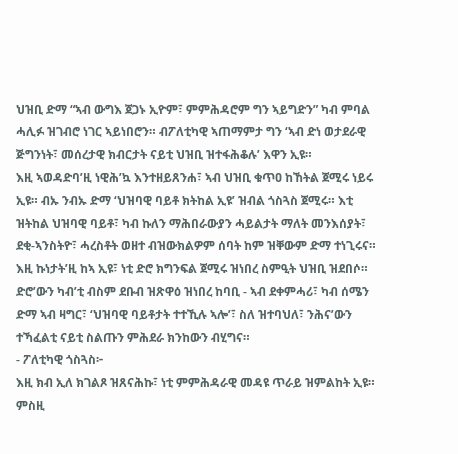ህዝቢ ድማ “ኣብ ውግእ ጀጋኑ ኢዮም፣ ምምሕዳሮም ግን ኣይግድን” ካብ ምባል ሓሊፉ ዝገብሮ ነገር ኣይነበሮን። ብፖለቲካዊ ኣጠማምታ ግን ‘ኣብ ድነ ወታደራዊ ጅግንነት፣ መሰረታዊ ክብርታት ናይቲ ህዝቢ ዝተፋሕቆሉ’ እዋን ኢዩ።
እዚ ኣወዳድባ’ዚ ነዊሕ’ኳ እንተዘይጸንሐ፣ ኣብ ህዝቢ ቁጥዐ ከኸትል ጀሚሩ ነይሩ ኢዩ። ብኡ ንብኡ ድማ ‘ህዝባዊ ባይቶ ክትከል ኢዩ’ ዝብል ጎስጓስ ጀሚሩ። እቲ ዝትከል ህዝባዊ ባይቶ፣ ካብ ኩለን ማሕበራውያን ሓይልታት ማለት መንእሰያት፣ ደቂ-ኣንስትዮ፣ ሓረስቶት ወዘተ ብዝውክልዎም ሰባት ከም ዝቐውም ድማ ተነጊሩና። እዚ ኩነታት’ዚ ከኣ ኢዩ፣ ነቲ ድሮ ክግንፍል ጀሚሩ ዝነበረ ስምዒት ህዝቢ ዝደበሶ። ድሮ’ውን ካብ’ቲ ብስም ደቡብ ዝጽዋዕ ዝነበረ ከባቢ - ኣብ ደቀምሓሪ፣ ካብ ሰሜን ድማ ኣብ ዛግር፣ ‘ህዝባዊ ባይቶታት ተተኺሉ ኣሎ’፣ ስለ ዝተባህለ፣ ንሕና’ውን ተኻፈልቲ ናይቲ ስልጡን ምሕደራ ክንከውን ብሂግና።
- ፖለቲካዊ ጎስጓስ፦
እዚ ክብ ኢለ ክገልጾ ዝጸናሕኩ፣ ነቲ ምምሕዳራዊ መዳዩ ጥራይ ዝምልከት ኢዩ። ምስዚ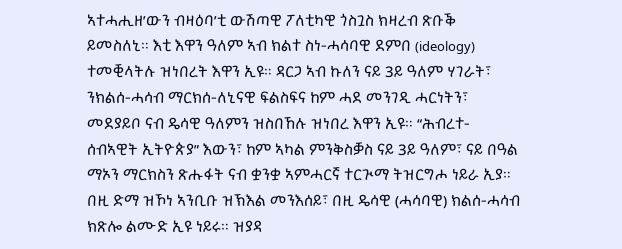ኣተሓሒዘ’ውን ብዛዕባ’ቲ ውሽጣዊ ፖለቲካዊ ጎስጓስ ክዛረብ ጽቡቕ ይመስለኒ። እቲ እዋን ዓለም ኣብ ክልተ ስነ-ሓሳባዊ ደምበ (ideology) ተመቒላትሉ ዝነበረት እዋን ኢዩ። ዳርጋ ኣብ ኩለን ናይ 3ይ ዓለም ሃገራት፣ ንክልሰ-ሓሳብ ማርክሰ-ለኒናዊ ፍልስፍና ከም ሓደ መንገዲ ሓርነትን፣ መደያይቦ ናብ ዴሳዊ ዓለምን ዝስበኸሉ ዝነበረ እዋን ኢዩ። “ሕብረተ-ሰብኣዊት ኢትዮጵያ” እውን፣ ከም ኣካል ምንቅስቓስ ናይ 3ይ ዓለም፣ ናይ በዓል ማኦን ማርክስን ጽሑፋት ናብ ቋንቋ ኣምሓርኛ ተርጒማ ትዝርግሖ ነይራ ኢያ። በዚ ድማ ዝኾነ ኣንቢቡ ዝኽእል መንእሰይ፣ በዚ ዴሳዊ (ሓሳባዊ) ክልሰ-ሓሳብ ክጽሎ ልሙድ ኢዩ ነይሩ። ዝያዳ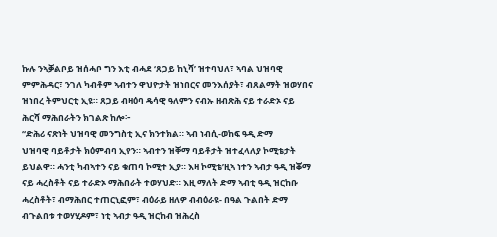ኩሉ ንኣቓልቦይ ዝሰሓቦ ግን እቲ ብሓደ ‘ጸጋይ ከኒሻ’ ዝተባህለ፣ ኣባል ህዝባዊ ምምሕዳር፣ ንገለ ካብቶም ኣብተን ዋህዮታት ዝነበርና መንእሰያት፣ ብጸልማት ዝወሃበና ዝነበረ ትምህርቲ ኢዩ። ጸጋይ ብዛዕባ ዴሳዊ ዓለምን ናብኡ ዘብጽሕ ናይ ተራድኦ ናይ ሕርሻ ማሕበራትን ክገልጽ ከሎ፦
“ድሕሪ ናጽነት ህዝባዊ መንግስቲ ኢና ክንተክል። ኣብ ነብሲ-ወከፍ ዓዲ ድማ
ህዝባዊ ባይቶታት ክዕምብባ ኢየን። ኣብተን ዝቐማ ባይቶታት ዝተፈላለያ ኮሚቴታት ይህልዋ። ሓንቲ ካብኣተን ናይ ቁጠባ ኮሚተ ኢያ። እዛ ኮሚቴ’ዚኣ ነተን ኣብታ ዓዲ ዝቖማ ናይ ሓረስቶት ናይ ተራድኦ ማሕበራት ተወሃህድ። እዚ ማለት ድማ ኣብቲ ዓዲ ዝርከቡ ሓረስቶት፣ ብማሕበር ተጠርኒፎም፣ ብዕራይ ዘለዎ ብብዕራዩ- በዓል ጉልበት ድማ ብጉልበቱ ተወሃሂዶም፣ ነቲ ኣብታ ዓዲ ዝርከብ ዝሕረስ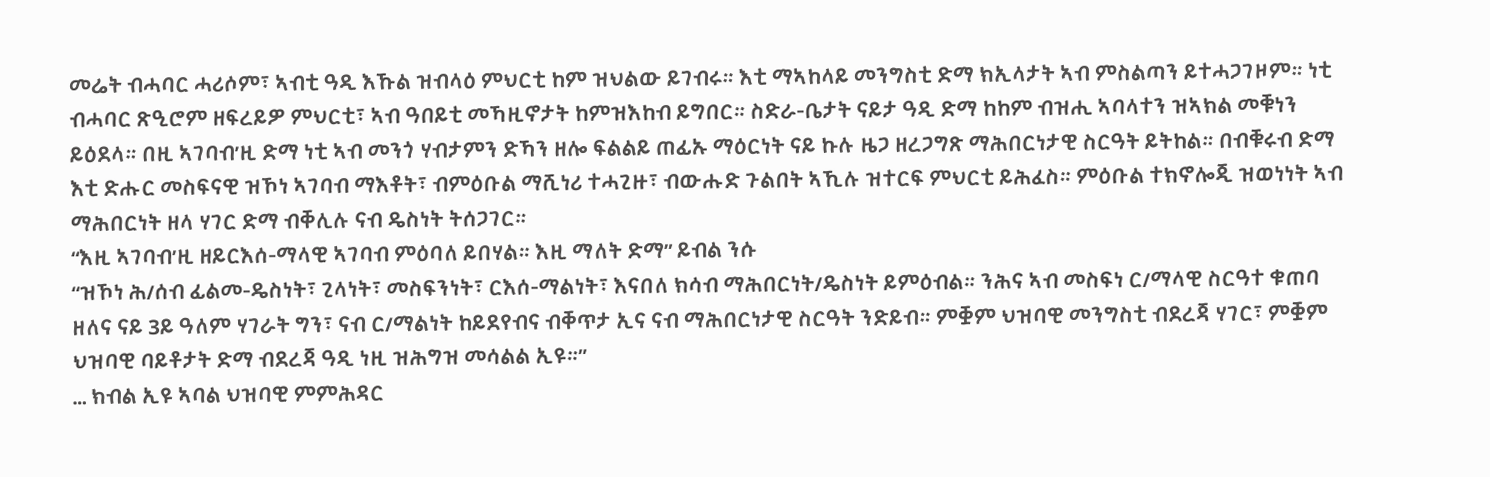መሬት ብሓባር ሓሪሶም፣ ኣብቲ ዓዲ እኹል ዝብላዕ ምህርቲ ከም ዝህልው ይገብሩ። እቲ ማኣከላይ መንግስቲ ድማ ክኢላታት ኣብ ምስልጣን ይተሓጋገዞም። ነቲ ብሓባር ጽዒሮም ዘፍረይዎ ምህርቲ፣ ኣብ ዓበይቲ መኻዚኖታት ከምዝእከብ ይግበር። ስድራ-ቤታት ናይታ ዓዲ ድማ ከከም ብዝሒ ኣባላተን ዝኣክል መቑነን ይዕደላ። በዚ ኣገባብ’ዚ ድማ ነቲ ኣብ መንጎ ሃብታምን ድኻን ዘሎ ፍልልይ ጠፊኡ ማዕርነት ናይ ኩሉ ዜጋ ዘረጋግጽ ማሕበርነታዊ ስርዓት ይትከል። በብቑሩብ ድማ እቲ ድሑር መስፍናዊ ዝኾነ ኣገባብ ማእቶት፣ ብምዕቡል ማሺነሪ ተሓጊዙ፣ ብውሑድ ጉልበት ኣኺሉ ዝተርፍ ምህርቲ ይሕፈስ። ምዕቡል ተክኖሎጂ ዝወነነት ኣብ ማሕበርነት ዘላ ሃገር ድማ ብቐሊሉ ናብ ዴስነት ትሰጋገር።
“እዚ ኣገባብ’ዚ ዘይርእሰ-ማላዊ ኣገባብ ምዕባለ ይበሃል። እዚ ማለት ድማ” ይብል ንሱ
“ዝኾነ ሕ/ሰብ ፊልመ-ዴስነት፣ ጊላነት፣ መስፍንነት፣ ርእሰ-ማልነት፣ እናበለ ክሳብ ማሕበርነት/ዴስነት ይምዕብል። ንሕና ኣብ መስፍነ ር/ማላዊ ስርዓተ ቁጠባ ዘለና ናይ 3ይ ዓለም ሃገራት ግን፣ ናብ ር/ማልነት ከይደየብና ብቐጥታ ኢና ናብ ማሕበርነታዊ ስርዓት ንድይብ። ምቛም ህዝባዊ መንግስቲ ብደረጃ ሃገር፣ ምቛም ህዝባዊ ባይቶታት ድማ ብደረጃ ዓዲ ነዚ ዝሕግዝ መሳልል ኢዩ።”
… ክብል ኢዩ ኣባል ህዝባዊ ምምሕዳር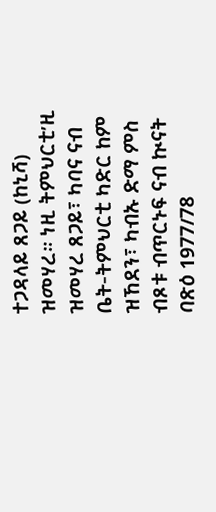ተጋዳላይ ጸጋይ (ከኒሻ) ዝመሃረ። ነዚ ትምህርቲ’ዚ ዝመሃረ ጸጋይ፣ ካባና ናብ ቤት-ትምህርቲ ካድር ከም ዝኸደን፣ ካብኡ ድማ ምስ ብጾቱ ብጥርኑፍ ናብ ኲናት ባጽዕ 1977/78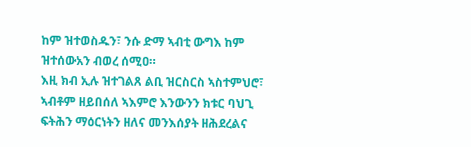ከም ዝተወስዱን፣ ንሱ ድማ ኣብቲ ውግእ ከም ዝተሰውአን ብወረ ሰሚዐ።
እዚ ክብ ኢሉ ዝተገልጸ ልቢ ዝርስርስ ኣስተምህሮ፣ ኣብቶም ዘይበሰለ ኣእምሮ እንውንን ክቱር ባህጊ ፍትሕን ማዕርነትን ዘለና መንእሰያት ዘሕደረልና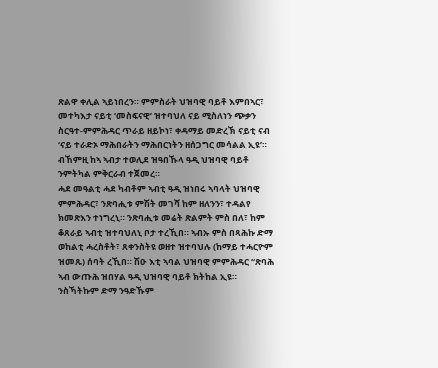ጽልዋ ቀሊል ኣይነበረን። ምምስራት ህዝባዊ ባይቶ እምበኣር፣ መተካእታ ናይቲ ‘መስፍናዊ’ ዝተባህለ ናይ ሚስለነን ጭቃን ስርዓተ-ምምሕዳር ጥራይ ዘይኮነ፣ ቀዳማይ መድረኽ ናይቲ ናብ ‘ናይ ተራድኦ ማሕበራትን ማሕበርነትን ዘሰጋግር መሳልል ኢዩ’። ብኸምዚ ከኣ ኣብታ ተወሊደ ዝዓበኹላ ዓዲ ህዝባዊ ባይቶ ንምትካል ምቅርራብ ተጀመረ።
ሓደ መዓልቲ ሓደ ካብቶም ኣብቲ ዓዲ ዝነበሩ ኣባላት ህዝባዊ ምምሕዳር፣ ንጽባሒቱ ምሽት መገሻ ከም ዘለንን፣ ተዳልየ ክመጽእን ተነግረኒ። ንጽባሒቱ መሬት ጽልምት ምስ በለ፣ ከም ቆጸራይ ኣብቲ ዝተባህለኒ ቦታ ተረኺበ። ኣብኡ ምስ በጻሕኩ ድማ ወከልቲ ሓረስቶት፣ ጸቀንስትዩ ወዘተ ዝተባህሉ (ከማይ ተሓርዮም ዝመጹ) ሰባት ረኺበ። ሽዑ እቲ ኣባል ህዝባዊ ምምሕዳር “ጽባሕ ኣብ ውጡሕ ዝበሃል ዓዲ ህዝባዊ ባይቶ ክትከል ኢዩ። ንስኻትኩም ድማ ንዓድኹም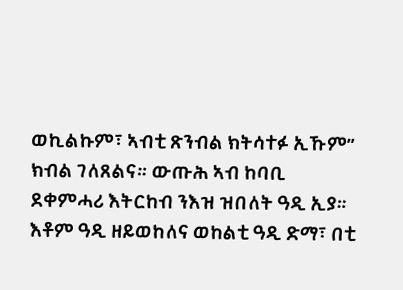ወኪልኩም፣ ኣብቲ ጽንብል ክትሳተፉ ኢኹም” ክብል ገለጸልና። ውጡሕ ኣብ ከባቢ ደቀምሓሪ እትርከብ ንእዝ ዝበለት ዓዲ ኢያ። እቶም ዓዲ ዘይወከለና ወከልቲ ዓዲ ድማ፣ በቲ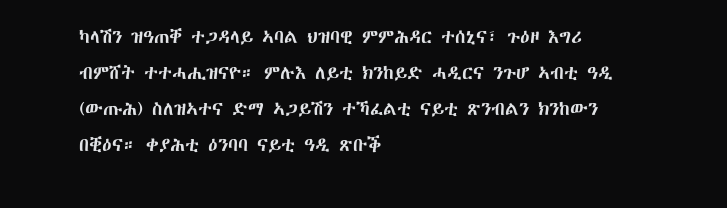ካላሽን ዝዓጠቐ ተጋዳላይ ኣባል ህዝባዊ ምምሕዳር ተሰኒና፣ ጉዕዞ እግሪ ብምሸት ተተሓሒዝናዮ። ምሉእ ለይቲ ክንከይድ ሓዲርና ንጉሆ ኣብቲ ዓዲ (ውጡሕ) ስለዝኣተና ድማ ኣጋይሽን ተኻፈልቲ ናይቲ ጽንብልን ክንከውን በቒዕና። ቀያሕቲ ዕንባባ ናይቲ ዓዲ ጽቡቕ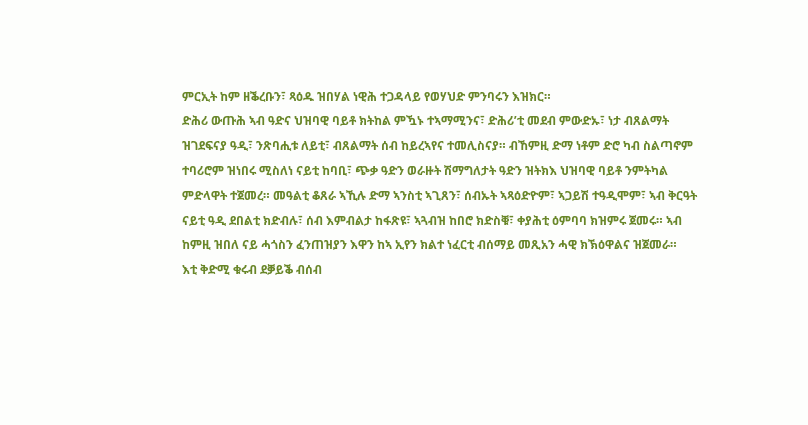ምርኢት ከም ዘቕረቡን፣ ጻዕዱ ዝበሃል ነዊሕ ተጋዳላይ የወሃህድ ምንባሩን እዝክር።
ድሕሪ ውጡሕ ኣብ ዓድና ህዝባዊ ባይቶ ክትከል ምዃኑ ተኣማሚንና፣ ድሕሪ’ቲ መደብ ምውድኡ፣ ነታ ብጸልማት ዝገደፍናያ ዓዲ፣ ንጽባሒቱ ለይቲ፣ ብጸልማት ሰብ ከይረኣየና ተመሊስናያ። ብኸምዚ ድማ ነቶም ድሮ ካብ ስልጣኖም ተባሪሮም ዝነበሩ ሚስለነ ናይቲ ከባቢ፣ ጭቃ ዓድን ወራዙት ሽማግለታት ዓድን ዝትክእ ህዝባዊ ባይቶ ንምትካል ምድላዋት ተጀመረ። መዓልቲ ቆጸራ ኣኺሉ ድማ ኣንስቲ ኣጊጸን፣ ሰብኡት ኣጻዕድዮም፣ ኣጋይሽ ተዓዲሞም፣ ኣብ ቅርዓት ናይቲ ዓዲ ደበልቲ ክድብሉ፣ ሰብ እምብልታ ከፋጽዩ፣ ኣጓብዝ ከበሮ ክድስቑ፣ ቀያሕቲ ዕምባባ ክዝምሩ ጀመሩ። ኣብ ከምዚ ዝበለ ናይ ሓጎስን ፈንጠዝያን እዋን ከኣ ኢየን ክልተ ነፈርቲ ብሰማይ መጺአን ሓዊ ክኽዕዋልና ዝጀመራ።
እቲ ቅድሚ ቁሩብ ደቓይቕ ብሰብ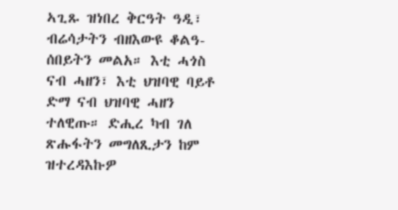ኣጊጹ ዝነበረ ቅርዓት ዓዲ፣ ብሬሳታትን ብዘእውዩ ቆልዓ-ሰበይትን መልአ። እቲ ሓጎስ ናብ ሓዘን፣ እቲ ህዝባዊ ባይቶ ድማ ናብ ህዝባዊ ሓዘን ተለዊጡ። ድሒረ ካብ ገለ ጽሑፋትን መግለጺታን ከም ዝተረዳእኩዎ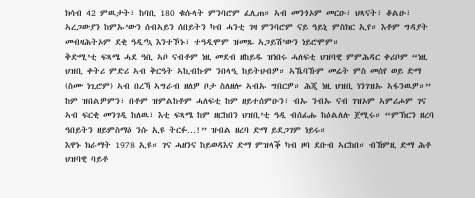ክሳብ 42 ምዉታት፣ ከባቢ 180 ቁሱላት ምንባሮም ፈሊጠ። ኣብ መንጎኦም መርዑ፣ ህጻናት፣ ቆልዑ፣ ኣረጋውያን ከምኡ’ውን ሰብኣይን ሰበይትን ካብ ሓንቲ ገዛ ምንባሮም ናይ ዓይኒ ምስክር ኢየ። እቶም ግዳያት መብዛሕትኦም ደቂ ዓዲ’ኳ እንተኾኑ፣ ተዓዲሞም ዝመጹ ኣጋይሽ’ውን ነይሮሞም።
ቅድሚ’ቲ ፍጻሜ ሓደ ዓቢ ኣቦ ናብቶም ነዚ መደብ ዘከይዱ ዝነበሩ ሓለፍቲ ህዝባዊ ምምሕዳር ቀሪቦም “ነዚ ህዝቢ ቀትሪ ምድሪ ኣብ ቅርዓት ኣኪብኩም ንበላዒ ከይትህብዎ። ኣኼባኹም መሬት ምስ መሰየ ወይ ድማ (ስሙ ነጊሮም) ኣብ በረኻ ኣግራብ ዘለዎ ቦታ ስለዘሎ ኣብኡ ግበርዎ። ሕጂ ነዚ ህዝቢ ነንገዝኡ ኣፋንዉዎ።” ከም ዝበልዎምን፣ በቶም ዝምልከቶም ሓለፍቲ ከም ዘይተሰምዑን፣ ብኡ ንብኡ ናብ ገዝኦም ኣምሪሖም ገና ኣብ ፍርቂ መንገዲ ከለዉ፣ እቲ ፍጻሜ ከም ዘርከበን ህዝቢ’ቲ ዓዲ ብሰፊሑ ከዕልለሉ ጀሚሩ። “ምኽርን ዘረባ ዓበይትን ዘይምስማዕ ንሱ ኢዩ ትርፉ…!” ዝብል ዘረባ ድማ ይደጋገም ነይሩ።
እዋኑ ክራማት 1978 ኢዩ። ገና ሓዘንና ከይወዳእና ድማ ምዝላቕ ካብ ዞባ ደቡብ ኣርከበ። ብኸምዚ ድማ ሕቶ ህዝባዊ ባይቶ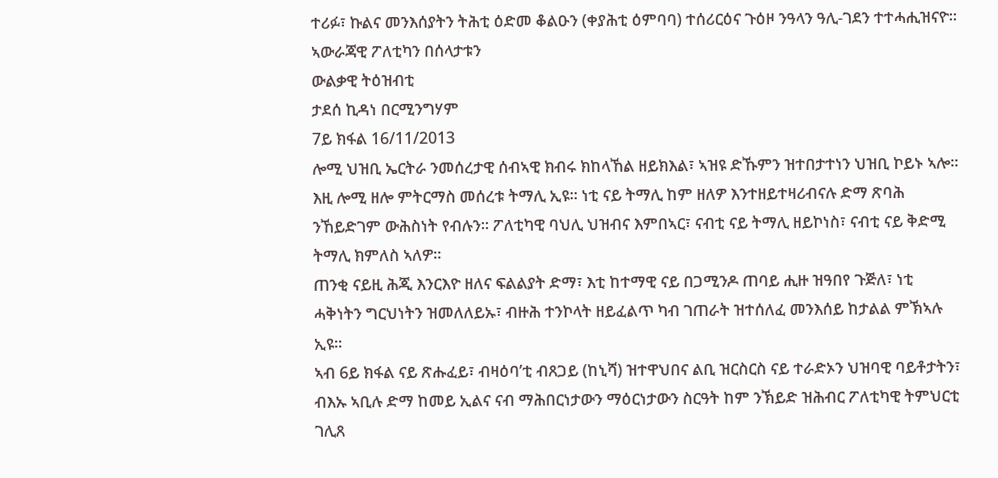ተሪፉ፣ ኩልና መንእሰያትን ትሕቲ ዕድመ ቆልዑን (ቀያሕቲ ዕምባባ) ተሰሪርዕና ጉዕዞ ንዓላን ዓሊ-ገደን ተተሓሒዝናዮ።
ኣውራጃዊ ፖለቲካን በሰላታቱን
ውልቃዊ ትዕዝብቲ
ታደሰ ኪዳነ በርሚንግሃም
7ይ ክፋል 16/11/2013
ሎሚ ህዝቢ ኤርትራ ንመሰረታዊ ሰብኣዊ ክብሩ ክከላኸል ዘይክእል፣ ኣዝዩ ድኹምን ዝተበታተነን ህዝቢ ኮይኑ ኣሎ። እዚ ሎሚ ዘሎ ምትርማስ መሰረቱ ትማሊ ኢዩ። ነቲ ናይ ትማሊ ከም ዘለዎ እንተዘይተዛሪብናሉ ድማ ጽባሕ ንኸይድገም ውሕስነት የብሉን። ፖለቲካዊ ባህሊ ህዝብና እምበኣር፣ ናብቲ ናይ ትማሊ ዘይኮነስ፣ ናብቲ ናይ ቅድሚ ትማሊ ክምለስ ኣለዎ።
ጠንቂ ናይዚ ሕጂ እንርእዮ ዘለና ፍልልያት ድማ፣ እቲ ከተማዊ ናይ በጋሚንዶ ጠባይ ሒዙ ዝዓበየ ጉጅለ፣ ነቲ ሓቅነትን ግርህነትን ዝመለለይኡ፣ ብዙሕ ተንኮላት ዘይፈልጥ ካብ ገጠራት ዝተሰለፈ መንእሰይ ከታልል ምኽኣሉ ኢዩ።
ኣብ 6ይ ክፋል ናይ ጽሑፈይ፣ ብዛዕባ’ቲ ብጸጋይ (ከኒሻ) ዝተዋህበና ልቢ ዝርስርስ ናይ ተራድኦን ህዝባዊ ባይቶታትን፣ ብእኡ ኣቢሉ ድማ ከመይ ኢልና ናብ ማሕበርነታውን ማዕርነታውን ስርዓት ከም ንኽይድ ዝሕብር ፖለቲካዊ ትምህርቲ ገሊጸ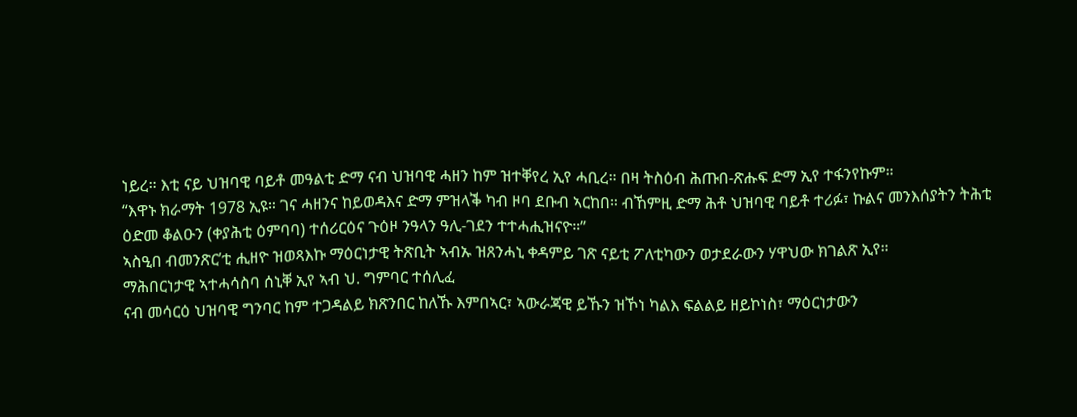ነይረ። እቲ ናይ ህዝባዊ ባይቶ መዓልቲ ድማ ናብ ህዝባዊ ሓዘን ከም ዝተቐየረ ኢየ ሓቢረ። በዛ ትስዕብ ሕጡበ-ጽሑፍ ድማ ኢየ ተፋንየኩም።
“እዋኑ ክራማት 1978 ኢዩ። ገና ሓዘንና ከይወዳእና ድማ ምዝላቕ ካብ ዞባ ደቡብ ኣርከበ። ብኸምዚ ድማ ሕቶ ህዝባዊ ባይቶ ተሪፉ፣ ኩልና መንእሰያትን ትሕቲ ዕድመ ቆልዑን (ቀያሕቲ ዕምባባ) ተሰሪርዕና ጉዕዞ ንዓላን ዓሊ-ገደን ተተሓሒዝናዮ።”
ኣስዒበ ብመንጽር’ቲ ሒዘዮ ዝወጻእኩ ማዕርነታዊ ትጽቢት ኣብኡ ዝጸንሓኒ ቀዳምይ ገጽ ናይቲ ፖለቲካውን ወታደራውን ሃዋህው ክገልጽ ኢየ።
ማሕበርነታዊ ኣተሓሳስባ ሰኒቐ ኢየ ኣብ ህ. ግምባር ተሰሊፈ
ናብ መሳርዕ ህዝባዊ ግንባር ከም ተጋዳልይ ክጽንበር ከለኹ እምበኣር፣ ኣውራጃዊ ይኹን ዝኾነ ካልእ ፍልልይ ዘይኮነስ፣ ማዕርነታውን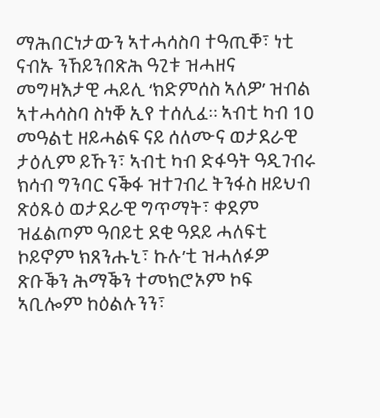ማሕበርነታውን ኣተሓሳስባ ተዓጢቐ፣ ነቲ ናብኡ ንኸይንበጽሕ ዓጊቱ ዝሓዘና መግዛእታዊ ሓይሊ ‘ክድምሰስ ኣለዎ’ ዝብል ኣተሓሳስባ ስነቐ ኢየ ተሰሊፈ። ኣብቲ ካብ 10 መዓልቲ ዘይሓልፍ ናይ ሰለሙና ወታደራዊ ታዕሊም ይኹን፣ ኣብቲ ካብ ድፋዓት ዓዲገብሩ ክሳብ ግንባር ናቕፋ ዝተገብረ ትንፋስ ዘይህብ ጽዕጹዕ ወታደራዊ ግጥማት፣ ቀደም ዝፈልጦም ዓበይቲ ደቂ ዓደይ ሓለፍቲ ኮይኖም ክጸንሑኒ፣ ኩሉ’ቲ ዝሓለፉዎ ጽቡቕን ሕማቕን ተመክሮኦም ኮፍ ኣቢሎም ከዕልሉንን፣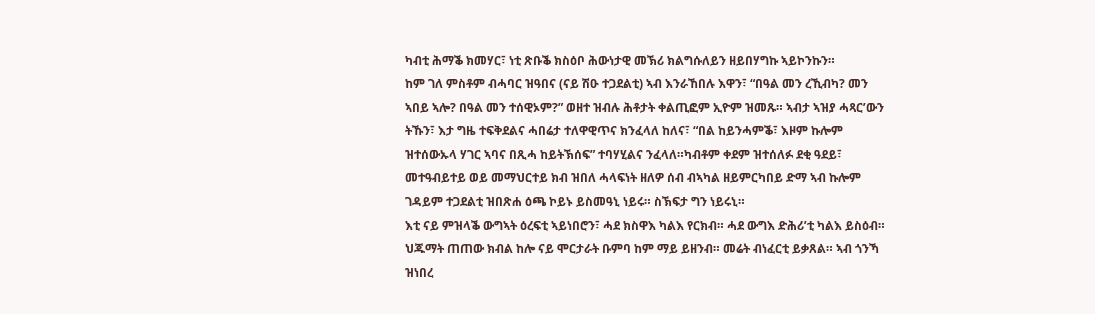ካብቲ ሕማቕ ክመሃር፣ ነቲ ጽቡቕ ክስዕቦ ሕውነታዊ መኽሪ ክልግሱለይን ዘይበሃግኩ ኣይኮንኩን።
ከም ገለ ምስቶም ብሓባር ዝዓበና (ናይ ሽዑ ተጋደልቲ) ኣብ እንራኸበሉ እዋን፣ “በዓል መን ረኺብካ? መን ኣበይ ኣሎ? በዓል መን ተሰዊኦም?” ወዘተ ዝብሉ ሕቶታት ቀልጢፎም ኢዮም ዝመጹ። ኣብታ ኣዝያ ሓጻር’ውን ትኹን፣ እታ ግዜ ተፍቅደልና ሓበሬታ ተለዋዊጥና ክንፈላለ ከለና፣ “በል ከይንሓምቕ፣ እዞም ኩሎም ዝተሰውኡላ ሃገር ኣባና በጺሓ ከይትኽሰፍ” ተባሃሂልና ንፈላለ።ካብቶም ቀደም ዝተሰለፉ ደቂ ዓደይ፣ መተዓብይተይ ወይ መማህርተይ ክብ ዝበለ ሓላፍነት ዘለዎ ሰብ ብኣካል ዘይምርካበይ ድማ ኣብ ኩሎም ገዳይም ተጋደልቲ ዝበጽሐ ዕጫ ኮይኑ ይስመዓኒ ነይሩ። ስኽፍታ ግን ነይሩኒ።
እቲ ናይ ምዝላቕ ውግኣት ዕረፍቲ ኣይነበሮን፣ ሓደ ክስዋእ ካልእ የርክብ። ሓደ ውግእ ድሕሪ’ቲ ካልእ ይስዕብ። ህጁማት ጠጠው ክብል ከሎ ናይ ሞርታራት ቡምባ ከም ማይ ይዘንብ። መሬት ብነፈርቲ ይቃጸል። ኣብ ጎንኻ ዝነበረ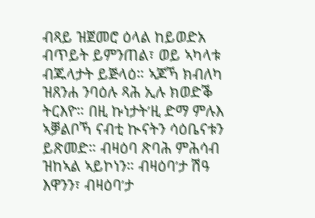ብጻይ ዝጀመሮ ዕላል ከይወድአ ብጥይት ይምንጠል፣ ወይ ኣካላቱ ብጁላታት ይጅላዕ። ኣጆኻ ክብለካ ዝጸንሐ ንባዕሉ ጻሕ ኢሉ ክወድቕ ትርእዮ። በዚ ኩነታት’ዚ ድማ ምሉእ ኣቓልቦኻ ናብቲ ኲናትን ሳዕቤናቱን ይጽመድ። ብዛዕባ ጽባሕ ምሕሳብ ዝከኣል ኣይኮነን። ብዛዕባ’ታ ሽዓ እዋንን፣ ብዛዕባ’ታ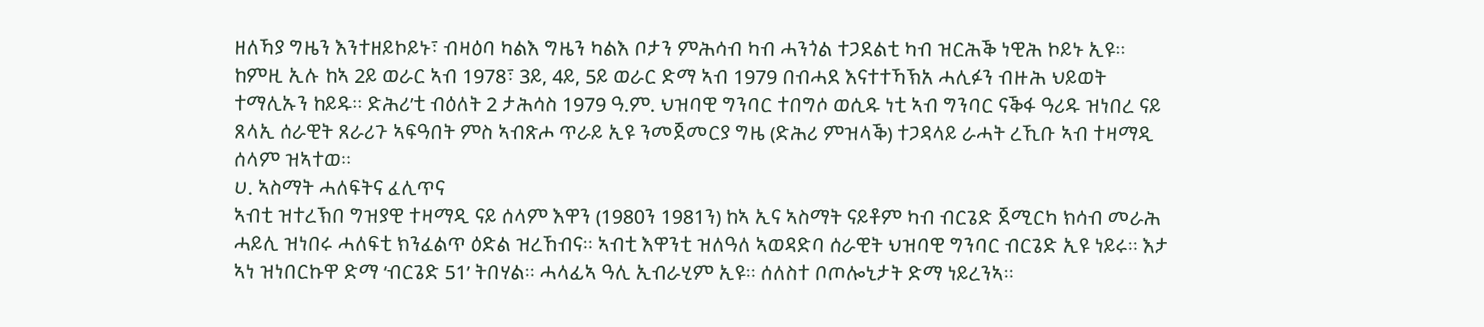ዘለኻያ ግዜን እንተዘይኮይኑ፣ ብዛዕባ ካልእ ግዜን ካልእ ቦታን ምሕሳብ ካብ ሓንጎል ተጋደልቲ ካብ ዝርሕቕ ነዊሕ ኮይኑ ኢዩ። ከምዚ ኢሉ ከኣ 2ይ ወራር ኣብ 1978፣ 3ይ, 4ይ, 5ይ ወራር ድማ ኣብ 1979 በብሓደ እናተተኻኽአ ሓሊፉን ብዙሕ ህይወት ተማሊኡን ከይዱ። ድሕሪ’ቲ ብዕለት 2 ታሕሳስ 1979 ዓ.ም. ህዝባዊ ግንባር ተበግሶ ወሲዱ ነቲ ኣብ ግንባር ናቕፋ ዓሪዱ ዝነበረ ናይ ጸላኢ ሰራዊት ጸራሪጉ ኣፍዓበት ምስ ኣብጽሖ ጥራይ ኢዩ ንመጀመርያ ግዜ (ድሕሪ ምዝላቕ) ተጋዳላይ ራሓት ረኺቡ ኣብ ተዛማዲ ሰላም ዝኣተወ።
ሀ. ኣስማት ሓለፍትና ፈሊጥና
ኣብቲ ዝተረኽበ ግዝያዊ ተዛማዲ ናይ ሰላም እዋን (1980ን 1981ን) ከኣ ኢና ኣስማት ናይቶም ካብ ብርጌድ ጀሚርካ ክሳብ መራሕ ሓይሊ ዝነበሩ ሓለፍቲ ክንፈልጥ ዕድል ዝረኸብና። ኣብቲ እዋንቲ ዝለዓለ ኣወዳድባ ሰራዊት ህዝባዊ ግንባር ብርጌድ ኢዩ ነይሩ። እታ ኣነ ዝነበርኩዋ ድማ ‘ብርጌድ 51’ ትበሃል። ሓላፊኣ ዓሊ ኢብራሂም ኢዩ። ሰለስተ ቦጦሎኒታት ድማ ነይረንኣ።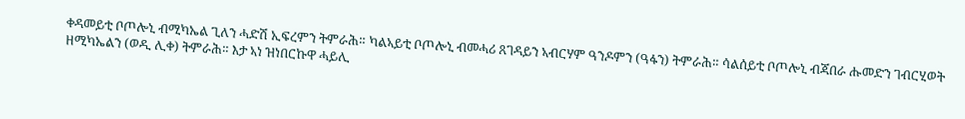ቀዳመይቲ ቦጦሎኒ ብሚካኤል ጊለን ሓድሽ ኢፍረምን ትምራሕ። ካልኣይቲ ቦጦሎኒ ብመሓሪ ጸገዳይን ኣብርሃም ዓንዶምን (ዓፋን) ትምራሕ። ሳልሰይቲ ቦጦሎኒ ብጃበራ ሑመድን ገብርሂወት ዘሚካኤልን (ወዲ ሊቀ) ትምራሕ። እታ ኣነ ዝነበርኩዋ ሓይሊ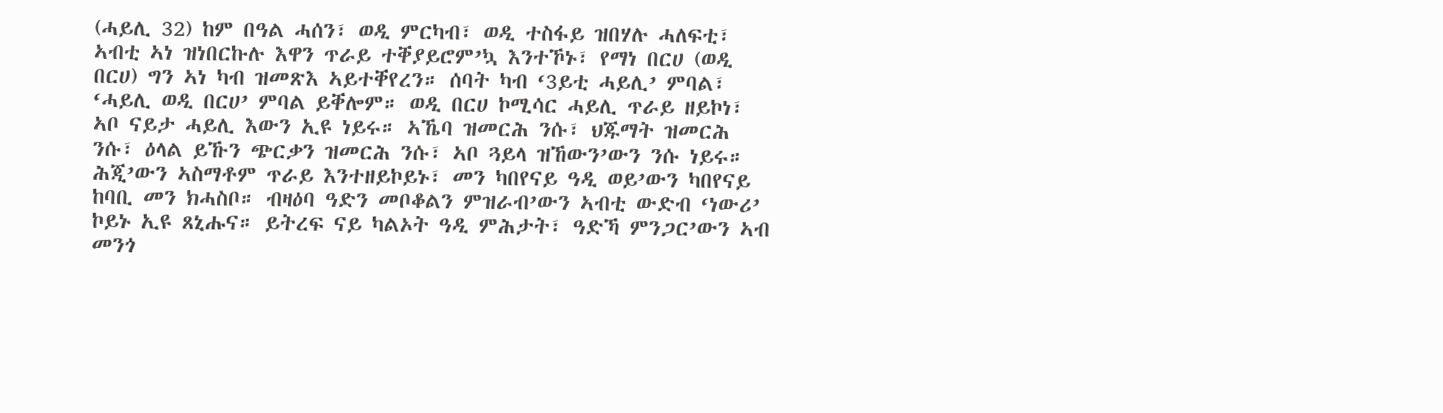(ሓይሊ 32) ከም በዓል ሓሰን፣ ወዲ ምርካብ፣ ወዲ ተስፋይ ዝበሃሉ ሓለፍቲ፣ ኣብቲ ኣነ ዝነበርኩሉ እዋን ጥራይ ተቐያይሮም’ኳ እንተኾኑ፣ የማነ በርሀ (ወዲ በርሀ) ግን ኣነ ካብ ዝመጽእ ኣይተቐየረን። ሰባት ካብ ‘3ይቲ ሓይሊ’ ምባል፣ ‘ሓይሊ ወዲ በርሀ’ ምባል ይቐሎም። ወዲ በርሀ ኮሚሳር ሓይሊ ጥራይ ዘይኮነ፣ ኣቦ ናይታ ሓይሊ እውን ኢዩ ነይሩ። ኣኼባ ዝመርሕ ንሱ፣ ህጁማት ዝመርሕ ንሱ፣ ዕላል ይኹን ጭርቃን ዝመርሕ ንሱ፣ ኣቦ ጓይላ ዝኸውን’ውን ንሱ ነይሩ።
ሕጂ’ውን ኣስማቶም ጥራይ እንተዘይኮይኑ፣ መን ካበየናይ ዓዲ ወይ’ውን ካበየናይ ከባቢ መን ክሓስቦ። ብዛዕባ ዓድን መቦቆልን ምዝራብ’ውን ኣብቲ ውድብ ‘ነውሪ’ ኮይኑ ኢዩ ጸኒሑና። ይትረፍ ናይ ካልኦት ዓዲ ምሕታት፣ ዓድኻ ምንጋር’ውን ኣብ መንጎ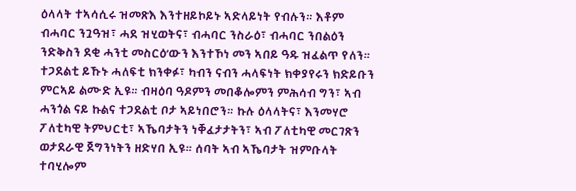ዕላላት ተኣሳሲሩ ዝመጽእ እንተዘይኮይኑ ኣድላይነት የብሉን። እቶም ብሓባር ንጓዓዝ፣ ሓደ ዝሂወትና፣ ብሓባር ንስራዕ፣ ብሓባር ንበልዕን ንድቅስን ደቂ ሓንቲ መስርዕ’ውን እንተኾነ መን ኣበይ ዓዱ ዝፈልጥ የለን።
ተጋደልቲ ይኹኑ ሓለፍቲ ክንቀፉ፣ ካብን ናብን ሓላፍነት ክቀያየሩን ክድይቡን ምርኣይ ልሙድ ኢዩ። ብዛዕባ ዓዶምን መበቆሎምን ምሕሳብ ግን፣ ኣብ ሓንጎል ናይ ኩልና ተጋደልቲ ቦታ ኣይነበሮን። ኩሉ ዕላላትና፣ እንመሃሮ ፖለቲካዊ ትምህርቲ፣ ኣኼባታትን ነቐፈታታትን፣ ኣብ ፖለቲካዊ መርገጽን ወታደራዊ ጀግንነትን ዘድሃበ ኢዩ። ሰባት ኣብ ኣኼባታት ዝምቡላት ተባሂሎም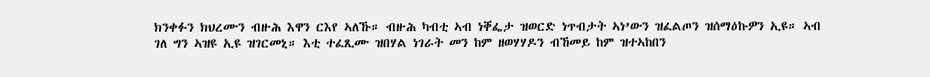ክንቀፉን ክህረሙን ብዙሕ እዋን ርእየ ኣለኹ። ብዙሕ ካብቲ ኣብ ነቐፌታ ዝወርድ ነጥብታት ኣነ’ውን ዝፈልጦን ዝሰማዕኩዎን ኢዩ። ኣብ ገለ ግን ኣዝዩ ኢዩ ዝገርመኒ። እቲ ተፈጺሙ ዝበሃል ነገራት መን ከም ዘወሃሃዶን ብኸመይ ከም ዝተኣከበን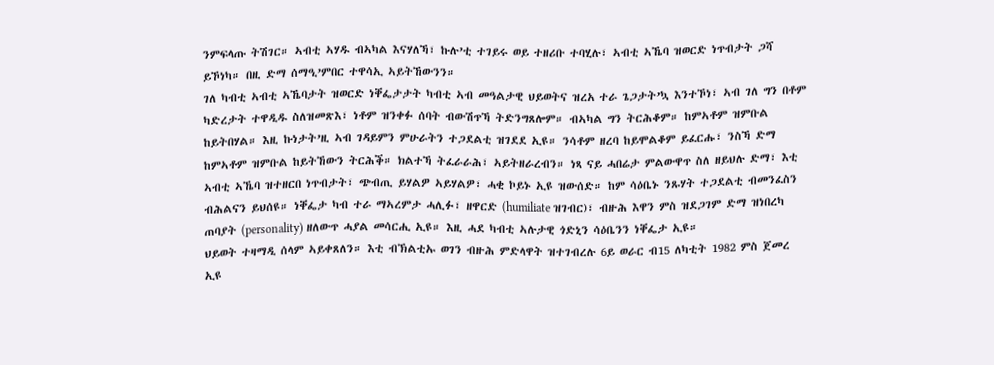ንምፍላጡ ትሽገር። ኣብቲ ኣሃዱ ብኣካል እናሃለኻ፣ ኩሉ’ቲ ተገይሩ ወይ ተዘሪቡ ተባሂሉ፣ ኣብቲ ኣኼባ ዝወርድ ነጥብታት ጋሻ ይኾነካ። በዚ ድማ ሰማዒ’ምበር ተዋሳኢ ኣይትኸውንን።
ገለ ካብቲ ኣብቲ ኣኼባታት ዝወርድ ነቐፌታታት ካብቲ ኣብ መዓልታዊ ህይወትና ዝረአ ተራ ጌጋታት’ኳ እንተኾነ፣ ኣብ ገለ ግን በቶም ካድረታት ተዋዲዱ ስለዝመጽእ፣ ነቶም ዝንቀፉ ሰባት ብውሽጥኻ ትድንግጸሎም። ብኣካል ግን ትርሕቆም። ከምኣቶም ዝምቡል ከይትበሃል። እዚ ኩነታት’ዚ ኣብ ገዳይምን ምሁራትን ተጋደልቲ ዝገደደ ኢዩ። ንሳቶም ዘረባ ከይሞልቆም ይፈርሑ፣ ንስኻ ድማ ከምኣቶም ዝምቡል ከይትኸውን ትርሕቕ። ክልተኻ ትፈራራሕ፣ ኣይትዘራረብን። ነጻ ናይ ሓበሬታ ምልውዋጥ ስለ ዘይህሉ ድማ፣ እቲ ኣብቲ ኣኼባ ዝተዘርበ ነጥብታት፣ ጭብጢ ይሃልዎ ኣይሃልዎ፣ ሓቂ ኮይኑ ኢዩ ዝውሰድ። ከም ሳዕቤኑ ንጹሃት ተጋደልቲ ብመንፈስን ብሕልናን ይህሰዩ። ነቐፌታ ካብ ተራ ማኣረምታ ሓሊፉ፣ ዘዋርድ (humiliate ዝገብር)፣ ብዙሕ እዋን ምስ ዝደጋገም ድማ ዝነበረካ ጠባያት (personality) ዘለውጥ ሓያል መሳርሒ ኢዩ። እዚ ሓደ ካብቲ ኣሉታዊ ጎድኒን ሳዕቤንን ነቐፌታ ኢዩ።
ህይወት ተዛማዲ ሰላም ኣይቀጸለን። እቲ ብኽልቲኡ ወገን ብዙሕ ምድላዋት ዝተገብረሉ 6ይ ወራር ብ15 ለካቲት 1982 ምስ ጀመረ ኢዩ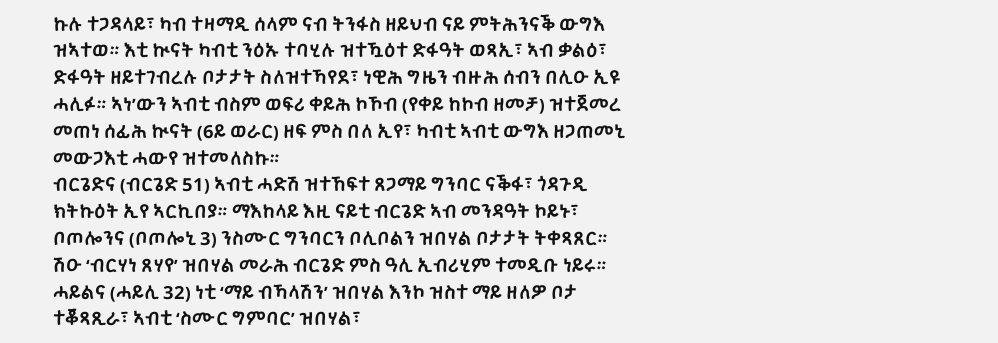ኩሉ ተጋዳላይ፣ ካብ ተዛማዲ ሰላም ናብ ትንፋስ ዘይህብ ናይ ምትሕንናቕ ውግእ ዝኣተወ። እቲ ኲናት ካብቲ ንዕኡ ተባሂሉ ዝተዃዕተ ድፋዓት ወጻኢ፣ ኣብ ቃልዕ፣ ድፋዓት ዘይተገብረሉ ቦታታት ስለዝተኻየደ፣ ነዊሕ ግዜን ብዙሕ ሰብን በሊዑ ኢዩ ሓሊፉ። ኣነ’ውን ኣብቲ ብስም ወፍሪ ቀይሕ ኮኾብ (የቀይ ከኮብ ዘመቻ) ዝተጀመረ መጠነ ሰፊሕ ኲናት (6ይ ወራር) ዘፍ ምስ በለ ኢየ፣ ካብቲ ኣብቲ ውግእ ዘጋጠመኒ መውጋእቲ ሓውየ ዝተመለስኩ።
ብርጌድና (ብርጌድ 51) ኣብቲ ሓድሽ ዝተኸፍተ ጸጋማይ ግንባር ናቕፋ፣ ጎዳጉዲ ክትኩዕት ኢየ ኣርኪበያ። ማእከላይ እዚ ናይቲ ብርጌድ ኣብ መንዳዓት ኮይኑ፣ ቦጦሎንና (ቦጦሎኒ 3) ንስሙር ግንባርን ቦሊቦልን ዝበሃል ቦታታት ትቀጻጸር። ሽዑ ‘ብርሃነ ጸሃየ’ ዝበሃል መራሕ ብርጌድ ምስ ዓሊ ኢብሪሂም ተመዲቡ ነይሩ። ሓይልና (ሓይሊ 32) ነቲ ‘ማይ ብኻላሽን’ ዝበሃል እንኮ ዝስተ ማይ ዘለዎ ቦታ ተቖጻጺራ፣ ኣብቲ ‘ስሙር ግምባር’ ዝበሃል፣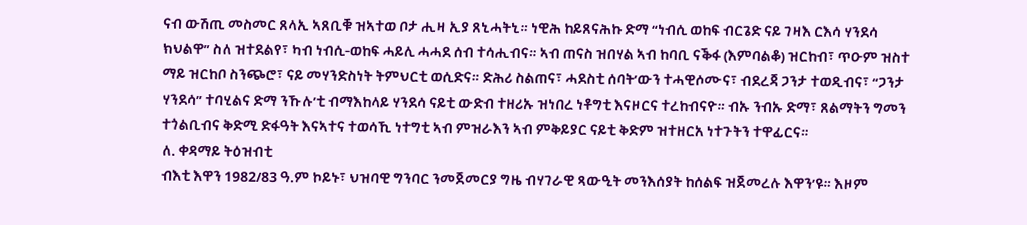ናብ ውሽጢ መስመር ጸላኢ ኣጸቢቑ ዝኣተወ ቦታ ሒዛ ኢያ ጸኒሓትኒ። ነዊሕ ከይጸናሕኩ ድማ “ነብሲ ወከፍ ብርጌድ ናይ ገዛእ ርእሳ ሃንደሳ ክህልዋ” ስለ ዝተደልየ፣ ካብ ነብሲ-ወከፍ ሓይሊ ሓሓደ ሰብ ተሳሒብና። ኣብ ጠናስ ዝበሃል ኣብ ከባቢ ናቕፋ (እምባልቆ) ዝርከብ፣ ጥዑም ዝስተ ማይ ዝርከቦ ስንጭሮ፣ ናይ መሃንድስነት ትምህርቲ ወሲድና። ድሕሪ ስልጠና፣ ሓደስቲ ሰባት’ውን ተሓዊሶሙና፣ ብደረጃ ጋንታ ተወዲብና፣ “ጋንታ ሃንደሳ” ተባሂልና ድማ ንኹሉ’ቲ ብማእከላይ ሃንደሳ ናይቲ ውድብ ተዘሪኡ ዝነበረ ነቶግቲ እናዞርና ተረከብናዮ። ብኡ ንብኡ ድማ፣ ጸልማትን ግመን ተጎልቢብና ቅድሚ ድፋዓት እናኣተና ተወሳኺ ነተግቲ ኣብ ምዝራእን ኣብ ምቅይያር ናይቲ ቅድም ዝተዘርአ ነተጉትን ተዋፊርና።
ለ. ቀዳማይ ትዕዝብቲ
ብእቲ እዋን 1982/83 ዓ.ም ኮይኑ፣ ህዝባዊ ግንባር ንመጀመርያ ግዜ ብሃገራዊ ጻውዒት መንእሰያት ከሰልፍ ዝጀመረሉ እዋን’ዩ። እዞም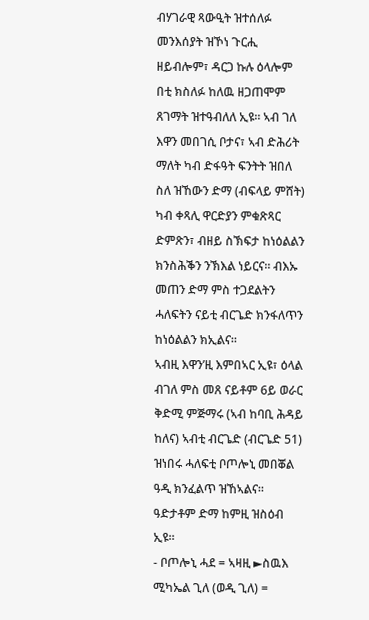ብሃገራዊ ጻውዒት ዝተሰለፉ መንእሰያት ዝኾነ ጉርሒ ዘይብሎም፣ ዳርጋ ኩሉ ዕላሎም በቲ ክስለፉ ከለዉ ዘጋጠሞም ጸገማት ዝተዓብለለ ኢዩ። ኣብ ገለ እዋን መበገሲ ቦታና፣ ኣብ ድሕሪት ማለት ካብ ድፋዓት ፍንትት ዝበለ ስለ ዝኸውን ድማ (ብፍላይ ምሸት) ካብ ቀጻሊ ዋርድያን ምቁጽጻር ድምጽን፣ ብዘይ ስኽፍታ ከነዕልልን ክንስሕቕን ንኽእል ነይርና። ብእኡ መጠን ድማ ምስ ተጋደልትን ሓለፍትን ናይቲ ብርጌድ ክንፋለጥን ከነዕልልን ክኢልና።
ኣብዚ እዋን’ዚ እምበኣር ኢዩ፣ ዕላል ብገለ ምስ መጸ ናይቶም 6ይ ወራር ቅድሚ ምጅማሩ (ኣብ ከባቢ ሕዳይ ከለና) ኣብቲ ብርጌድ (ብርጌድ 51) ዝነበሩ ሓለፍቲ ቦጦሎኒ መበቖል ዓዲ ክንፈልጥ ዝኸኣልና። ዓድታቶም ድማ ከምዚ ዝስዕብ ኢዩ።
- ቦጦሎኒ ሓደ = ኣዛዚ ►ስዉእ ሚካኤል ጊለ (ወዲ ጊለ) =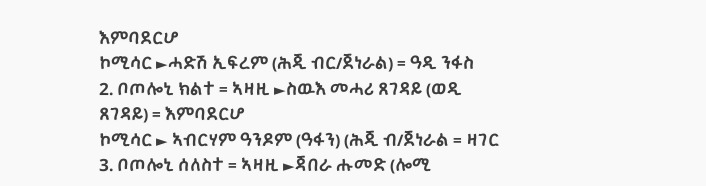እምባደርሆ
ኮሚሳር ►ሓድሽ ኢፍረም (ሕጂ ብር/ጀነራል) = ዓዲ ንፋስ
2. ቦጦሎኒ ክልተ = ኣዛዚ ►ስዉእ መሓሪ ጸገዳይ (ወዲ ጸገዳይ) = እምባደርሆ
ኮሚሳር ► ኣብርሃም ዓንዶም (ዓፋን) (ሕጂ ብ/ጀነራል = ዛገር
3. ቦጦሎኒ ሰለስተ = ኣዛዚ ►ጃበራ ሑመድ (ሎሚ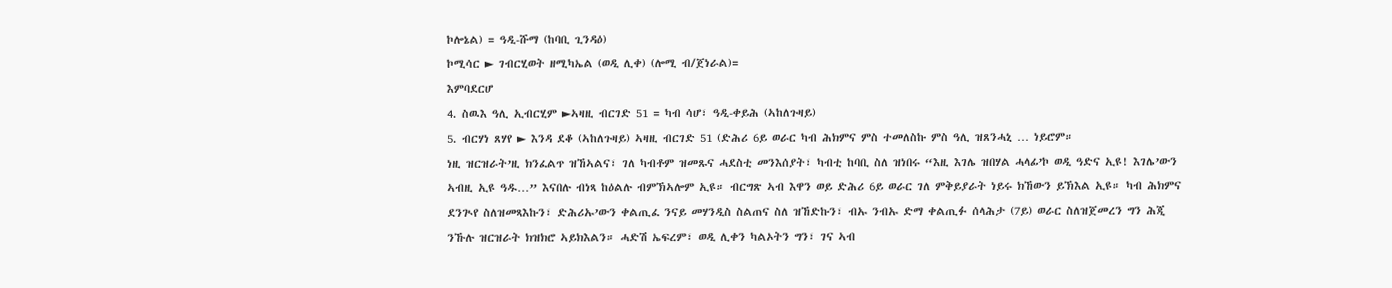ኮሎኔል) = ዓዲ-ሹማ (ከባቢ ጊንዳዕ)
ኮሚሳር ► ገብርሂወት ዘሚካኤል (ወዲ ሊቀ) (ሎሚ ብ/ጀነራል)=
እምባደርሆ
4. ስዉእ ዓሊ ኢብርሂም ►ኣዛዚ ብርገድ 51 = ካብ ሳሆ፣ ዓዲ-ቀይሕ (ኣከለጉዛይ)
5. ብርሃነ ጸሃየ ► እንዳ ደቆ (ኣከለጉዛይ) ኣዛዚ ብርገድ 51 (ድሕሪ 6ይ ወራር ካብ ሕክምና ምስ ተመለስኩ ምስ ዓሊ ዝጸንሓኒ … ነይሮም።
ነዚ ዝርዝራት’ዚ ክንፈልጥ ዝኸኣልና፣ ገለ ካብቶም ዝመጹና ሓደስቲ መንእሰያት፣ ካብቲ ከባቢ ስለ ዝነበሩ “እዚ እገሌ ዝበሃል ሓላፊ’ኮ ወዲ ዓድና ኢዩ! እገሌ’ውን ኣብዚ ኢዩ ዓዱ…” እናበሉ ብነጻ ከዕልሉ ብምኽኣሎም ኢዩ። ብርግጽ ኣብ እዋን ወይ ድሕሪ 6ይ ወራር ገለ ምቅይያራት ነይሩ ክኸውን ይኽእል ኢዩ። ካብ ሕክምና ደንጒየ ስለዝመጻእኩን፣ ድሕሪኡ’ውን ቀልጢፈ ንናይ መሃንዲስ ስልጠና ስለ ዝኸድኩን፣ ብኡ ንብኡ ድማ ቀልጢፉ ሰላሕታ (7ይ) ወራር ስለዝጀመረን ግን ሕጂ ንኹሉ ዝርዝራት ክዝክሮ ኣይክእልን። ሓድሽ ኤፍረም፣ ወዲ ሊቀን ካልኦትን ግን፣ ገና ኣብ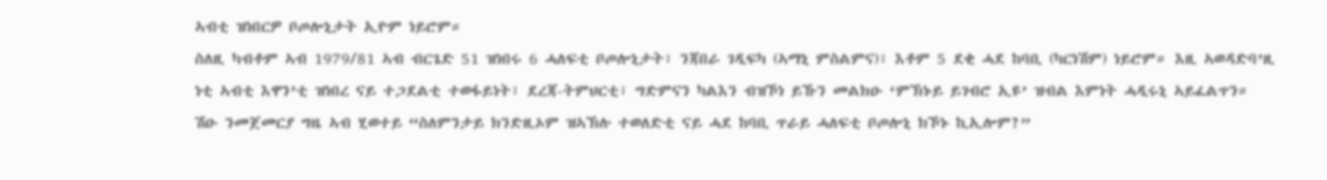ኣብቲ ዝነበርዎ ቦጦሎኒታት ኢዮም ነይሮም።
ስለዚ ካብቶም ኣብ 1979/81 ኣብ ብርጌድ 51 ዝነበሩ 6 ሓለፍቲ ቦጦሎኒታት፣ ንጃበራ ገዲፍካ (ኣማኒ ምስልምና)፣ እቶም 5 ደቂ ሓደ ከባቢ (ካርነሽም) ነይሮም። እዚ ኣወዳድባ’ዚ ነቲ ኣብቲ እዋን’ቲ ዝነበረ ናይ ተጋደልቲ ተወፋይነት፣ ደረጃ-ትምህርቲ፣ ግድምናን ካልእን ብዝኾነ ይኹን መልክዑ ‘ምኽኑይ ይገብሮ ኢዩ’ ዝብል እምነት ሓዲሩኒ ኣይፈልጥን።
ሽዑ ንመጀመርያ ግዜ ኣብ ሂወተይ “ስለምንታይ ክንድዚኦም ዝኣኽሉ ተወለድቲ ናይ ሓደ ከባቢ ጥራይ ሓለፍቲ ቦጦሎኒ ክኾኑ ኪኢሎም?”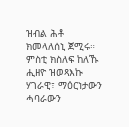ዝብል ሕቶ ክመላለሰኒ ጀሚሩ። ምስቲ ክስለፍ ከለኹ ሒዘዮ ዝወጻእኩ ሃገራዊ፣ ማዕርነታውን ሓባራውን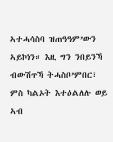ኣተሓሳስባ ዝጠዓዓም’ውን ኣይኮነን። እዚ ግን ንበይንኻ ብውሽጥኻ ትሓስቦ’ምበር፣ ምስ ካልኦት እተዕልለሉ ወይ ኣብ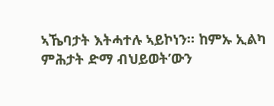ኣኼባታት እትሓተሉ ኣይኮነን። ከምኡ ኢልካ ምሕታት ድማ ብህይወት’ውን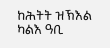ከሕትት ዝኽእል ካልእ ዓቢ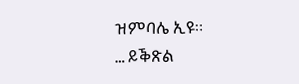ዝምባሌ ኢዩ።
… ይቕጽል